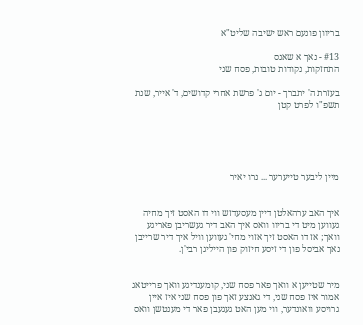בריוון פונעם ראש ישיבה שליט"א

#13 - נאך א שאנס
התחזקות, נקודות טובות, פסח שני

בעזרת ה' יתברך - יום ג' פרשת אחרי קדושים, ד' אייר, שנת תשפ"ו לפרט קטן





מיין ליבער טייערער ... נרו יאיר


איך האב ערהאלטן דיין מעסעדזש ווי דו האסט זיך מחיה געווען מיט די בריוו וואס איך האב דיר געשריבן פאריגע וואך; אז דו האסט זיך אזוי מחי' געווען וויל איך דיר שרייבן נאך אביסל פון די זיסע חיזוק פון הייליגן רבי'ן.


מיר שטייען א וואך פאר פסח שני, קומענדיגע וואך פרייטאג אמור איז פסח שני, די גאנצע זאך פון פסח שני איז איין גרויסע וואונדער, ווי מען האט געגעבן פאר די מענטשן וואס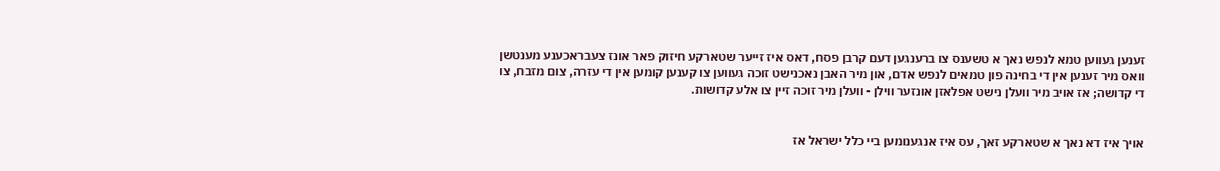זענען געווען טמא לנפש נאך א טשענס צו ברענגען דעם קרבן פסח, דאס איז זייער שטארקע חיזוק פאר אונז צעבראכענע מענטשן וואס מיר זענען אין די בחינה פון טמאים לנפש אדם, און מיר האבן נאכנישט זוכה געווען צו קענען קומען אין די עזרה, צום מזבח, צו די קדושה; אז אויב מיר וועלן נישט אפלאזן אונזער ווילן - וועלן מיר זוכה זיין צו אלע קדושות.


אויך איז דא נאך א שטארקע זאך, עס איז אנגענומען ביי כלל ישראל אז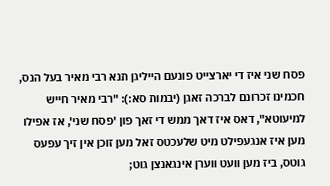פסח שני איז די יארצייט פונעם הייליגן תנא רבי מאיר בעל הנס, חכמינו זכרונם לברכה זאגן (יבמות סא:): "רבי מאיר חייש למיעוטא", דאס איז דאך ממש די זאך פון 'פסח שני', אז אפילו מען איז אנגעפילט מיט שלעכטס זאל מען זוכן אין זיך עפעס גוטס, ביז מען וועט ווערן אינגאנצן גוט;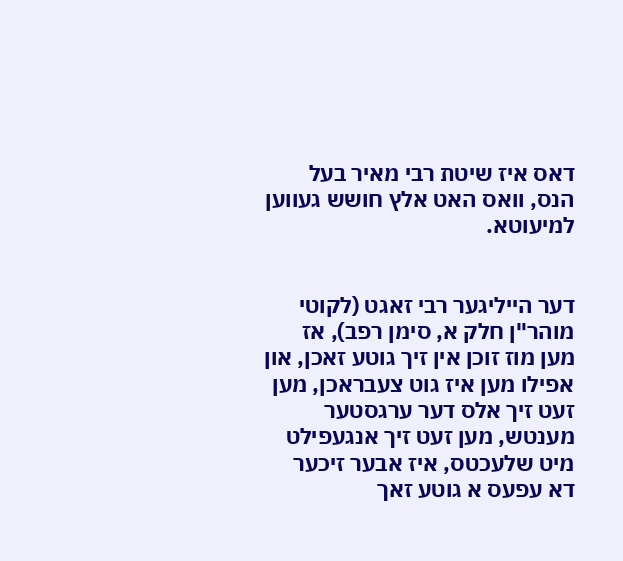דאס איז שיטת רבי מאיר בעל הנס, וואס האט אלץ חושש געווען למיעוטא.


דער הייליגער רבי זאגט (לקוטי מוהר"ן חלק א, סימן רפב), אז מען מוז זוכן אין זיך גוטע זאכן, און אפילו מען איז גוט צעבראכן, מען זעט זיך אלס דער ערגסטער מענטש, מען זעט זיך אנגעפילט מיט שלעכטס, איז אבער זיכער דא עפעס א גוטע זאך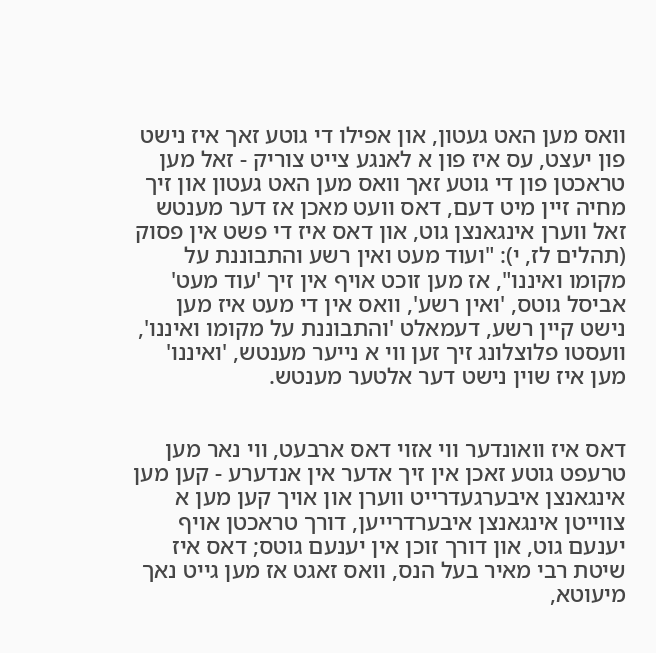וואס מען האט געטון, און אפילו די גוטע זאך איז נישט פון יעצט, עס איז פון א לאנגע צייט צוריק - זאל מען טראכטן פון די גוטע זאך וואס מען האט געטון און זיך מחיה זיין מיט דעם, דאס וועט מאכן אז דער מענטש זאל ווערן אינגאנצן גוט, און דאס איז די פשט אין פסוק (תהלים לז, י): "ועוד מעט ואין רשע והתבוננת על מקומו ואיננו", אז מען זוכט אויף אין זיך 'עוד מעט' אביסל גוטס, 'ואין רשע', וואס אין די מעט איז מען נישט קיין רשע, דעמאלט 'והתבוננת על מקומו ואיננו', וועסטו פלוצלונג זיך זען ווי א נייער מענטש, 'ואיננו' מען איז שוין נישט דער אלטער מענטש.


דאס איז וואונדער ווי אזוי דאס ארבעט, ווי נאר מען טרעפט גוטע זאכן אין זיך אדער אין אנדערע - קען מען אינגאנצן איבערגעדרייט ווערן און אויך קען מען א צווייטן אינגאנצן איבערדרייען, דורך טראכטן אויף יענעם גוט, און דורך זוכן אין יענעם גוטס; דאס איז שיטת רבי מאיר בעל הנס, וואס זאגט אז מען גייט נאך מיעוטא,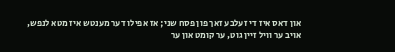און דאס איז די זעלבע זאך פון פסח שני; אז אפילו דער מענטש איז מטא לנפש, אויב ער וויל זיין גוט, ער קומט און ער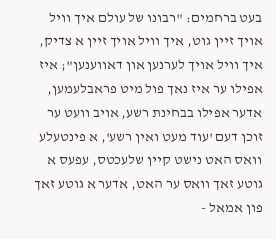בעט ברחמים: "רבונו של עולם איך וויל אויך זיין גוט, איך וויל אויך זיין א צדיק, איך וויל אויך לערנען און דאווענען"; איז אפילו ער איז נאך פול מיט פראבלעמען, אדער אפילו בבחינת רשע, אויב וועט ער זוכן דעם 'עוד מעט ואין רשע', א פינטעלע וואס האט נישט קיין שלעכטס, עפעס א גוטע זאך וואס ער האט, אדער א גוטע זאך פון אמאל -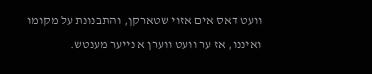וועט דאס אים אזוי שטארקן, והתבנונת על מקומו ואיננו, אז ער וועט ווערן א נייער מענטש.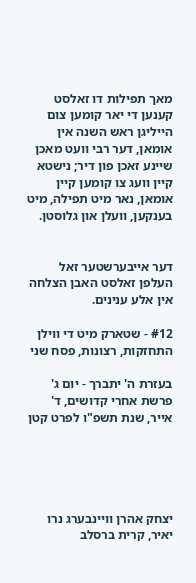מאך תפילות דו זאלסט קענען די יאר קומען צום הייליגן ראש השנה אין אומאן, דער רבי וועט מאכן שיינע זאכן פון דיר; נישטא קיין וועג צו קומען קיין אומאן, נאר מיט תפילה, מיט בענקען, וועלן און גלוסטן.


דער אייבערשטער זאל העלפן זאלסט האבן הצלחה אין אלע ענינים.

#12 - שטארק מיט די ווילן
התחזקות, רצונות, פסח שני

בעזרת ה' יתברך - יום ג' פרשת אחרי קדושים, ד' אייר, שנת תשפ"ו לפרט קטן





יצחק אהרן וויינבערג נרו יאיר, קרית ברסלב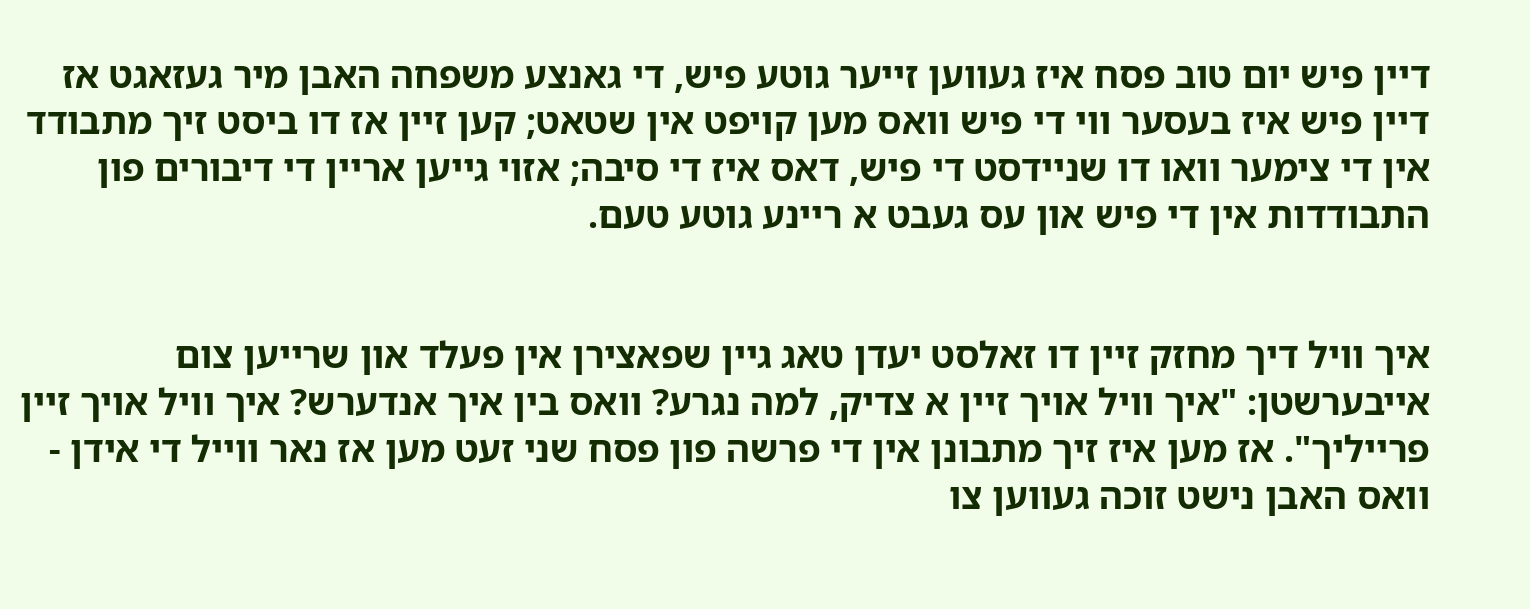דיין פיש יום טוב פסח איז געווען זייער גוטע פיש, די גאנצע משפחה האבן מיר געזאגט אז דיין פיש איז בעסער ווי די פיש וואס מען קויפט אין שטאט; קען זיין אז דו ביסט זיך מתבודד אין די צימער וואו דו שניידסט די פיש, דאס איז די סיבה; אזוי גייען אריין די דיבורים פון התבודדות אין די פיש און עס געבט א ריינע גוטע טעם.


איך וויל דיך מחזק זיין דו זאלסט יעדן טאג גיין שפאצירן אין פעלד און שרייען צום אייבערשטן: "איך וויל אויך זיין א צדיק, למה נגרע? וואס בין איך אנדערש? איך וויל אויך זיין פרייליך". אז מען איז זיך מתבונן אין די פרשה פון פסח שני זעט מען אז נאר ווייל די אידן - וואס האבן נישט זוכה געווען צו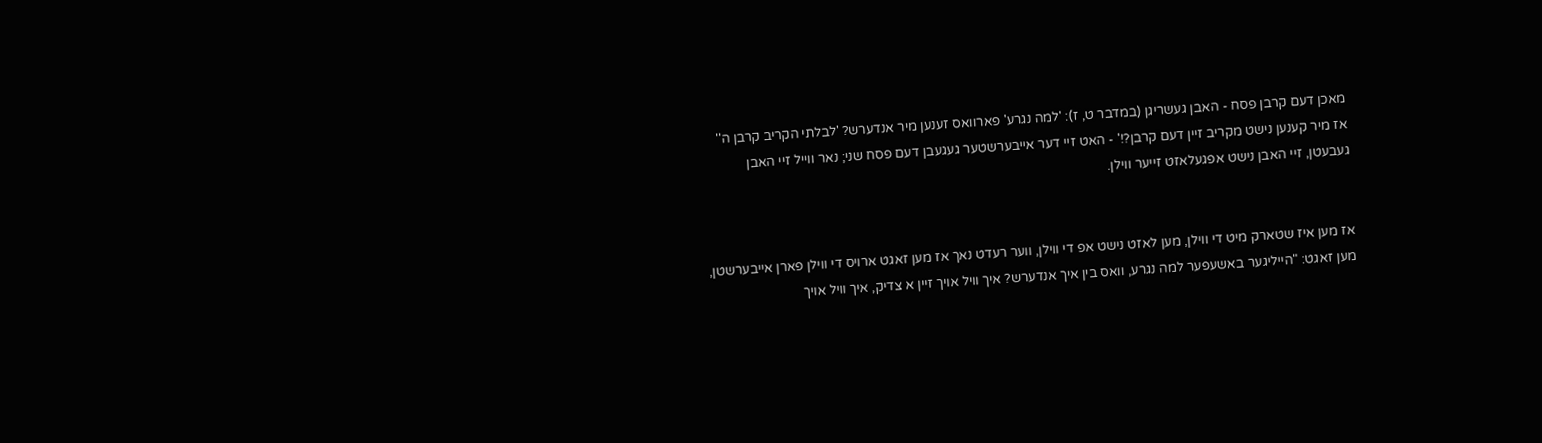מאכן דעם קרבן פסח - האבן געשריגן (במדבר ט, ז): 'למה נגרע' פארוואס זענען מיר אנדערש? 'לבלתי הקריב קרבן ה'' אז מיר קענען נישט מקריב זיין דעם קרבן?!' - האט זיי דער אייבערשטער געגעבן דעם פסח שני; נאר ווייל זיי האבן געבעטן, זיי האבן נישט אפגעלאזט זייער ווילן.


אז מען איז שטארק מיט די ווילן, מען לאזט נישט אפ די ווילן, ווער רעדט נאך אז מען זאגט ארויס די ווילן פארן אייבערשטן, מען זאגט: "הייליגער באשעפער למה נגרע, וואס בין איך אנדערש? איך וויל אויך זיין א צדיק, איך וויל אויך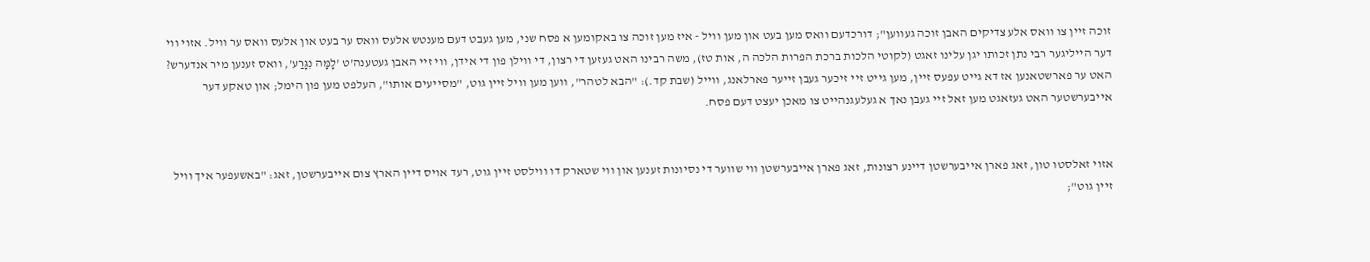זוכה זיין צו וואס אלע צדיקים האבן זוכה געווען"; דורכדעם וואס מען בעט און מען וויל - איז מען זוכה צו באקומען א פסח שני, מען געבט דעם מענטש אלעס וואס ער בעט און אלעס וואס ער וויל. אזוי ווי דער הייליגער רבי נתן זכותו יגן עלינו זאגט (לקוטי הלכות ברכת הפרות הלכה ה, אות טז), משה רבינו האט געזען די רצון, די ווילן פון די אידן, ווי זיי האבן געטענה'ט 'לָמָּה נִגָּרַע', וואס זענען מיר אנדערש? האט ער פארשטאנען אז דא גייט עפעס זיין, מען גייט זיי זיכער געבן זייער פארלאנג, ווייל (שבת קד.): "הבא לטהר", ווען מען וויל זיין גוט, "מסייעים אותו", העלפט מען פון הימל; און טאקע דער אייבערשטער האט געזאגט מען זאל זיי געבן נאך א געלעגנהייט צו מאכן יעצט דעם פסח.


אזוי זאלסטו טון, זאג פארן אייבערשטן דיינע רצונות, זאג פארן אייבערשטן ווי שווער די נסיונות זענען און ווי שטארק דו ווילסט זיין גוט, רעד אויס דיין הארץ צום אייבערשטן, זאג: "באשעפער איך וויל זיין גוט";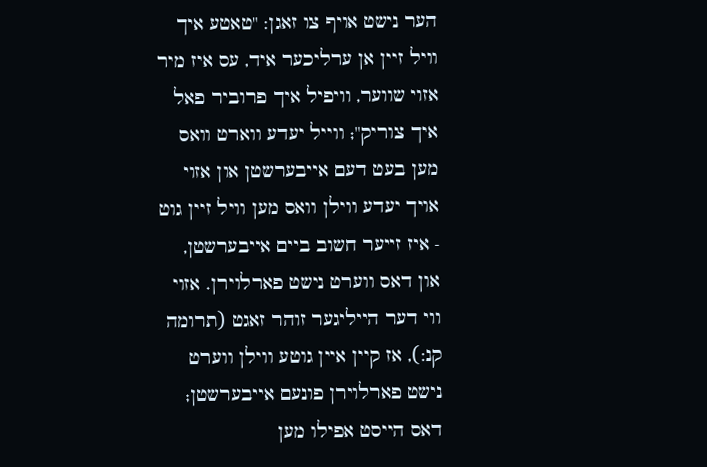הער נישט אויף צו זאגן: "טאטע איך וויל זיין אן ערליכער איד, עס איז מיר אזוי שווער, וויפיל איך פרוביר פאל איך צוריק"; ווייל יעדע ווארט וואס מען בעט דעם אייבערשטן און אזוי אויך יעדע ווילן וואס מען וויל זיין גוט - איז זייער חשוב ביים אייבערשטן, און דאס ווערט נישט פארלוירן. אזוי ווי דער הייליגער זוהר זאגט (תרומה קנ:), אז קיין איין גוטע ווילן ווערט נישט פארלוירן פונעם אייבערשטן; דאס הייסט אפילו מען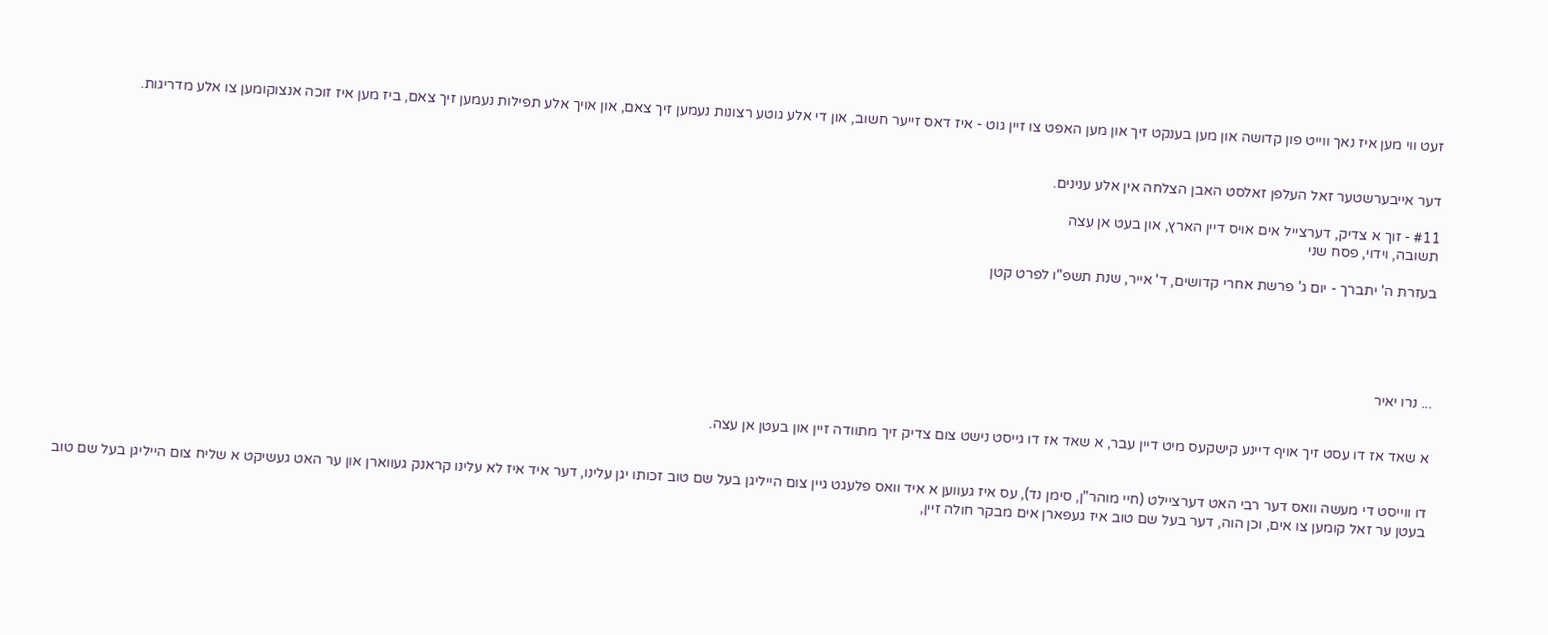זעט ווי מען איז נאך ווייט פון קדושה און מען בענקט זיך און מען האפט צו זיין גוט - איז דאס זייער חשוב, און די אלע גוטע רצונות נעמען זיך צאם, און אויך אלע תפילות נעמען זיך צאם, ביז מען איז זוכה אנצוקומען צו אלע מדריגות.


דער אייבערשטער זאל העלפן זאלסט האבן הצלחה אין אלע ענינים.

#11 - זוך א צדיק, דערצייל אים אויס דיין הארץ, און בעט אן עצה
תשובה, וידוי, פסח שני

בעזרת ה' יתברך - יום ג' פרשת אחרי קדושים, ד' אייר, שנת תשפ"ו לפרט קטן





... נרו יאיר


א שאד אז דו עסט זיך אויף דיינע קישקעס מיט דיין עבר, א שאד אז דו גייסט נישט צום צדיק זיך מתוודה זיין און בעטן אן עצה.


דו ווייסט די מעשה וואס דער רבי האט דערציילט (חיי מוהר"ן, סימן נד), עס איז געווען א איד וואס פלעגט גיין צום הייליגן בעל שם טוב זכותו יגן עלינו, דער איד איז לא עלינו קראנק געווארן און ער האט געשיקט א שליח צום הייליגן בעל שם טוב בעטן ער זאל קומען צו אים, וכן הוה, דער בעל שם טוב איז געפארן אים מבקר חולה זיין,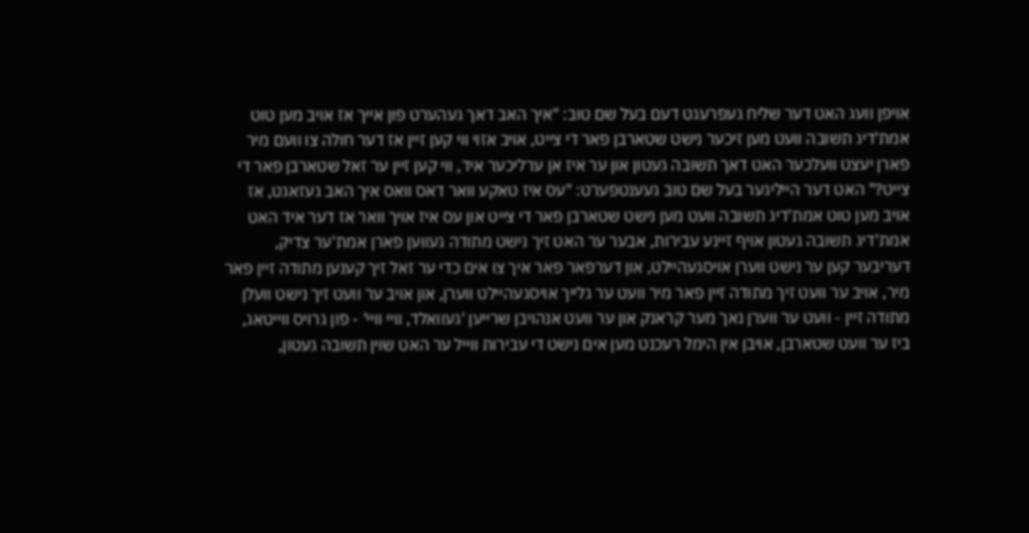אויפן וועג האט דער שליח געפרעגט דעם בעל שם טוב: "איך האב דאך געהערט פון אייך אז אויב מען טוט אמת'דיג תשובה וועט מען זיכער נישט שטארבן פאר די צייט, אויב אזוי ווי קען זיין אז דער חולה צו וועם מיר פארן יעצט וועלכער האט דאך תשובה געטון און ער איז אן ערליכער איד, ווי קען זיין ער זאל שטארבן פאר די צייט?" האט דער הייליגער בעל שם טוב געענטפערט: "עס איז טאקע וואר דאס וואס איך האב געזאגט, אז אויב מען טוט אמת'דיג תשובה וועט מען נישט שטארבן פאר די צייט און עס איז אויך וואר אז דער איד האט אמת'דיג תשובה געטון אויף זיינע עבירות, אבער ער האט זיך נישט מתודה געווען פארן אמת'ער צדיק, דעריבער קען ער נישט ווערן אויסגעהיילט, און דערפאר פאר איך צו אים כדי ער זאל זיך קענען מתודה זיין פאר מיר, אויב ער וועט זיך מתודה זיין פאר מיר וועט ער גלייך אויסגעהיילט ווערן, און אויב ער וועט זיך נישט וועלן מתודה זיין - וועט ער ווערן נאך מער קראנק און ער וועט אנהויבן שרייען 'געוואלד, וויי וויי' - פון גרויס ווייטאג, ביז ער וועט שטארבן, אויבן אין הימל רעכנט מען אים נישט די עבירות ווייל ער האט שוין תשובה געטון,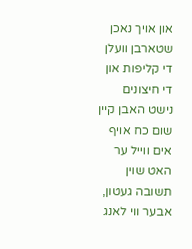און אויך נאכן שטארבן וועלן די קליפות און די חיצונים נישט האבן קיין שום כח אויף אים ווייל ער האט שוין תשובה געטון, אבער ווי לאנג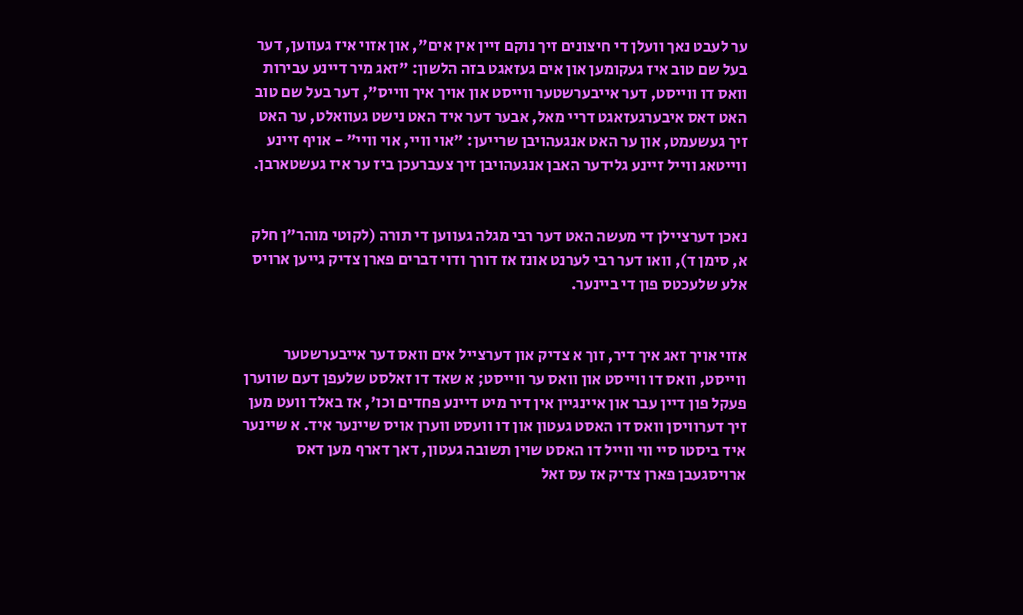ער לעבט נאך וועלן די חיצונים זיך נוקם זיין אין אים", און אזוי איז געווען, דער בעל שם טוב איז געקומען און אים געזאגט בזה הלשון: "זאג מיר דיינע עבירות וואס דו ווייסט, דער אייבערשטער ווייסט און אויך איך ווייס", דער בעל שם טוב האט דאס איבערגעזאגט דריי מאל, אבער דער איד האט נישט געוואלט, ער האט זיך געשעמט, און ער האט אנגעהויבן שרייען: "אוי וויי, אוי וויי" - אויף זיינע ווייטאג ווייל זיינע גלידער האבן אנגעהויבן זיך צעברעכן ביז ער איז געשטארבן.


נאכן דערציילן די מעשה האט דער רבי מגלה געווען די תורה (לקוטי מוהר"ן חלק א, סימן ד), וואו דער רבי לערנט אונז אז דורך ודוי דברים פארן צדיק גייען ארויס אלע שלעכטס פון די ביינער.


אזוי אויך זאג איך דיר, זוך א צדיק און דערצייל אים וואס דער אייבערשטער ווייסט, וואס דו ווייסט און וואס ער ווייסט; א שאד דו זאלסט שלעפן דעם שווערן פעקל פון דיין עבר און איינגיין אין דיר מיט דיינע פחדים וכו', אז באלד וועט מען זיך דערוויסן וואס דו האסט געטון און דו וועסט ווערן אויס שיינער איד. א שיינער איד ביסטו סיי ווי ווייל דו האסט שוין תשובה געטון, דאך דארף מען דאס ארויסגעבן פארן צדיק אז עס זאל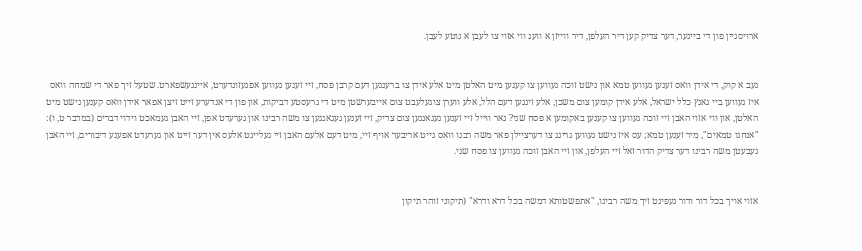ארויסגיין פון די ביינער, דער צדיק קען דיר העלפן, דיר ווייזן א וועג ווי אזוי צו לעבן א גוטע לעבן.


געב א קוק, די אידן וואס זענען געווען טמא און נישט זוכה געווען צו קענען מיט האלטן מיט אלע אידן צו ברענגען דעם קרבן פסח, זיי זענען געווען אפגעזונדערט, איינגעשפארט. שטעל זיך פאר די שמחה וואס איז געווען ביי גאנץ כלל ישראל, אלע אידן קומען צום משכן, אלע זינגען דעם הלל, אלע ווערן צוגעלעבט צום אייבערשטן מיט די גרעסטע דביקות, און פון די אנדערע זייט זיצן אפאר אידן וואס קענען נישט מיט האלטן, און ווי אזוי האבן זיי זוכה געווען צו קענען באקומען א פסח שני? נאר ווייל זיי זענען געגאנגען צום צדיק, זיי זענען געגאנגען צו משה רבינו און גערעדט אפן, זיי האבן געמאכט וידוי דברים (במדבר ט, ו): "אנחנו טמאים", מיר זענען טמא; עס איז נישט געווען גרינג צו דערציילן פאר משה רבנו וואס גייט אריבער אויף זיי, מיט דעם אלעם האבן זיי געלייגט אלעס אין דער זייט און גערעדט אפענע דיבורים, זיי האבן געבעטן משה רבינו דער צדיק הדור זאל זיי העלפן, און זיי האבן זוכה געווען צו פסח שני.


אזוי אויך בכל דור ודור געפינט זיך משה רבינו, "אתפשטותא דמשה בכל דרא ודרא" (תיקוני זוהר תיקון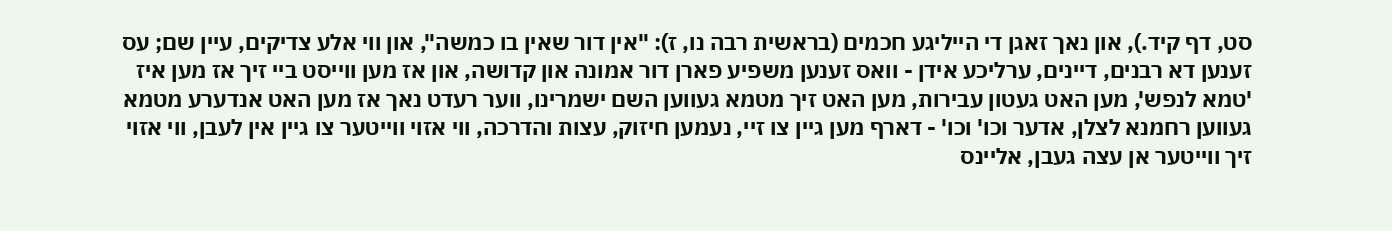סט, דף קיד.), און נאך זאגן די הייליגע חכמים (בראשית רבה נו, ז): "אין דור שאין בו כמשה", און ווי אלע צדיקים, עיין שם; עס זענען דא רבנים, דיינים, ערליכע אידן - וואס זענען משפיע פארן דור אמונה און קדושה, און אז מען ווייסט ביי זיך אז מען איז 'טמא לנפש', מען האט געטון עבירות, מען האט זיך מטמא געווען השם ישמרינו, ווער רעדט נאך אז מען האט אנדערע מטמא געווען רחמנא לצלן, אדער וכו' וכו' - דארף מען גיין צו זיי, נעמען חיזוק, עצות והדרכה, ווי אזוי ווייטער צו גיין אין לעבן, ווי אזוי זיך ווייטער אן עצה געבן, אליינס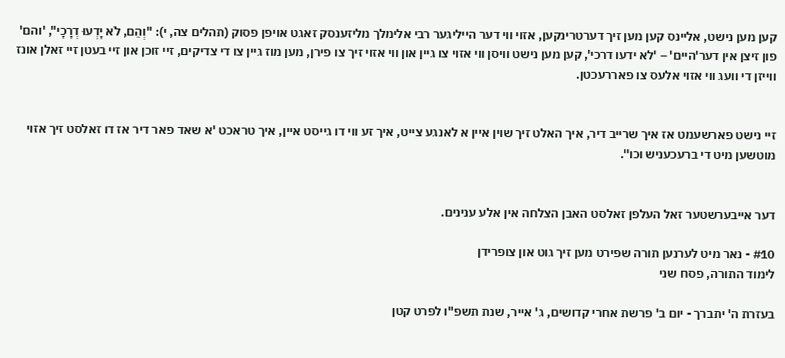קען מען נישט, אליינס קען מען זיך דערטרינקען, אזוי ווי דער הייליגער רבי אלימלך מליזענסק זאגט אויפן פסוק (תהלים צה, י): "וְהֵם, לֹא יָדְעוּ דְרָכָי", 'והם' פון זיצן אין דער'היים' – 'לא ידעו דרכי', קען מען נישט וויסן ווי אזוי צו גיין און ווי אזוי זיך צו פירן, מען מוז גיין צו די צדיקים, זיי זוכן און זיי בעטן זיי זאלן אונז ווייזן די וועג ווי אזוי אלעס צו פאררעכטן.


זיי נישט פארשעמט אז איך שרייב דיר, איך האלט זיך שוין איין א לאנגע צייט, איך זע ווי דו גייסט איין, איך טראכט 'א שאד פאר דיר אז דו זאלסט זיך אזוי מוטשען מיט די ברעכעניש וכו''.


דער אייבערשטער זאל העלפן זאלסט האבן הצלחה אין אלע ענינים.

#10 - נאר מיט לערנען תורה שפירט מען זיך גוט און צופרידן
לימוד התורה, פסח שני

בעזרת ה' יתברך - יום ב' פרשת אחרי קדושים, ג' אייר, שנת תשפ"ו לפרט קטן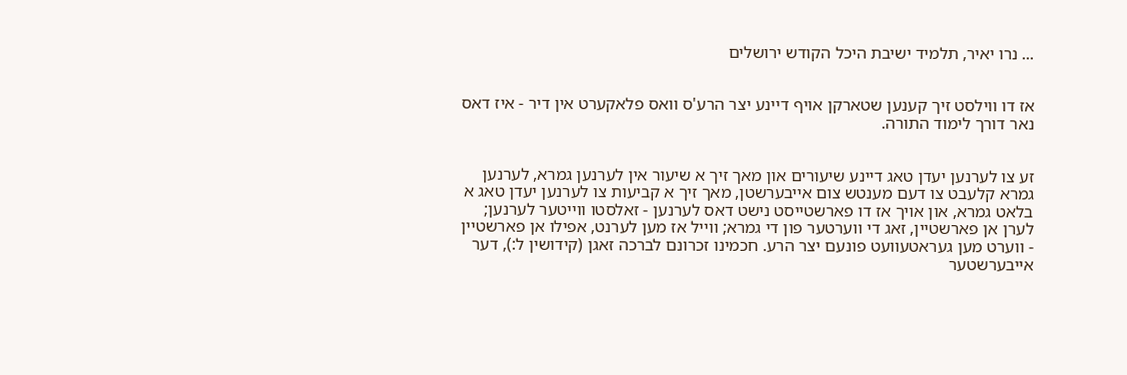... נרו יאיר, תלמיד ישיבת היכל הקודש ירושלים


אז דו ווילסט זיך קענען שטארקן אויף דיינע יצר הרע'ס וואס פלאקערט אין דיר - איז דאס נאר דורך לימוד התורה.


זע צו לערנען יעדן טאג דיינע שיעורים און מאך זיך א שיעור אין לערנען גמרא, לערנען גמרא קלעבט צו דעם מענטש צום אייבערשטן, מאך זיך א קביעות צו לערנען יעדן טאג א בלאט גמרא, און אויך אז דו פארשטייסט נישט דאס לערנען - זאלסטו ווייטער לערנען; לערן אן פארשטיין, זאג די ווערטער פון די גמרא; ווייל אז מען לערנט, אפילו אן פארשטיין - ווערט מען געראטעוועט פונעם יצר הרע. חכמינו זכרונם לברכה זאגן (קידושין ל:), דער אייבערשטער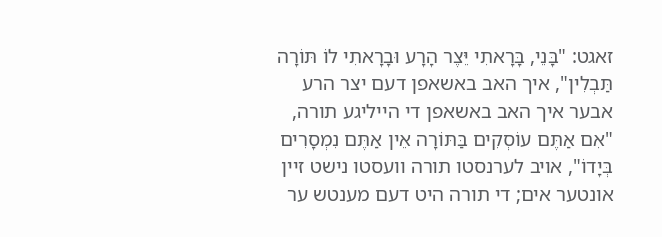זאגט: "בָּנֵי, בָּרָאתִי יֵּצֶר הָרָע וּבָרָאתִי לוֹ תּוֹרָה תַּבְלִין", איך האב באשאפן דעם יצר הרע אבער איך האב באשאפן די הייליגע תורה, "אִם אַתֶּם עוֹסְקִים בַּתּוֹרָה אֵין אַתֶּם נִמְסָרִים בְּיָדוֹ", אויב לערנסטו תורה וועסטו נישט זיין אונטער אים; די תורה היט דעם מענטש ער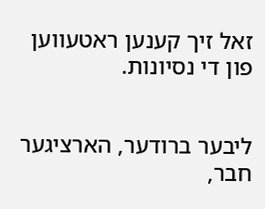זאל זיך קענען ראטעווען פון די נסיונות.


ליבער ברודער, הארציגער חבר,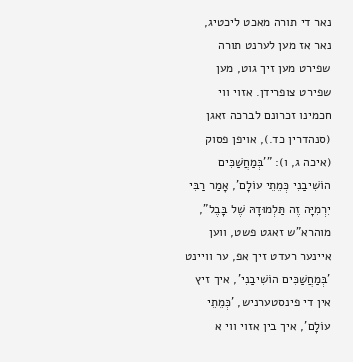נאר די תורה מאכט ליכטיג, נאר אז מען לערנט תורה שפירט מען זיך גוט, מען שפירט צופרידן. אזוי ווי חכמינו זכרונם לברכה זאגן (סנהדרין כד.), אויפן פסוק (איכה ג, ו): "'בְּמַחֲשַׁכִּים הוֹשִׁיבַנִי כְּמֵתֵי עוֹלָם', אָמַר רַבִּי יִרְמִיָּה זֶה תַּלְמוּדָהּ שֶׁל בָּבֶל", מוהרא"ש זאגט פשט, ווען איינער רעדט זיך אפ, ער וויינט 'בְּמַחֲשַׁכִּים הוֹשִׁיבַנִי', איך זיץ אין די פינסטערניש, 'כְּמֵתֵי עוֹלָם', איך בין אזוי ווי א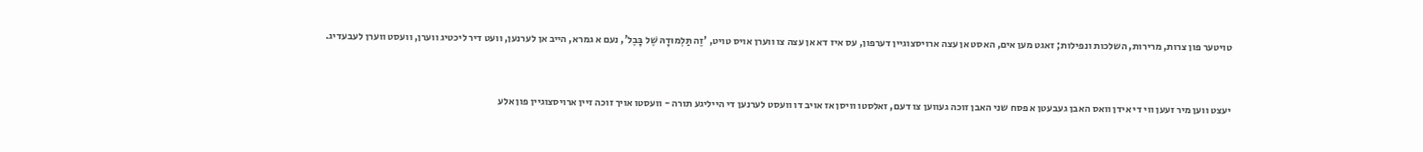טויטער פון צרות, מרירות, השלכות ונפילות; זאגט מען אים, האסט אן עצה ארויסצוגיין דערפון, עס איז דא אן עצה צו ווערן אויס טויט, 'זֶה תַּלְמוּדָהּ שֶׁל בָּבֶל', נעם א גמרא, הייב אן לערנען, וועט דיר ליכטיג ווערן, וועסט ווערן לעבעדיג.


יעצט ווען מיר זעען ווי די אידן וואס האבן געבעטן א פסח שני האבן זוכה געווען צו דעם, זאלסטו וויסן אז אויב דו וועסט לערנען די הייליגע תורה - וועסטו אויך זוכה זיין ארויסצוגיין פון אלע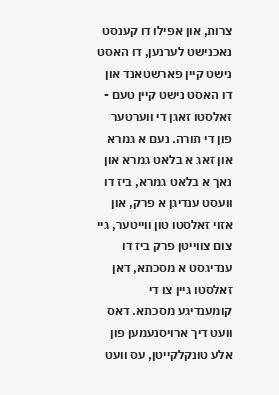צרות, און אפילו דו קענסט נאכנישט לערנען, דו האסט נישט קיין פארשטאנד און דו האסט נישט קיין טעם - זאלסטו זאגן די ווערטער פון די תורה. נעם א גמרא און זאג א בלאט גמרא און נאך א בלאט גמרא, ביז דו וועסט ענדיגן א פרק, און אזוי זאלסטו טון ווייטער, גיי צום צווייטן פרק ביז דו ענדיגסט א מסכתא, דאן זאלסטו גיין צו די קומענדיגע מסכתא. דאס וועט דיך ארויסנעמען פון אלע טונקלקייטן, עס וועט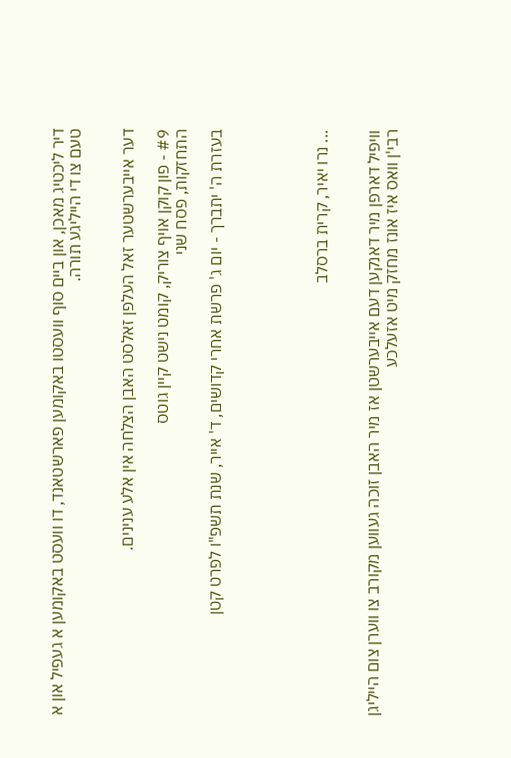דיר ליכטיג מאכן, און ביים סוף וועסטו באקומען פארשטאנד, דו וועסט באקומען א געפיל און א טעם צו די הייליגע תורה.


דער אייבערשטער זאל העלפן זאלסט האבן הצלחה אין אלע ענינים.

#9 - פון קוקן אויף צוריק, קומט נישט קיין גוטס
התחזקות, פסח שני

בעזרת ה' יתברך - יום ג' פרשת אחרי קדושים, ד' אייר, שנת תשפ"ו לפרט קטן





... נרו יאיר, קרית ברסלב


וויפיל דארפן מיר דאנקען דעם אייבערשטן אז מיר האבן זוכה געווען מקורב צו ווערן צום הייליגן רבי'ן וואס איז אונז מחזק מיט אזעלכע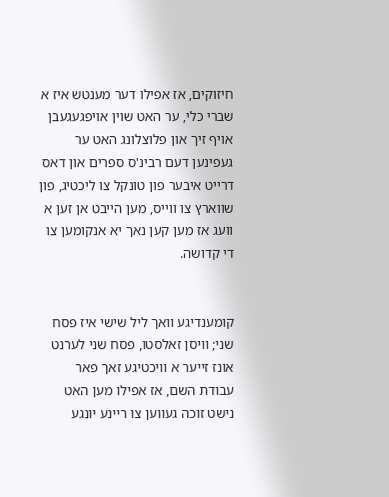חיזוקים, אז אפילו דער מענטש איז א שברי כלי, ער האט שוין אויפגעגעבן אויף זיך און פלוצלונג האט ער געפינען דעם רבינ'ס ספרים און דאס דרייט איבער פון טונקל צו ליכטיג, פון שווארץ צו ווייס, מען הייבט אן זען א וועג אז מען קען נאך יא אנקומען צו די קדושה.


קומענדיגע וואך ליל שישי איז פסח שני; וויסן זאלסטו, פסח שני לערנט אונז זייער א וויכטיגע זאך פאר עבודת השם, אז אפילו מען האט נישט זוכה געווען צו ריינע יונגע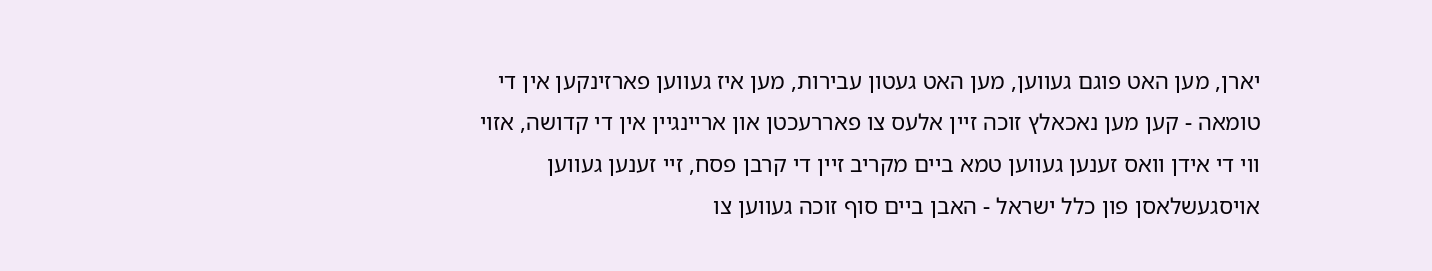יארן, מען האט פוגם געווען, מען האט געטון עבירות, מען איז געווען פארזינקען אין די טומאה - קען מען נאכאלץ זוכה זיין אלעס צו פאררעכטן און אריינגיין אין די קדושה, אזוי ווי די אידן וואס זענען געווען טמא ביים מקריב זיין די קרבן פסח, זיי זענען געווען אויסגעשלאסן פון כלל ישראל - האבן ביים סוף זוכה געווען צו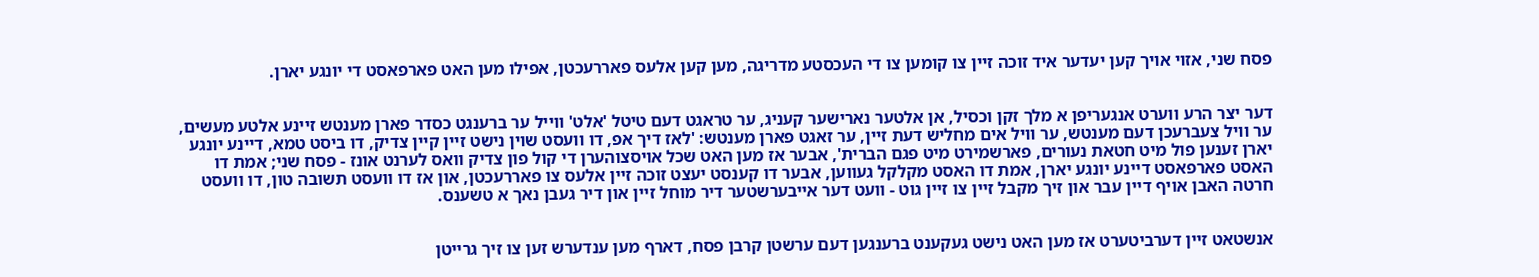פסח שני, אזוי אויך קען יעדער איד זוכה זיין צו קומען צו די העכסטע מדריגה, מען קען אלעס פאררעכטן, אפילו מען האט פארפאסט די יונגע יארן.


דער יצר הרע ווערט אנגעריפן א מלך זקן וכסיל, אן אלטער נארישער קעניג, ער טראגט דעם טיטל 'אלט' ווייל ער ברענגט כסדר פארן מענטש זיינע אלטע מעשים, ער וויל צעברעכן דעם מענטש, ער וויל אים מחליש דעת זיין, ער זאגט פארן מענטש: 'לאז דיך אפ, דו וועסט שוין נישט זיין קיין צדיק, דו ביסט טמא, דיינע יונגע יארן זענען פול מיט חטאת נעורים, פארשמירט מיט פגם הברית', אבער אז מען האט שכל אויסצוהערן די קול פון צדיק וואס לערנט אונז - פסח שני; אמת דו האסט פארפאסט דיינע יונגע יארן, אמת דו האסט מקלקל געווען, אבער דו קענסט יעצט זוכה זיין אלעס צו פאררעכטן, און אז דו וועסט תשובה טון, דו וועסט חרטה האבן אויף דיין עבר און זיך מקבל זיין צו זיין גוט - וועט דער אייבערשטער דיר מוחל זיין און דיר געבן נאך א טשענס.


אנשטאט זיין דערביטערט אז מען האט נישט געקענט ברענגען דעם ערשטן קרבן פסח, דארף מען ענדערש זען צו זיך גרייטן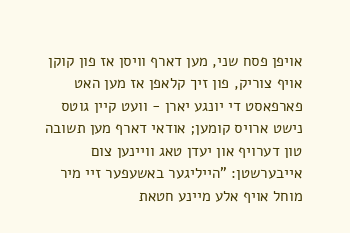אויפן פסח שני, מען דארף וויסן אז פון קוקן אויף צוריק, פון זיך קלאפן אז מען האט פארפאסט די יונגע יארן - וועט קיין גוטס נישט ארויס קומען; אודאי דארף מען תשובה טון דערויף און יעדן טאג וויינען צום אייבערשטן: "הייליגער באשעפער זיי מיר מוחל אויף אלע מיינע חטאת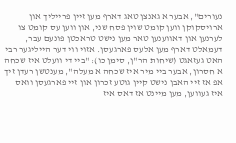נעורים", אבער א גאנצן טאג דארף מען זיין פרייליך און ארויסקוקן ווען קומט שוין פסח שני, און ווען עס קומט צו לערנען און דאווענען טאר מען נישט טראכטן פונעם עבר, דעמאלט דארף מען אלעס פארגעסן. אזוי ווי דער הייליגער רבי האט געזאגט (שיחות הר"ן, סימן כו): "ביי די וועלט איז שכחה א חסרון, אבער ביי מיר איז שכחה א מעלה", מענטשן רעדן זיך אפ אז זיי האבן נישט קיין גוטע זכרון און זיי פארגעסן וואס איז געווען, מען מיינט אז דאס איז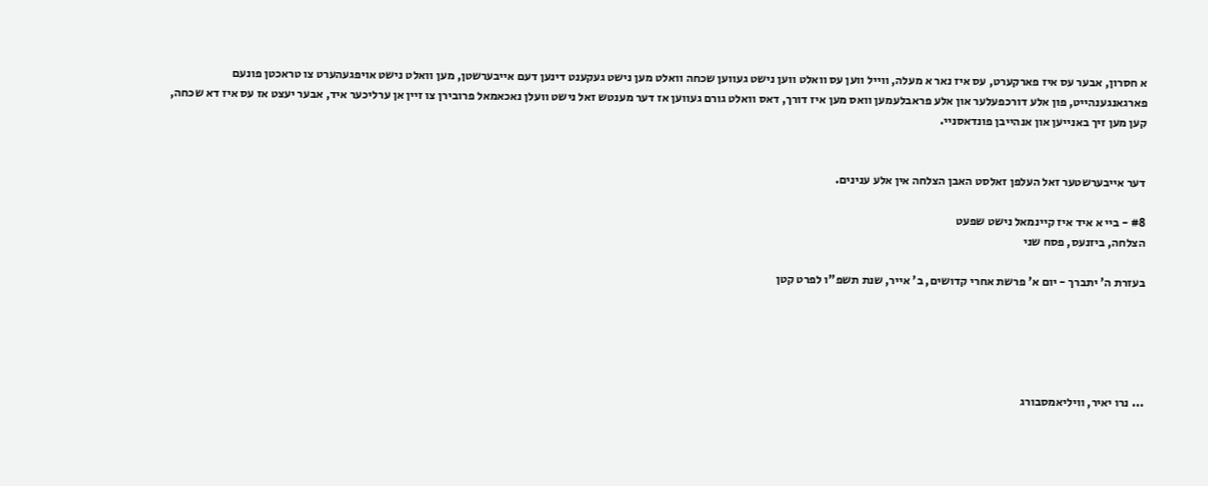א חסרון, אבער עס איז פארקערט, עס איז נאר א מעלה, ווייל ווען עס וואלט ווען נישט געווען שכחה וואלט מען נישט געקענט דינען דעם אייבערשטן, מען וואלט נישט אויפגעהערט צו טראכטן פונעם פארגאנגענהייט, פון אלע דורכפעלער און אלע פראבלעמען וואס מען איז דורך, דאס וואלט גורם געווען אז דער מענטש זאל נישט וועלן נאכאמאל פרובירן צו זיין אן ערליכער איד, אבער יעצט אז עס איז דא שכחה, קען מען זיך באנייען און אנהייבן פונדאסניי.


דער אייבערשטער זאל העלפן זאלסט האבן הצלחה אין אלע ענינים.

#8 - ביי א איד איז קיינמאל נישט שפעט
הצלחה, ביזנעס, פסח שני

בעזרת ה' יתברך - יום א' פרשת אחרי קדושים, ב' אייר, שנת תשפ"ו לפרט קטן





... נרו יאיר, וויליאמסבורג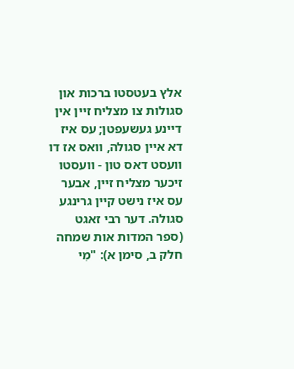אלץ בעטסטו ברכות און סגולות צו מצליח זיין אין דיינע געשעפטן; עס איז דא איין סגולה, וואס אז דו וועסט דאס טון - וועסטו זיכער מצליח זיין, אבער עס איז נישט קיין גרינגע סגולה. דער רבי זאגט (ספר המדות אות שמחה חלק ב, סימן א): "מִי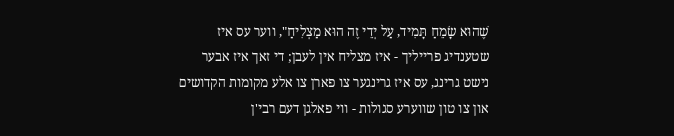שֶׁהוּא שָׂמֵחַ תָּמִיד, עַל יְדֵי זֶה הוּא מַצְלִיחַ", ווער עס איז שטענדיג פרייליך - איז מצליח אין לעבן; די זאך איז אבער נישט גרינג, עס איז גרינגער צו פארן צו אלע מקומות הקדושים און צו טון שווערע סגולות - ווי פאלגן דעם רבי'ן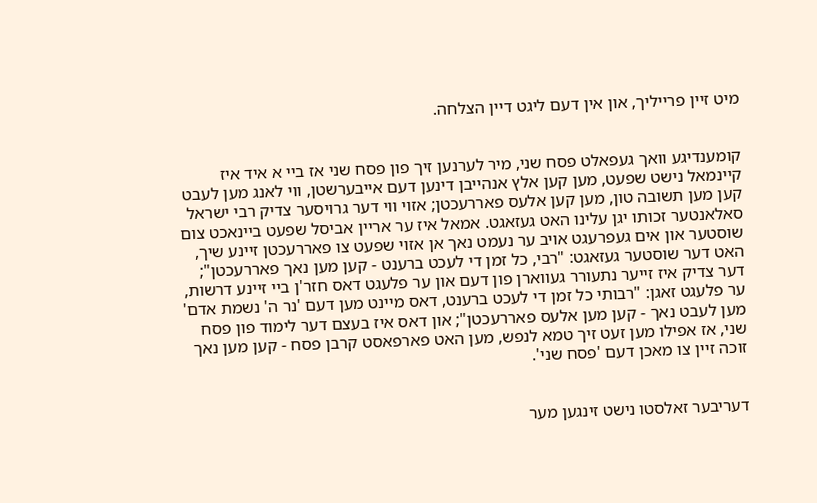מיט זיין פרייליך, און אין דעם ליגט דיין הצלחה.


קומענדיגע וואך געפאלט פסח שני, מיר לערנען זיך פון פסח שני אז ביי א איד איז קיינמאל נישט שפעט, מען קען אלץ אנהייבן דינען דעם אייבערשטן, ווי לאנג מען לעבט קען מען תשובה טון, מען קען אלעס פאררעכטן; אזוי ווי דער גרויסער צדיק רבי ישראל סאלאנטער זכותו יגן עלינו האט געזאגט. אמאל איז ער אריין אביסל שפעט ביינאכט צום שוסטער און אים געפרעגט אויב ער נעמט נאך אן אזוי שפעט צו פאררעכטן זיינע שיך, האט דער שוסטער געזאגט: "רבי, כל זמן די לעכט ברענט - קען מען נאך פאררעכטן"; דער צדיק איז זייער נתעורר געווארן פון דעם און ער פלעגט דאס חזר'ן ביי זיינע דרשות, ער פלעגט זאגן: "רבותי כל זמן די לעכט ברענט, דאס מיינט מען דעם 'נר ה' נשמת אדם' מען לעבט נאך - קען מען אלעס פאררעכטן"; און דאס איז בעצם דער לימוד פון פסח שני, אז אפילו מען זעט זיך טמא לנפש, מען האט פארפאסט קרבן פסח - קען מען נאך זוכה זיין צו מאכן דעם 'פסח שני'.


דעריבער זאלסטו נישט זינגען מער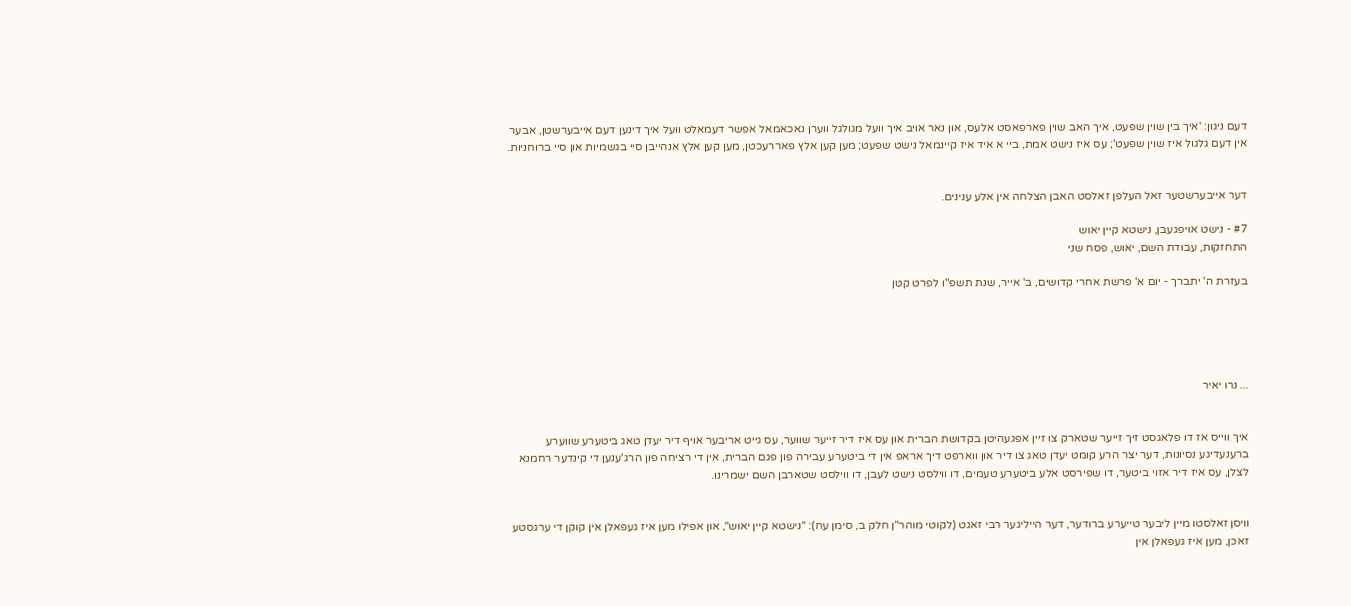דעם ניגון: 'איך בין שוין שפעט, איך האב שוין פארפאסט אלעס, און נאר אויב איך וועל מגולגל ווערן נאכאמאל אפשר דעמאלט וועל איך דינען דעם אייבערשטן, אבער אין דעם גלגול איז שוין שפעט'; עס איז נישט אמת, ביי א איד איז קיינמאל נישט שפעט; מען קען אלץ פאררעכטן, מען קען אלץ אנהייבן סיי בגשמיות און סיי ברוחניות.


דער אייבערשטער זאל העלפן זאלסט האבן הצלחה אין אלע ענינים.

#7 - נישט אויפגעבן, נישטא קיין יאוש
התחזקות, עבודת השם, יאוש, פסח שני

בעזרת ה' יתברך - יום א' פרשת אחרי קדושים, ב' אייר, שנת תשפ"ו לפרט קטן





... נרו יאיר


איך ווייס אז דו פלאגסט זיך זייער שטארק צו זיין אפגעהיטן בקדושת הברית און עס איז דיר זייער שווער, עס גייט אריבער אויף דיר יעדן טאג ביטערע שווערע ברענעדיגע נסיונות, דער יצר הרע קומט יעדן טאג צו דיר און ווארפט דיך אראפ אין די ביטערע עבירה פון פגם הברית, אין די רציחה פון הרג'ענען די קינדער רחמנא לצלן, עס איז דיר אזוי ביטער, דו שפירסט אלע ביטערע טעמים, דו ווילסט נישט לעבן, דו ווילסט שטארבן השם ישמרינו.


וויסן זאלסטו מיין ליבער טייערע ברודער, דער הייליגער רבי זאגט (לקוטי מוהר"ן חלק ב, סימן עח): "נישטא קיין יאוש", און אפילו מען איז געפאלן אין קוקן די ערגסטע זאכן, מען איז געפאלן אין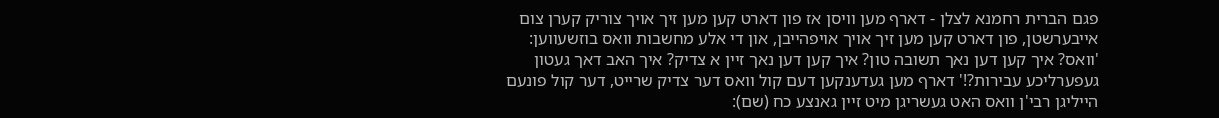פגם הברית רחמנא לצלן - דארף מען וויסן אז פון דארט קען מען זיך אויך צוריק קערן צום אייבערשטן, פון דארט קען מען זיך אויך אויפהייבן, און די אלע מחשבות וואס בוזשעווען: 'וואס? איך קען דען נאך תשובה טון? איך קען דען נאך זיין א צדיק? איך האב דאך געטון געפערליכע עבירות?!' דארף מען געדענקען דעם קול וואס דער צדיק שרייט, דער קול פונעם הייליגן רבי'ן וואס האט געשריגן מיט זיין גאנצע כח (שם):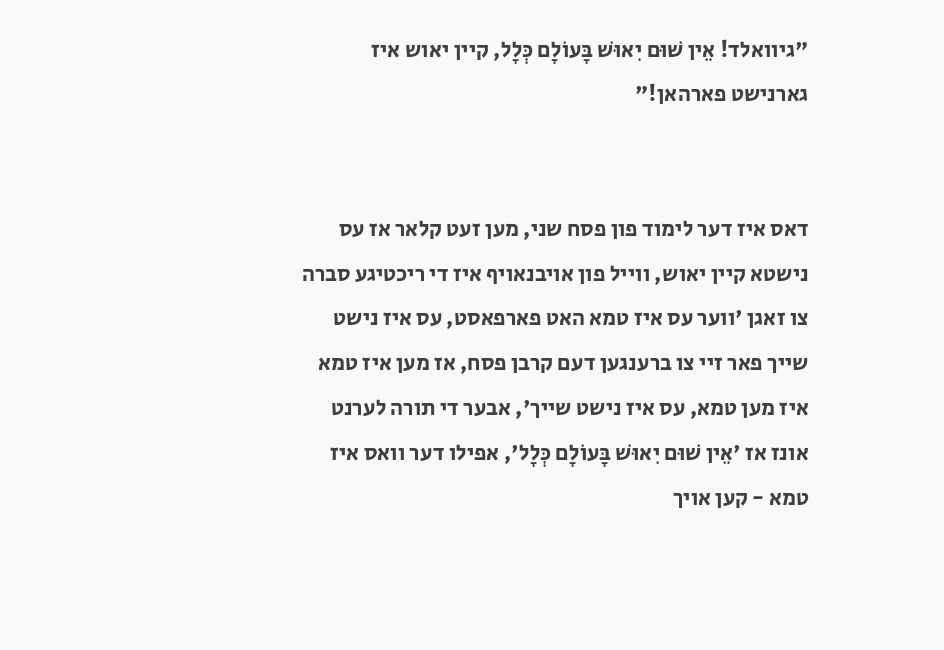"גיוואלד! אֵין שׁוּם יִאוּשׁ בָּעוֹלָם כְּלָל, קיין יאוש איז גארנישט פארהאן!"


דאס איז דער לימוד פון פסח שני, מען זעט קלאר אז עס נישטא קיין יאוש, ווייל פון אויבנאויף איז די ריכטיגע סברה צו זאגן 'ווער עס איז טמא האט פארפאסט, עס איז נישט שייך פאר זיי צו ברענגען דעם קרבן פסח, אז מען איז טמא איז מען טמא, עס איז נישט שייך', אבער די תורה לערנט אונז אז 'אֵין שׁוּם יִאוּשׁ בָּעוֹלָם כְּלָל', אפילו דער וואס איז טמא - קען אויך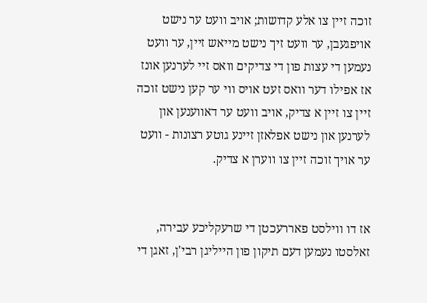זוכה זיין צו אלע קדושות; אויב וועט ער נישט אויפגעבן, ער וועט זיך נישט מייאש זיין, ער וועט נעמען די עצות פון די צדיקים וואס זיי לערנען אונז אז אפילו דער וואס זעט אויס ווי ער קען נישט זוכה זיין צו זיין א צדיק, אויב וועט ער דאווענען און לערנען און נישט אפלאזן זיינע גוטע רצונות - וועט ער אויך זוכה זיין צו ווערן א צדיק.


אז דו ווילסט פאררעכטן די שרעקליכע עבירה, זאלסטו נעמען דעם תיקון פון הייליגן רבי'ן, זאגן די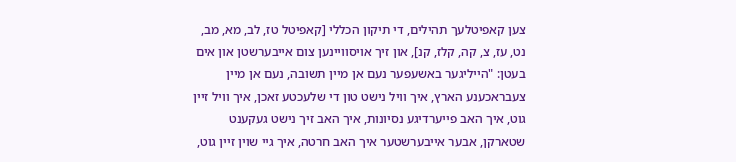צען קאפיטלעך תהילים, די תיקון הכללי [קאפיטל טז, לב, מא, מב, נט, עז, צ, קה, קלז, קנ], און זיך אויסוויינען צום אייבערשטן און אים בעטן: "הייליגער באשעפער נעם אן מיין תשובה, נעם אן מיין צעבראכענע הארץ, איך וויל נישט טון די שלעכטע זאכן, איך וויל זיין גוט, איך האב פייערדיגע נסיונות, איך האב זיך נישט געקענט שטארקן, אבער אייבערשטער איך האב חרטה, איך גיי שוין זיין גוט,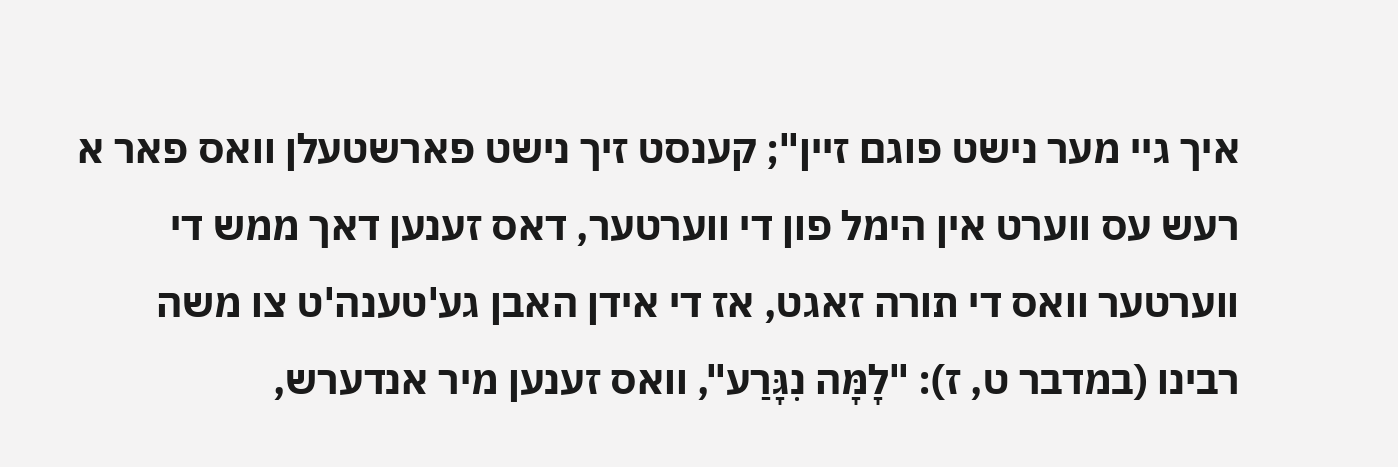איך גיי מער נישט פוגם זיין"; קענסט זיך נישט פארשטעלן וואס פאר א רעש עס ווערט אין הימל פון די ווערטער, דאס זענען דאך ממש די ווערטער וואס די תורה זאגט, אז די אידן האבן גע'טענה'ט צו משה רבינו (במדבר ט, ז): "לָמָּה נִגָּרַע", וואס זענען מיר אנדערש,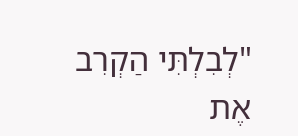"לְבִלְתִּי הַקְרִב אֶת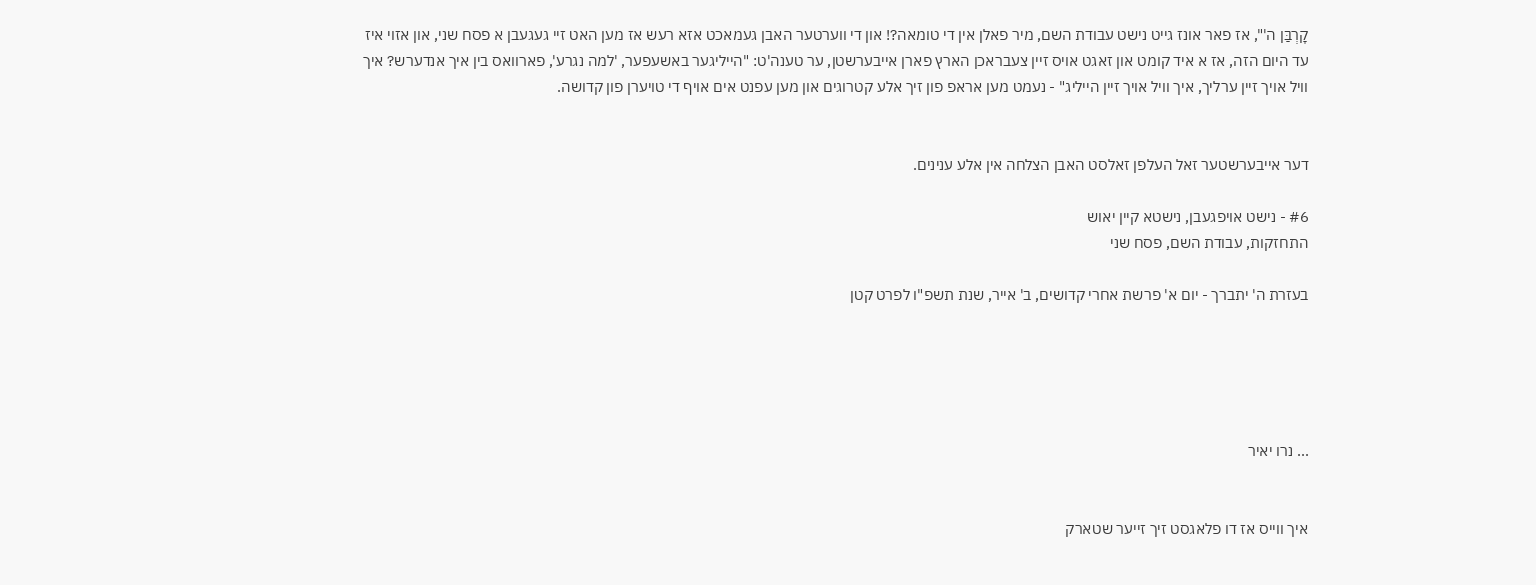קָרְבַּן ה'", אז פאר אונז גייט נישט עבודת השם, מיר פאלן אין די טומאה?! און די ווערטער האבן געמאכט אזא רעש אז מען האט זיי געגעבן א פסח שני, און אזוי איז עד היום הזה, אז א איד קומט און זאגט אויס זיין צעבראכן הארץ פארן אייבערשטן, ער טענה'ט: "הייליגער באשעפער, 'למה נגרע', פארוואס בין איך אנדערש? איך וויל אויך זיין ערליך, איך וויל אויך זיין הייליג" - נעמט מען אראפ פון זיך אלע קטרוגים און מען עפנט אים אויף די טויערן פון קדושה.


דער אייבערשטער זאל העלפן זאלסט האבן הצלחה אין אלע ענינים.

#6 - נישט אויפגעבן, נישטא קיין יאוש
התחזקות, עבודת השם, פסח שני

בעזרת ה' יתברך - יום א' פרשת אחרי קדושים, ב' אייר, שנת תשפ"ו לפרט קטן





... נרו יאיר


איך ווייס אז דו פלאגסט זיך זייער שטארק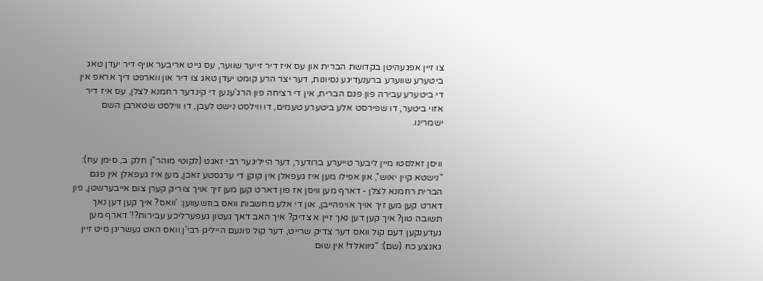צו זיין אפגעהיטן בקדושת הברית און עס איז דיר זייער שווער, עס גייט אריבער אויף דיר יעדן טאג ביטערע שווערע ברענעדיגע נסיונות, דער יצר הרע קומט יעדן טאג צו דיר און ווארפט דיך אראפ אין די ביטערע עבירה פון פגם הברית, אין די רציחה פון הרג'ענען די קינדער רחמנא לצלן, עס איז דיר אזוי ביטער, דו שפירסט אלע ביטערע טעמים, דו ווילסט נישט לעבן, דו ווילסט שטארבן השם ישמרינו.


וויסן זאלסטו מיין ליבער טייערע ברודער, דער הייליגער רבי זאגט (לקוטי מוהר"ן חלק ב, סימן עח): "נישטא קיין יאוש", און אפילו מען איז געפאלן אין קוקן די ערגסטע זאכן, מען איז געפאלן אין פגם הברית רחמנא לצלן - דארף מען וויסן אז פון דארט קען מען זיך אויך צוריק קערן צום אייבערשטן, פון דארט קען מען זיך אויך אויפהייבן, און די אלע מחשבות וואס בוזשעווען: 'וואס? איך קען דען נאך תשובה טון? איך קען דען נאך זיין א צדיק? איך האב דאך געטון געפערליכע עבירות?!' דארף מען געדענקען דעם קול וואס דער צדיק שרייט, דער קול פונעם הייליגן רבי'ן וואס האט געשריגן מיט זיין גאנצע כח (שם): "גיוואלד! אֵין שׁוּם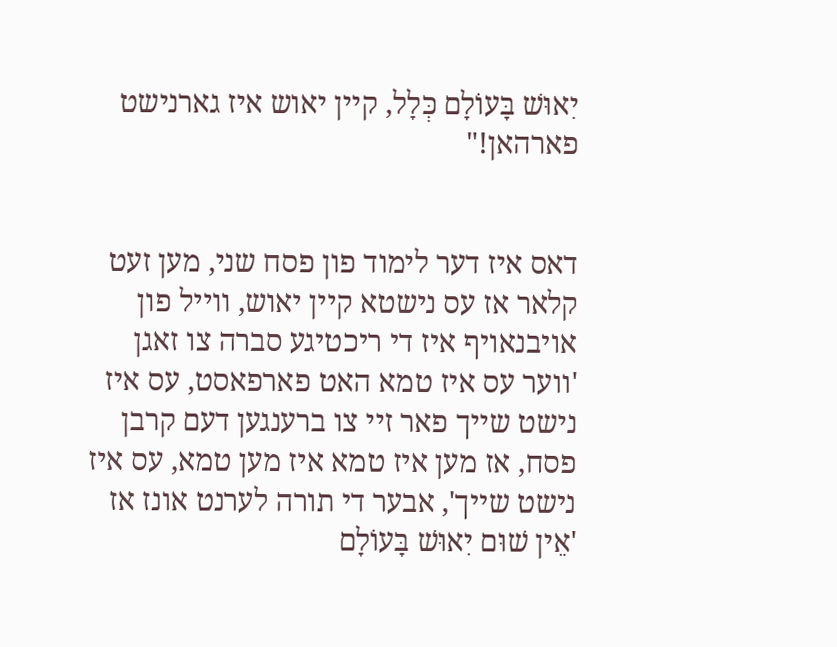יִאוּשׁ בָּעוֹלָם כְּלָל, קיין יאוש איז גארנישט פארהאן!"


דאס איז דער לימוד פון פסח שני, מען זעט קלאר אז עס נישטא קיין יאוש, ווייל פון אויבנאויף איז די ריכטיגע סברה צו זאגן 'ווער עס איז טמא האט פארפאסט, עס איז נישט שייך פאר זיי צו ברענגען דעם קרבן פסח, אז מען איז טמא איז מען טמא, עס איז נישט שייך', אבער די תורה לערנט אונז אז 'אֵין שׁוּם יִאוּשׁ בָּעוֹלָם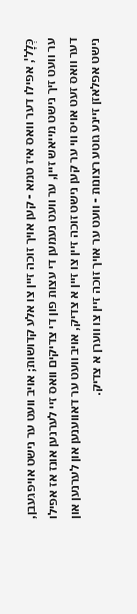כְּלָל', אפילו דער וואס איז טמא - קען אויך זוכה זיין צו אלע קדושות; אויב וועט ער נישט אויפגעבן, ער וועט זיך נישט מייאש זיין, ער וועט נעמען די עצות פון די צדיקים וואס זיי לערנען אונז אז אפילו דער וואס זעט אויס ווי ער קען נישט זוכה זיין צו זיין א צדיק, אויב וועט ער דאווענען און לערנען און נישט אפלאזן זיינע גוטע רצונות - וועט ער אויך זוכה זיין צו ווערן א צדיק.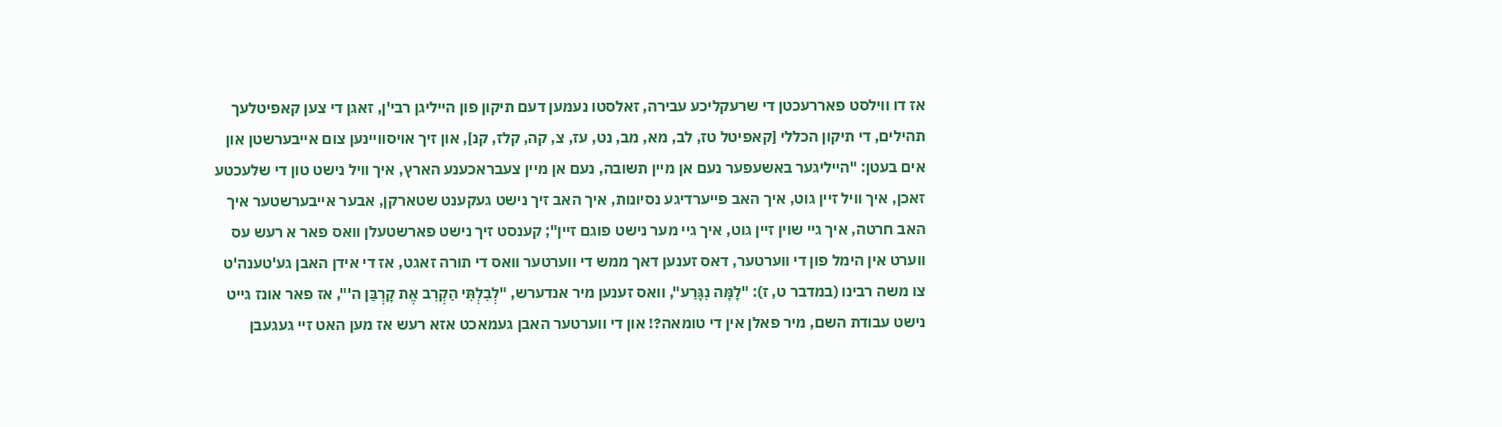אז דו ווילסט פאררעכטן די שרעקליכע עבירה, זאלסטו נעמען דעם תיקון פון הייליגן רבי'ן, זאגן די צען קאפיטלעך תהילים, די תיקון הכללי [קאפיטל טז, לב, מא, מב, נט, עז, צ, קה, קלז, קנ], און זיך אויסוויינען צום אייבערשטן און אים בעטן: "הייליגער באשעפער נעם אן מיין תשובה, נעם אן מיין צעבראכענע הארץ, איך וויל נישט טון די שלעכטע זאכן, איך וויל זיין גוט, איך האב פייערדיגע נסיונות, איך האב זיך נישט געקענט שטארקן, אבער אייבערשטער איך האב חרטה, איך גיי שוין זיין גוט, איך גיי מער נישט פוגם זיין"; קענסט זיך נישט פארשטעלן וואס פאר א רעש עס ווערט אין הימל פון די ווערטער, דאס זענען דאך ממש די ווערטער וואס די תורה זאגט, אז די אידן האבן גע'טענה'ט צו משה רבינו (במדבר ט, ז): "לָמָּה נִגָּרַע", וואס זענען מיר אנדערש, "לְבִלְתִּי הַקְרִב אֶת קָרְבַּן ה'", אז פאר אונז גייט נישט עבודת השם, מיר פאלן אין די טומאה?! און די ווערטער האבן געמאכט אזא רעש אז מען האט זיי געגעבן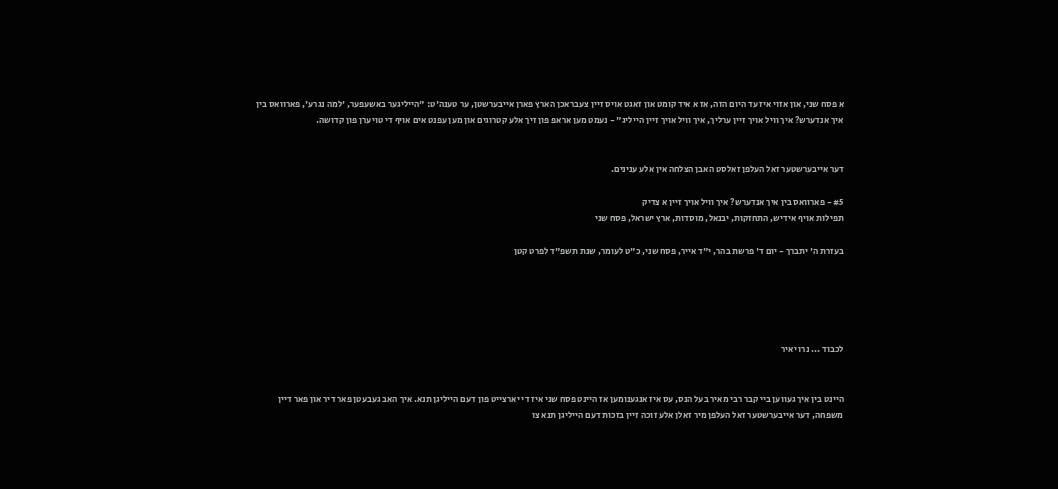א פסח שני, און אזוי איז עד היום הזה, אז א איד קומט און זאגט אויס זיין צעבראכן הארץ פארן אייבערשטן, ער טענה'ט: "הייליגער באשעפער, 'למה נגרע', פארוואס בין איך אנדערש? איך וויל אויך זיין ערליך, איך וויל אויך זיין הייליג" - נעמט מען אראפ פון זיך אלע קטרוגים און מען עפנט אים אויף די טויערן פון קדושה.


דער אייבערשטער זאל העלפן זאלסט האבן הצלחה אין אלע ענינים.

#5 - פארוואס בין איך אנדערש? איך וויל אויך זיין א צדיק
תפילות אויף אידיש, התחזקות, יבנאל, מוסדות, ארץ ישראל, פסח שני

בעזרת ה' יתברך - יום ד' פרשת בהר, י"ד אייר, פסח שני, כ"ט לעומר, שנת תשפ"ד לפרט קטן





לכבוד ... נרו יאיר


היינט בין איך געווען ביי קבר רבי מאיר בעל הנס, עס איז אנגענומען אז היינט פסח שני איז די יארצייט פון דעם הייליגן תנא. איך האב געבעטן פאר דיר און פאר דיין משפחה, דער אייבערשטער זאל העלפן מיר זאלן אלע זוכה זיין בזכות דעם הייליגן תנא צו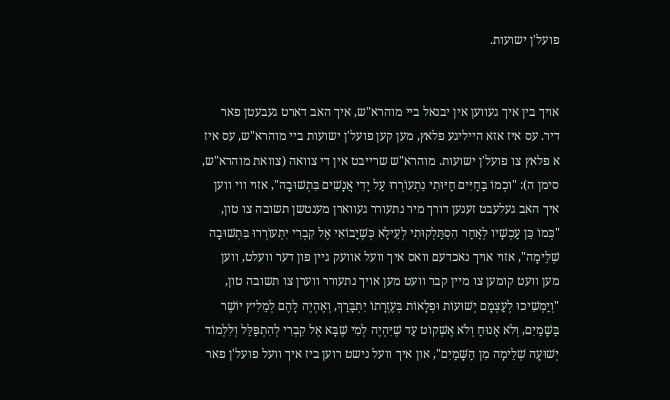פועל'ן ישועות.


אויך בין איך געווען אין יבנאל ביי מוהרא"ש, איך האב דארט געבעטן פאר דיר. עס איז אזא הייליגע פלאץ, מען קען פועל'ן ישועות ביי מוהרא"ש, עס איז א פלאץ צו פועל'ן ישועות. מוהרא"ש שרייבט אין די צוואה (צוואת מוהרא"ש, סימן ה): "וּכְמוֹ בַּחַיִּים חַיּוּתִי נִתְעוֹרְרוּ עַל יָדִי אֲנָשִׁים בִּתְשׁוּבָה", אזוי ווי ווען איך האב געלעבט זענען דורך מיר נתעורר געווארן מענטשן תשובה צו טון, "כְּמוֹ כֵּן עַכְשָׁיו לְאַחַר הִסְתַּלְקוּתִי לְעֵילָא כְּשֶׁיָבוֹאִי אֶל קִבְרִי יִתְעוֹרְרוּ בִּתְשׁוּבָה שְׁלֵימָה", אזוי אויך נאכדעם וואס איך וועל אוועק גיין פון דער וועלט, ווען מען וועט קומען צו מיין קבר וועט מען אויך נתעורר ווערן צו תשובה טון, "וְיַמְשִׁיכוּ לְעַצְמָם יְשׁוּעוֹת וּפְלָאוֹת בְּעֶזְרָתוֹ יִתְבָּרַךְ, וְאֶהְיֶה לָהֶם לְמֵלִיץ יוֹשֶׁר בַּשָׁמַיִם, וְלֹא אָנוּחַ וְלֹא אֶשְׁקוֹט עַד שֶׁיִּהְיֶה לְמִי שֶׁבָּא אֶל קִבְרִי לְהִתְפַּלֵּל וְלִלְמוֹד יְשׁוּעָה שְׁלֵימָה מִן הַשָּׁמַיִם", און איך וועל נישט רוען ביז איך וועל פועל'ן פאר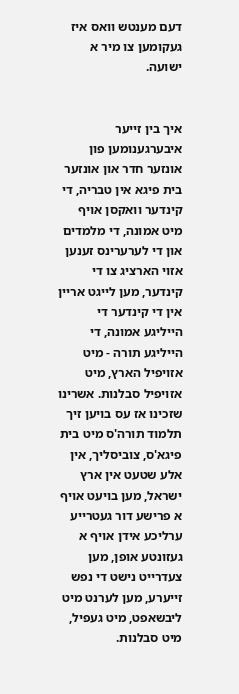דעם מענטש וואס איז געקומען צו מיר א ישועה.


איך בין זייער איבערגענומען פון אונזער חדר און אונזער בית פיגא אין טבריה, די קינדער וואקסן אויף מיט אמונה, די מלמדים און די לערערינס זענען אזוי הארציג צו די קינדער, מען לייגט אריין אין די קינדער די הייליגע אמונה, די הייליגע תורה - מיט אזויפיל הארץ, מיט אזויפיל סבלנות. אשרינו שזכינו אז עס בויען זיך תלמוד תורה'ס מיט בית פיגא'ס, צוביסליך, אין אלע שטעט אין ארץ ישראל, מען בויעט אויף א פרישע דור געטרייע ערליכע אידן אויף א געזונטע אופן, מען צעדרייט נישט די נפש זייערע, מען לערנט מיט ליבשאפט, מיט געפיל, מיט סבלנות.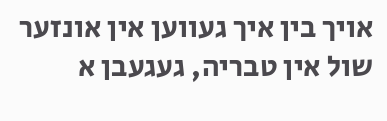אויך בין איך געווען אין אונזער שול אין טבריה, געגעבן א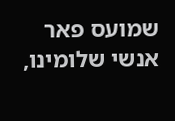שמועס פאר אנשי שלומינו,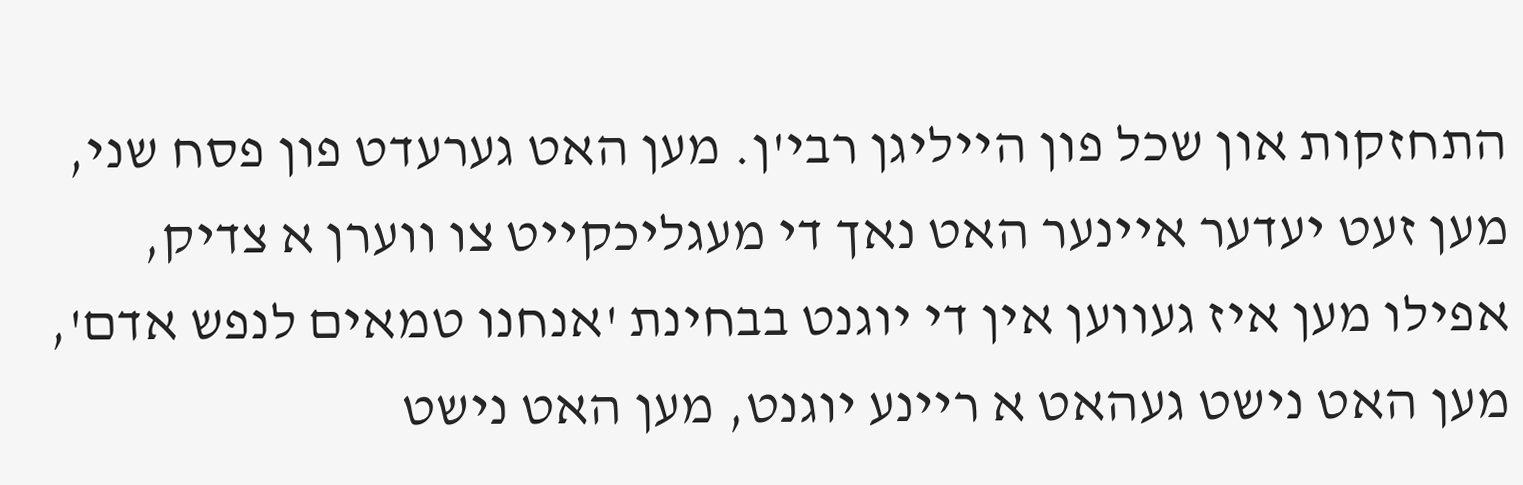התחזקות און שכל פון הייליגן רבי'ן. מען האט גערעדט פון פסח שני, מען זעט יעדער איינער האט נאך די מעגליכקייט צו ווערן א צדיק, אפילו מען איז געווען אין די יוגנט בבחינת 'אנחנו טמאים לנפש אדם', מען האט נישט געהאט א ריינע יוגנט, מען האט נישט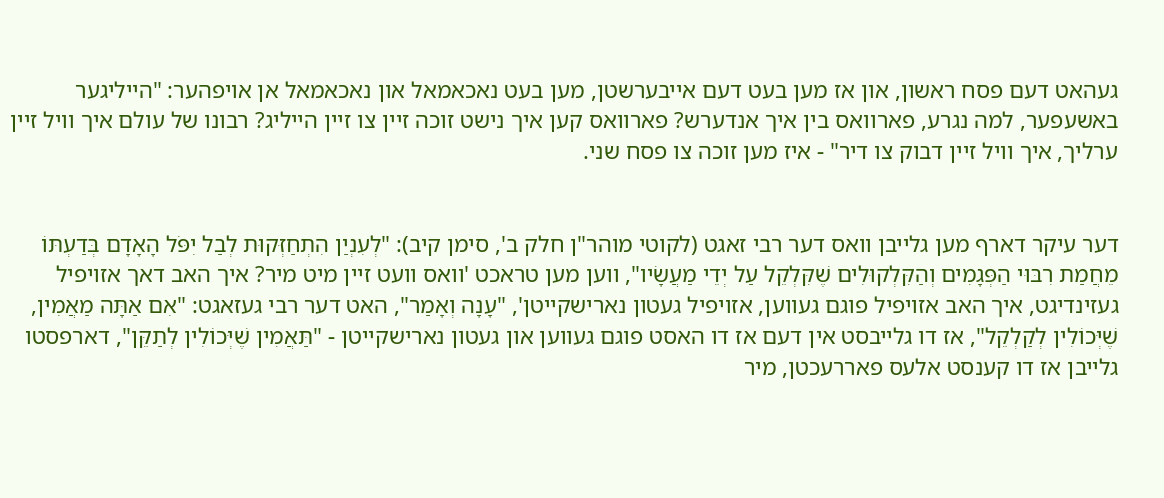געהאט דעם פסח ראשון, און אז מען בעט דעם אייבערשטן, מען בעט נאכאמאל און נאכאמאל אן אויפהער: "הייליגער באשעפער, למה נגרע, פארוואס בין איך אנדערש? פארוואס קען איך נישט זוכה זיין צו זיין הייליג? רבונו של עולם איך וויל זיין ערליך, איך וויל זיין דבוק צו דיר" - איז מען זוכה צו פסח שני.


דער עיקר דארף מען גלייבן וואס דער רבי זאגט (לקוטי מוהר"ן חלק ב', סימן קיב): "לְעִנְיַן הִתְחַזְּקוּת לְבַל יִפֹּל הָאָדָם בְּדַעְתּוֹ מֵחֲמַת רִבּוּי הַפְּגָמִים וְהַקִּלְקוּלִים שֶׁקִּלְקֵל עַל יְדֵי מַעֲשָׂיו", ווען מען טראכט 'וואס וועט זיין מיט מיר? איך האב דאך אזויפיל געזינדיגט, איך האב אזויפיל פוגם געווען, אזויפיל געטון נארישקייטן', "עָנָה וְאָמַר", האט דער רבי געזאגט: "אִם אַתָּה מַאֲמִין, שֶׁיְּכוֹלִין לְקַלְקֵל", אז דו גלייבסט אין דעם אז דו האסט פוגם געווען און געטון נארישקייטן - "תַּאֲמִין שֶׁיְּכוֹלִין לְתַקֵּן", דארפסטו גלייבן אז דו קענסט אלעס פאררעכטן, מיר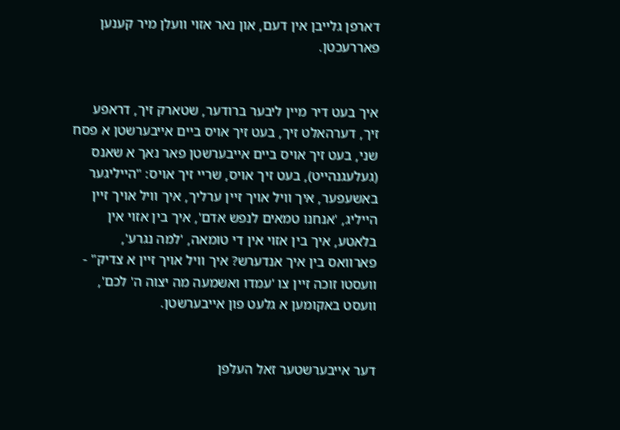דארפן גלייבן אין דעם, און נאר אזוי וועלן מיר קענען פאררעכטן.


איך בעט דיר מיין ליבער ברודער, שטארק זיך, דראפע זיך, דערהאלט זיך, בעט זיך אויס ביים אייבערשטן א פסח שני, בעט זיך אויס ביים אייבערשטן פאר נאך א שאנס (געלעגנהייט), בעט זיך אויס, שריי זיך אויס: "הייליגער באשעפער, איך וויל אויך זיין ערליך, איך וויל אויך זיין הייליג, 'אנחנו טמאים לנפש אדם', איך בין אזוי אין בלאטע, איך בין אזוי אין די טומאה, 'למה נגרע', פארוואס בין איך אנדערש? איך וויל אויך זיין א צדיק" - וועסטו זוכה זיין צו 'עמדו ואשמעה מה יצוה ה' לכם', וועסט באקומען א גלעט פון אייבערשטן.


דער אייבערשטער זאל העלפן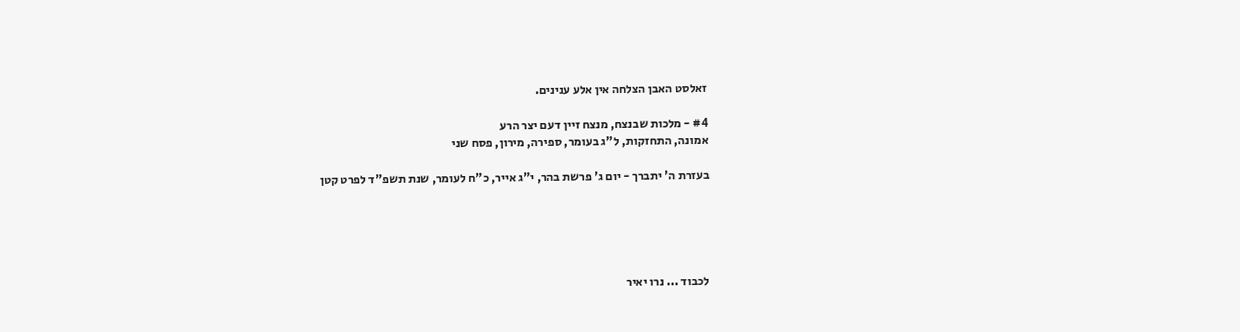זאלסט האבן הצלחה אין אלע ענינים.

#4 - מלכות שבנצח, מנצח זיין דעם יצר הרע
אמונה, התחזקות, ל"ג בעומר, ספירה, מירון, פסח שני

בעזרת ה' יתברך - יום ג' פרשת בהר, י"ג אייר, כ"ח לעומר, שנת תשפ"ד לפרט קטן





לכבוד ... נרו יאיר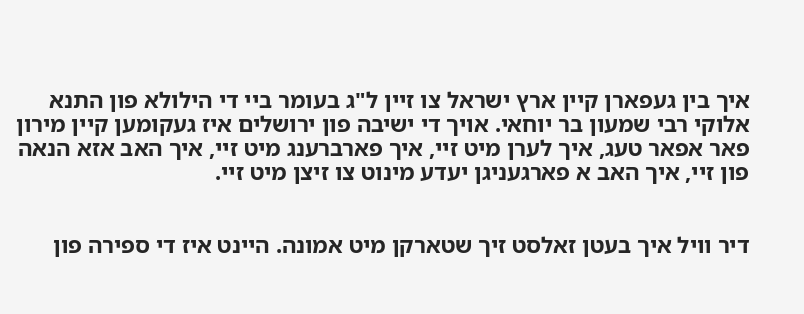איך בין געפארן קיין ארץ ישראל צו זיין ל"ג בעומר ביי די הילולא פון התנא אלוקי רבי שמעון בר יוחאי. אויך די ישיבה פון ירושלים איז געקומען קיין מירון פאר אפאר טעג, איך לערן מיט זיי, איך פארברענג מיט זיי, איך האב אזא הנאה פון זיי, איך האב א פארגעניגן יעדע מינוט צו זיצן מיט זיי.


דיר וויל איך בעטן זאלסט זיך שטארקן מיט אמונה. היינט איז די ספירה פון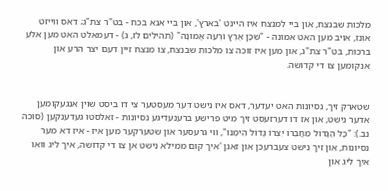מלכות שבנצח, און ביי למנצח איז היינט 'בארץ', און ביי אנא בכח - בט"ר צת"ג; דאס ווייזט אונז, אויב מען האט אמונה - "שְׁכָן אֶרֶץ וּרְעֵה אֱמוּנָה" (תהילים לז, ג) - דעמאלט האט מען אלע ברכות, בט"ר צת"ג, און מען איז זוכה צו מלכות שבנצח, צו מנצח זיין דעם יצר הרע און אנקומען צו די קדושה.


שטארק זיך, נסיונות האט יעדער, דאס איז נישט דער מעסטער צי דו ביסט שוין אנגעקומען אדער נישט, און אז דו דערזעסט זיך מיט פרישע ברענעדיגע נסיונות - זאלסטו געדענקען (סוכה נב.): "כָּל הַגָּדוֹל מֵחֲבֵרוֹ יִצְרוֹ גָּדוֹל הֵימֶּנּוּ", ווי גרעסער און שטערקער מען איז - איז דא מער נסיונות, און זיך נישט צעברעכן און זאגן 'איך קום ממילא נישט אן צו די קדושה, איך ליג וואו איך ליג און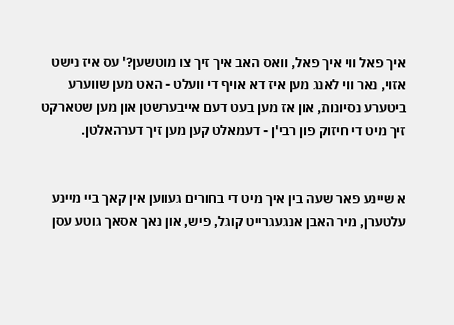איך פאל ווי איך פאל, וואס האב איך זיך צו מוטשען?' עס איז נישט אזוי, נאר ווי לאנג מען איז דא אויף די וועלט - האט מען שווערע ביטערע נסיונות, און אז מען בעט דעם אייבערשטן און מען שטארקט זיך מיט די חיזוק פון רבי'ן - דעמאלט קען מען זיך דערהאלטן.


א שיינע פאר שעה בין איך מיט די בחורים געווען אין קאך ביי מיינע עלטערן, מיר האבן אנגעגרייט קוגל, פיש, און נאך אסאך גוטע עסן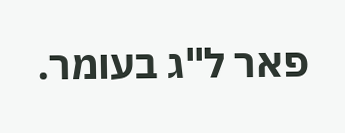פאר ל"ג בעומר.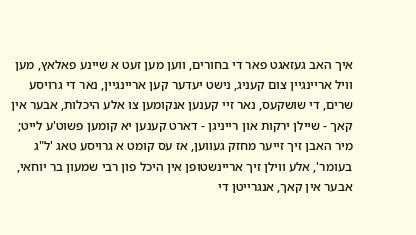איך האב געזאגט פאר די בחורים, ווען מען זעט א שיינע פאלאץ, מען וויל אריינגיין צום קעניג, נישט יעדער קען אריינגיין, נאר די גרויסע שרים, די שושקעס, נאר זיי קענען אנקומען צו אלע היכלות, אבער אין קאך - שיילן ירקות און רייניגן - דארט קענען יא קומען פשוט'ע לייט; מיר האבן זיך זייער מחזק געווען, אז עס קומט א גרויסע טאג 'ל"ג בעומר', אלע ווילן זיך אריינשטופן אין היכל פון רבי שמעון בר יוחאי, אבער אין קאך, אנגרייטן די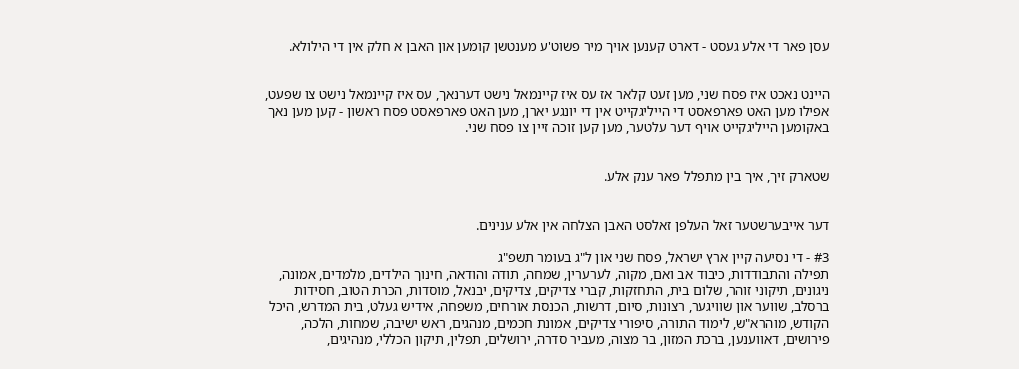עסן פאר די אלע געסט - דארט קענען אויך מיר פשוט'ע מענטשן קומען און האבן א חלק אין די הילולא.


היינט נאכט איז פסח שני, מען זעט קלאר אז עס איז קיינמאל נישט דערנאך, עס איז קיינמאל נישט צו שפעט, אפילו מען האט פארפאסט די הייליגקייט אין די יונגע יארן, מען האט פארפאסט פסח ראשון - קען מען נאך באקומען הייליגקייט אויף דער עלטער, מען קען זוכה זיין צו פסח שני.


שטארק זיך, איך בין מתפלל פאר ענק אלע.


דער אייבערשטער זאל העלפן זאלסט האבן הצלחה אין אלע ענינים.

#3 - די נסיעה קיין ארץ ישראל, פסח שני און ל"ג בעומר תשפ"ג
תפילה והתבודדות, כיבוד אב ואם, מקוה, לערערין, שמחה, תודה והודאה, חינוך הילדים, מלמדים, אמונה, ניגונים, תיקוני זוהר, שלום בית, התחזקות, קברי צדיקים, צדיקים, יבנאל, מוסדות, הכרת הטוב, חסידות ברסלב, שווער און שוויגער, רצונות, סיום, דרשות, הכנסת אורחים, משפחה, אידיש געלט, בית המדרש, היכל הקודש, מוהרא"ש, לימוד התורה, סיפורי צדיקים, אמונת חכמים, מנהגים, ראש ישיבה, שמחות, הלכה, פירושים, דאווענען, ברכת המזון, בר מצוה, מעביר סדרה, ירושלים, תפלין, תיקון הכללי, מנהיגים,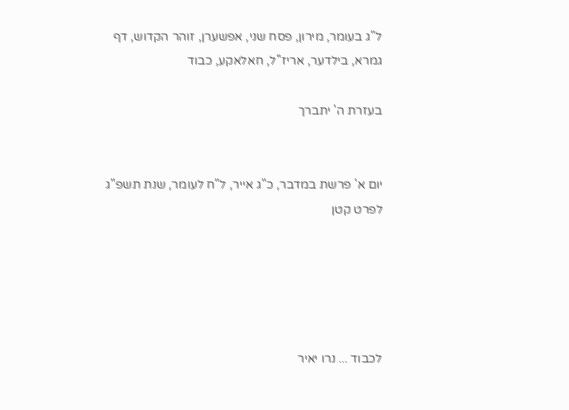ל"ג בעומר, מירון, פסח שני, אפשערן, זוהר הקדוש, דף גמרא, בילדער, אריז''ל, חאלאקע, כבוד

בעזרת ה' יתברך


יום א' פרשת במדבר, כ"ג אייר, ל"ח לעומר, שנת תשפ"ג לפרט קטן





לכבוד ... נרו יאיר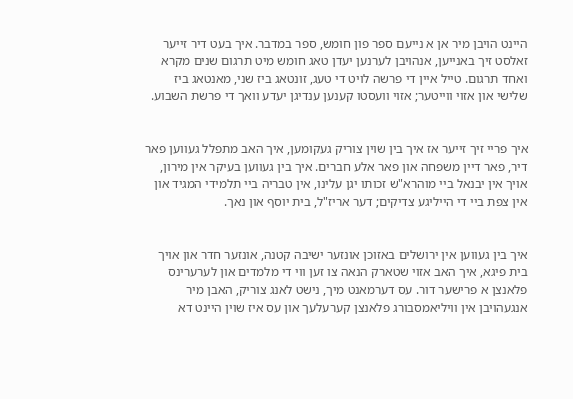היינט הויבן מיר אן א נייעם ספר פון חומש, ספר במדבר. איך בעט דיר זייער זאלסט זיך באנייען, אנהויבן לערנען יעדן טאג חומש מיט תרגום שנים מקרא ואחד תרגום. טייל איין די פרשה לויט די טעג, זונטאג ביז שני, מאנטאג ביז שלישי און אזוי ווייטער; אזוי וועסטו קענען ענדיגן יעדע וואך די פרשת השבוע.


איך פריי זיך זייער אז איך בין שוין צוריק געקומען, איך האב מתפלל געווען פאר דיר, פאר דיין משפחה און פאר אלע חברים. איך בין געווען בעיקר אין מירון, אויך אין יבנאל ביי מוהרא"ש זכותו יגן עלינו, אין טבריה ביי תלמידי המגיד און אין צפת ביי די הייליגע צדיקים; דער אריז"ל, בית יוסף און נאך.


איך בין געווען אין ירושלים באזוכן אונזער ישיבה קטנה, אונזער חדר און אויך בית פיגא, איך האב אזוי שטארק הנאה צו זען ווי די מלמדים און לערערינס פלאנצן א פרישער דור. עס דערמאנט מיך, נישט לאנג צוריק, האבן מיר אנגעהויבן אין וויליאמסבורג פלאנצן קערעלעך און עס איז שוין היינט דא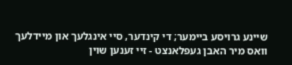שיינע גרויסע ביימער; די קינדער, סיי אינגלעך און מיידלעך וואס מיר האבן געפלאנצט - זיי זענען שוין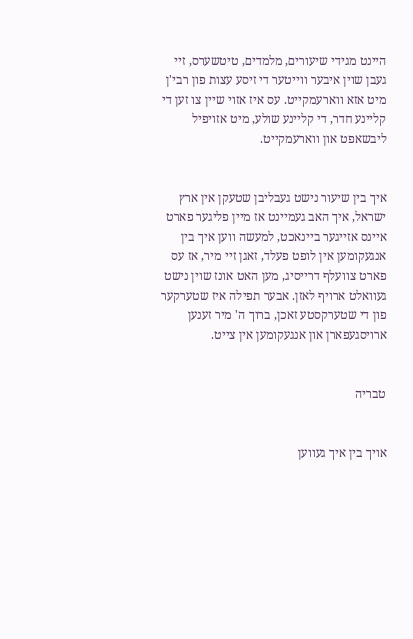היינט מגידי שיעורים, מלמדים, טיטשערס, זיי געבן שוין איבער ווייטער די זיסע עצות פון רבי'ן מיט אזא ווארעמקייט. עס איז אזוי שיין צו זען די קליינע חדר, די קליינע שולע, מיט אזויפיל ליבשאפט און ווארעמקייט.


איך בין שיעור נישט געבליבן שטעקן אין ארץ ישראל, איך האב געמיינט אז מיין פליגער פארט איינס אזייגער ביינאכט, למעשה ווען איך בין אנגעקומען אין לופט פעלד, זאגן זיי מיר, אז עס פארט צוועלף דרייסיג, מען האט אונז שוין נישט געוואלט ארויף לאזן. אבער תפילה איז שטערקער פון די שטערקסטע זאכן, ברוך ה' מיר זענען ארויסגעפארן און אנגעקומען אין צייט.


טבריה


אויך בין איך געווען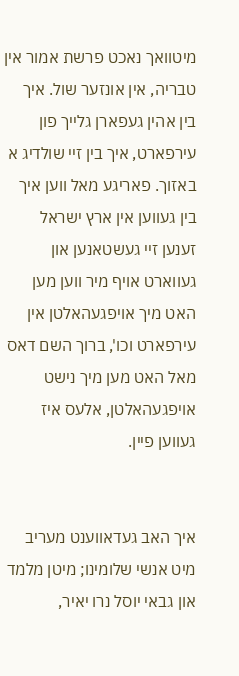מיטוואך נאכט פרשת אמור אין טבריה, אין אונזער שול. איך בין אהין געפארן גלייך פון עירפארט, איך בין זיי שולדיג א באזוך. פאריגע מאל ווען איך בין געווען אין ארץ ישראל זענען זיי געשטאנען און געווארט אויף מיר ווען מען האט מיך אויפגעהאלטן אין עירפארט וכו', ברוך השם דאס מאל האט מען מיך נישט אויפגעהאלטן, אלעס איז געווען פיין.


איך האב געדאווענט מעריב מיט אנשי שלומינו; מיטן מלמד און גבאי יוסל נרו יאיר,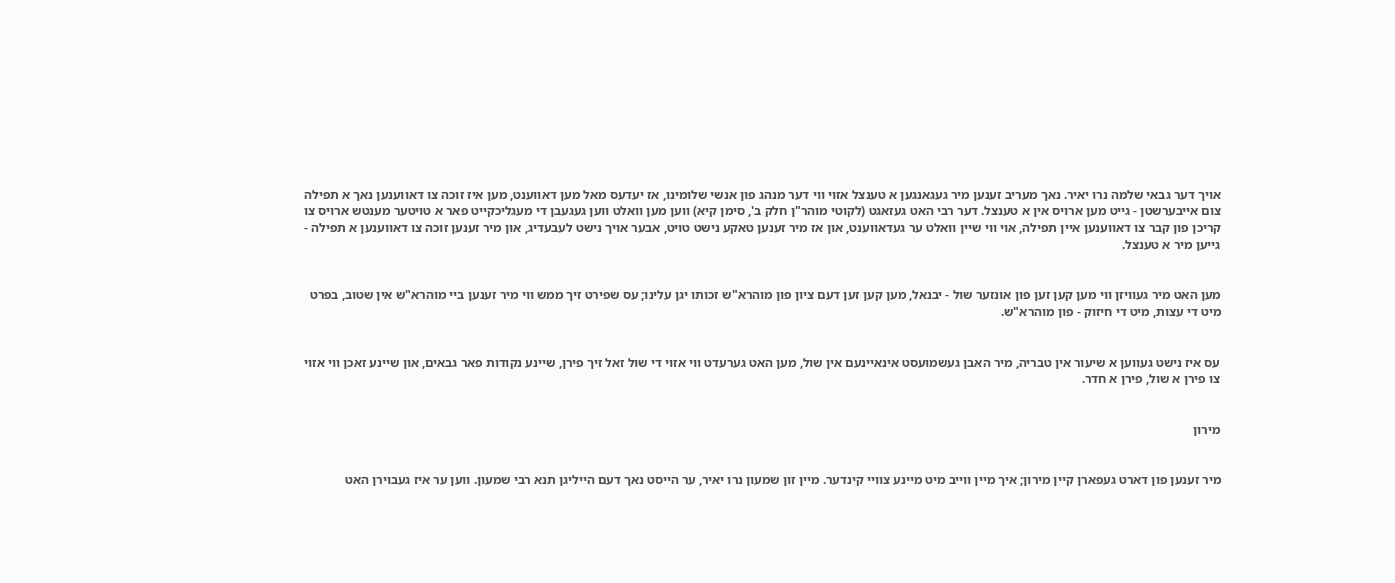אויך דער גבאי שלמה נרו יאיר. נאך מעריב זענען מיר געגאנגען א טענצל אזוי ווי דער מנהג פון אנשי שלומינו, אז יעדעס מאל מען דאווענט, מען איז זוכה צו דאווענען נאך א תפילה צום אייבערשטן - גייט מען ארויס אין א טענצל. דער רבי האט געזאגט (לקוטי מוהר"ן חלק ב', סימן קיא) ווען מען וואלט ווען געגעבן די מעגליכקייט פאר א טויטער מענטש ארויס צו קריכן פון קבר צו דאווענען איין תפילה, אוי ווי שיין וואלט ער געדאווענט, און אז מיר זענען טאקע נישט טויט, אבער אויך נישט לעבעדיג, און מיר זענען זוכה צו דאווענען א תפילה - גייען מיר א טענצל.


מען האט מיר געוויזן ווי מען קען זען פון אונזער שול - יבנאל, מען קען זען דעם ציון פון מוהרא"ש זכותו יגן עלינו; עס שפירט זיך ממש ווי מיר זענען ביי מוהרא"ש אין שטוב, בפרט מיט די עצות, מיט די חיזוק - פון מוהרא"ש.


עס איז נישט געווען א שיעור אין טבריה, מיר האבן געשמועסט אינאיינעם אין שול, מען האט גערעדט ווי אזוי די שול זאל זיך פירן, שיינע נקודות פאר גבאים, און שיינע זאכן ווי אזוי צו פירן א שול, פירן א חדר.


מירון


מיר זענען פון דארט געפארן קיין מירון; איך מיין ווייב מיט מיינע צוויי קינדער. מיין זון שמעון נרו יאיר, ער הייסט נאך דעם הייליגן תנא רבי שמעון. ווען ער איז געבוירן האט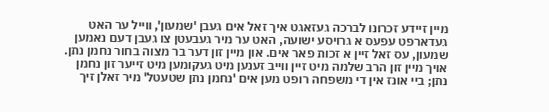מיין זיידע זכרונו לברכה געזאגט איך זאל אים געבן 'שמעון', ווייל ער האט געדארפט עפעס א גרויסע ישועה, האט ער מיר געבעטן צו געבן דעם נאמען שמעון, עס זאל זיין א זכות פאר אים. און מיין זון דער בר מצוה בחור נחמן נתן. אויך מיין זון הרב שלמה מיט זיין ווייב זענען מיט געקומען מיט זייער זון נחמן נתן; ביי אונז אין די משפחה רופט מען אים 'נחמן נתן שטעטל' מיר זאלן זיך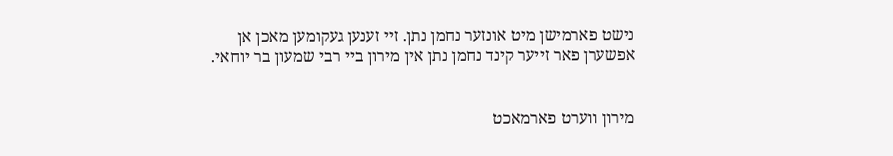נישט פארמישן מיט אונזער נחמן נתן. זיי זענען געקומען מאכן אן אפשערן פאר זייער קינד נחמן נתן אין מירון ביי רבי שמעון בר יוחאי.


מירון ווערט פארמאכט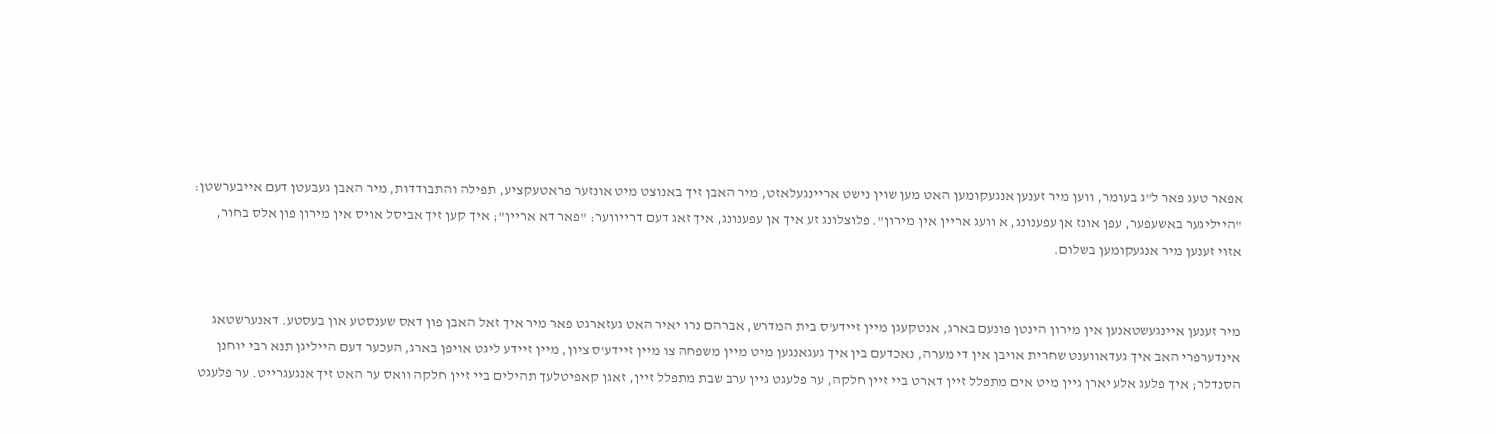אפאר טעג פאר ל"ג בעומר, ווען מיר זענען אנגעקומען האט מען שוין נישט אריינגעלאזט, מיר האבן זיך באנוצט מיט אונזער פראטעקציע, תפילה והתבודדות, מיר האבן געבעטן דעם אייבערשטן: "הייליגער באשעפער, עפן אונז אן עפענונג, א וועג אריין אין מירון". פלוצלונג זע איך אן עפענונג, איך זאג דעם דרייווער: "פאר דא אריין"; איך קען זיך אביסל אויס אין מירון פון אלס בחור, אזוי זענען מיר אנגעקומען בשלום.


מיר זענען איינגעשטאנען אין מירון הינטן פונעם בארג, אנטקעגן מיין זיידע'ס בית המדרש, אברהם נרו יאיר האט געזארגט פאר מיר איך זאל האבן פון דאס שענסטע און בעסטע. דאנערשטאג אינדערפרי האב איך געדאווענט שחרית אויבן אין די מערה, נאכדעם בין איך געגאנגען מיט מיין משפחה צו מיין זיידע'ס ציון, מיין זיידע ליגט אויפן בארג, העכער דעם הייליגן תנא רבי יוחנן הסנדלר; איך פלעג אלע יארן גיין מיט אים מתפלל זיין דארט ביי זיין חלקה, ער פלעגט גיין ערב שבת מתפלל זיין, זאגן קאפיטלעך תהילים ביי זיין חלקה וואס ער האט זיך אנגעגרייט. ער פלעגט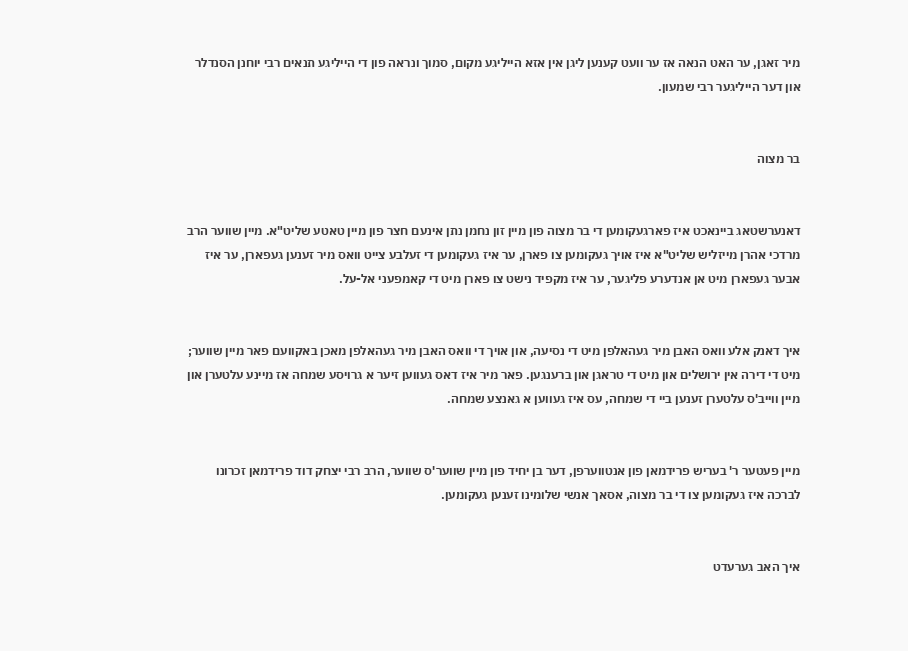מיר זאגן, ער האט הנאה אז ער וועט קענען ליגן אין אזא הייליגע מקום, סמוך ונראה פון די הייליגע תנאים רבי יוחנן הסנדלר און דער הייליגער רבי שמעון.


בר מצוה


דאנערשטאג ביינאכט איז פארגעקומען די בר מצוה פון מיין זון נחמן נתן אינעם חצר פון מיין טאטע שליט"א. מיין שווער הרב מרדכי אהרן מייזליש שליט"א איז אויך געקומען צו פארן, ער איז געקומען די זעלבע צייט וואס מיר זענען געפארן, ער איז אבער געפארן מיט אן אנדערע פליגער, ער איז מקפיד נישט צו פארן מיט די קאמפעני אל-על.


איך דאנק אלע וואס האבן מיר געהאלפן מיט די נסיעה, און אויך די וואס האבן מיר געהאלפן מאכן באקוועם פאר מיין שווער; מיט די דירה אין ירושלים און מיט די טראגן און ברענגען. פאר מיר איז דאס געווען זיער א גרויסע שמחה אז מיינע עלטערן און מיין ווייב'ס עלטערן זענען ביי די שמחה, עס איז געווען א גאנצע שמחה.


מיין פעטער ר' בעריש פרידמאן פון אנטווערפן, דער בן יחיד פון מיין שווער'ס שווער, הרב רבי יצחק דוד פרידמאן זכרונו לברכה איז געקומען צו די בר מצוה, אסאך אנשי שלומינו זענען געקומען.


איך האב גערעדט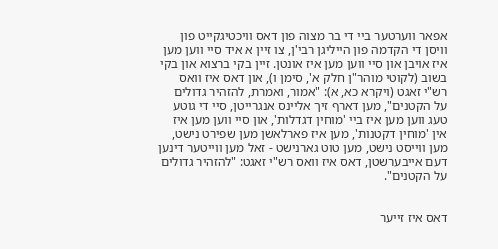אפאר ווערטער ביי די בר מצוה פון דאס וויכטיגקייט פון וויסן די הקדמה פון הייליגן רבי'ן, צו זיין א איד סיי ווען מען איז אויבן און סיי ווען מען איז אונטן. זיין בקי ברצוא און בקי בשוב (לקוטי מוהר"ן חלק א', סימן ו), און דאס איז וואס רש"י זאגט (ויקרא כא, א): "אמור, ואמרת, להזהיר גדולים על הקטנים", מען דארף זיך אליינס אנגרייטן, סיי די גוטע טעג ווען מען איז ביי 'מוחין דגדלות', און סיי ווען מען איז אין 'מוחין דקטנות', מען איז פארלאשן מען שפירט נישט, מען ווייסט נישט, מען טוט גארנישט - זאל מען ווייטער דינען דעם אייבערשטן, דאס איז וואס רש"י זאגט: "להזהיר גדולים על הקטנים".


דאס איז זייער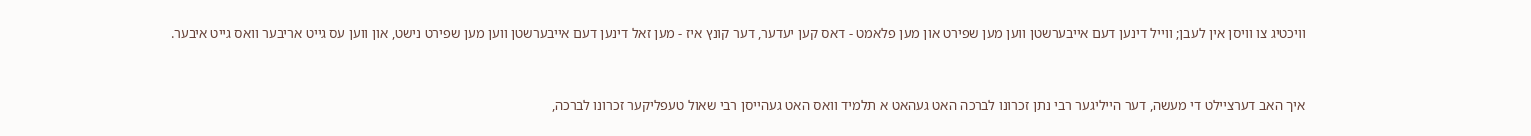וויכטיג צו וויסן אין לעבן; ווייל דינען דעם אייבערשטן ווען מען שפירט און מען פלאמט - דאס קען יעדער, דער קונץ איז - מען זאל דינען דעם אייבערשטן ווען מען שפירט נישט, און ווען עס גייט אריבער וואס גייט איבער.


איך האב דערציילט די מעשה, דער הייליגער רבי נתן זכרונו לברכה האט געהאט א תלמיד וואס האט געהייסן רבי שאול טעפליקער זכרונו לברכה,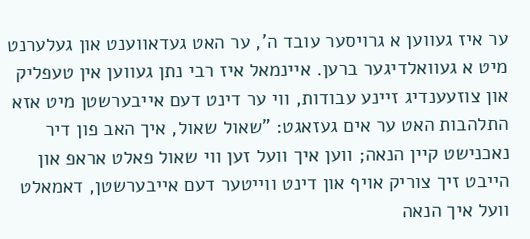ער איז געווען א גרויסער עובד ה', ער האט געדאווענט און געלערנט מיט א געוואלדיגער ברען. איינמאל איז רבי נתן געווען אין טעפליק און צוזעענדיג זיינע עבודות, ווי ער דינט דעם אייבערשטן מיט אזא התלהבות האט ער אים געזאגט: "שאול שאול, איך האב פון דיר נאכנישט קיין הנאה; ווען איך וועל זען ווי שאול פאלט אראפ און הייבט זיך צוריק אויף און דינט ווייטער דעם אייבערשטן, דאמאלט וועל איך הנאה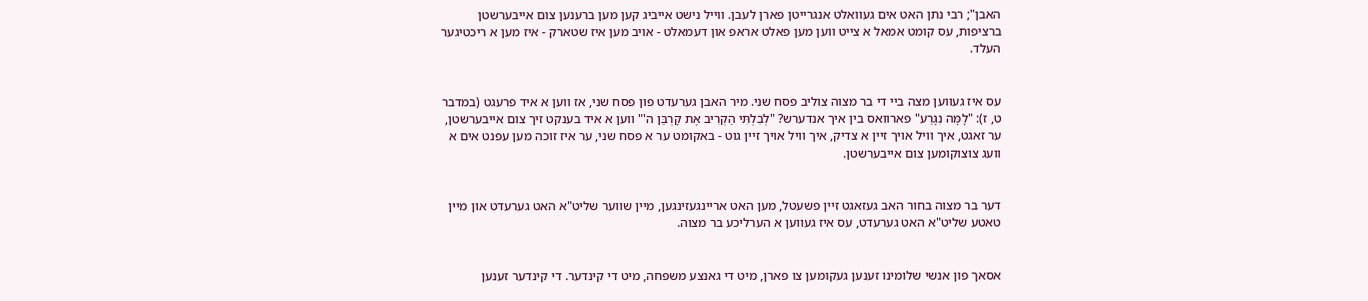האבן"; רבי נתן האט אים געוואלט אנגרייטן פארן לעבן. ווייל נישט אייביג קען מען ברענען צום אייבערשטן ברציפות, עס קומט אמאל א צייט ווען מען פאלט אראפ און דעמאלט - אויב מען איז שטארק - איז מען א ריכטיגער העלד.


עס איז געווען מצה ביי די בר מצוה צוליב פסח שני. מיר האבן גערעדט פון פסח שני, אז ווען א איד פרעגט (במדבר ט, ז): "לָמָּה נִגָּרַע" פארוואס בין איך אנדערש? "לְבִלְתִּי הַקְרִיב אֶת קָרְבַּן ה'" ווען א איד בענקט זיך צום אייבערשטן, ער זאגט, איך וויל אויך זיין א צדיק, איך וויל אויך זיין גוט - באקומט ער א פסח שני, ער איז זוכה מען עפנט אים א וועג צוצוקומען צום אייבערשטן.


דער בר מצוה בחור האב געזאגט זיין פשעטל, מען האט אריינגעזינגען, מיין שווער שליט"א האט גערעדט און מיין טאטע שליט"א האט גערעדט, עס איז געווען א הערליכע בר מצוה.


אסאך פון אנשי שלומינו זענען געקומען צו פארן, מיט די גאנצע משפחה, מיט די קינדער. די קינדער זענען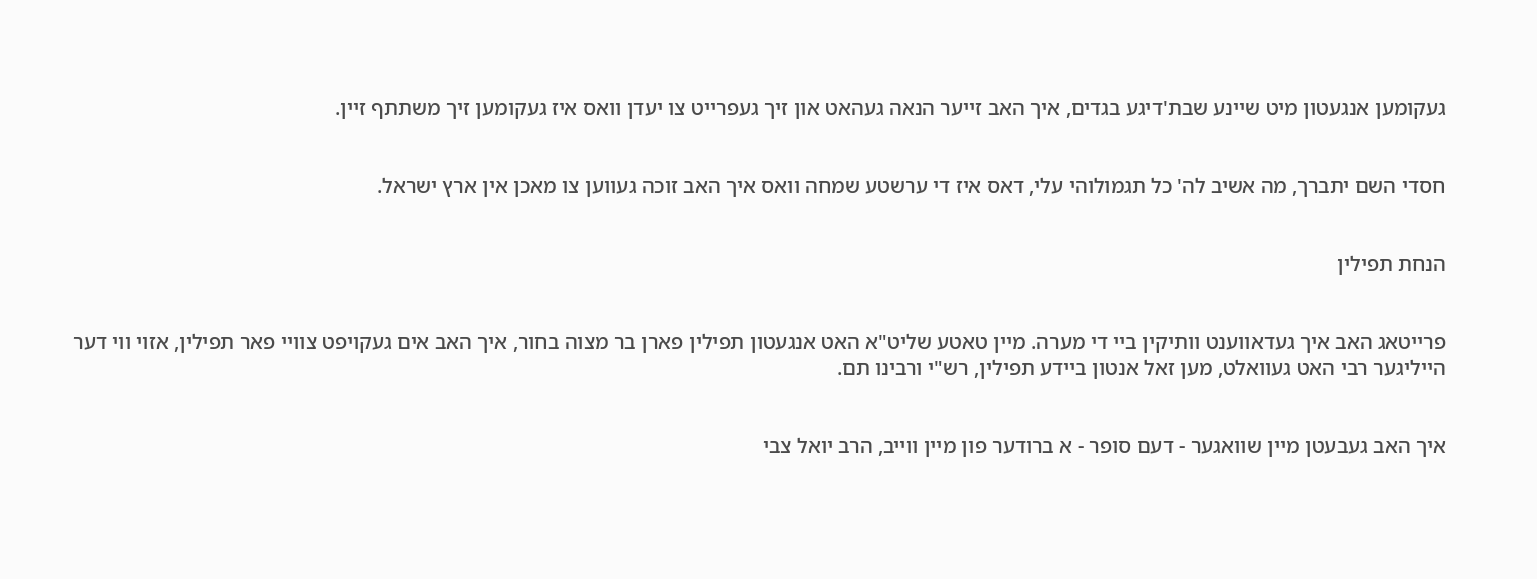געקומען אנגעטון מיט שיינע שבת'דיגע בגדים, איך האב זייער הנאה געהאט און זיך געפרייט צו יעדן וואס איז געקומען זיך משתתף זיין.


חסדי השם יתברך, מה אשיב לה' כל תגמולוהי עלי, דאס איז די ערשטע שמחה וואס איך האב זוכה געווען צו מאכן אין ארץ ישראל.


הנחת תפילין


פרייטאג האב איך געדאווענט וותיקין ביי די מערה. מיין טאטע שליט"א האט אנגעטון תפילין פארן בר מצוה בחור, איך האב אים געקויפט צוויי פאר תפילין, אזוי ווי דער הייליגער רבי האט געוואלט, מען זאל אנטון ביידע תפילין, רש"י ורבינו תם.


איך האב געבעטן מיין שוואגער - דעם סופר - א ברודער פון מיין ווייב, הרב יואל צבי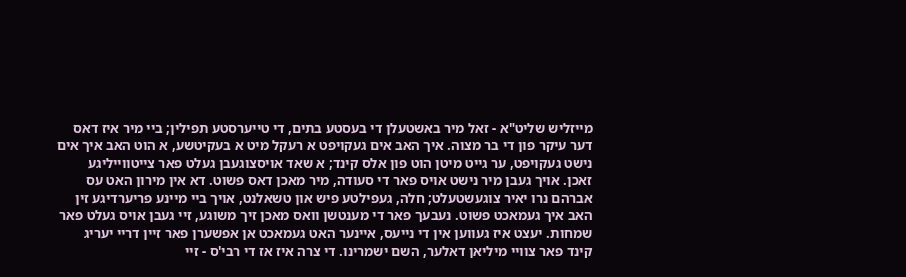מייזליש שליט"א - זאל מיר באשטעלן די בעסטע בתים, די טייערסטע תפילין; ביי מיר איז דאס דער עיקר פון די בר מצוה. איך האב אים געקויפט א רעקל מיט א בעקיטשע, א הוט האב איך אים נישט געקויפט, ער גייט מיטן הוט פון אלס קינד; א שאד אויסצוגעבן געלט פאר צייטווייליגע זאכן. אויך געבן מיר נישט אויס פאר די סעודה, מיר מאכן דאס פשוט. דא אין מירון האט עס אברהם נרו יאיר צוגעשטעלט; חלה, געפילטע פיש און טשאלנט, אויך ביי מיינע פריערדיגע זין האב איך געמאכט פשוט. נעבעך פאר די מענטשן וואס מאכן זיך משוגע, זיי געבן אויס געלט פאר שמחות. יעצט איז געווען אין די נייעס, איינער האט געמאכט אן אפשערן פאר זיין דריי יעריג קינד פאר צוויי מיליאן דאלער, השם ישמרינו. די צרה איז אז די רבי'ס - זיי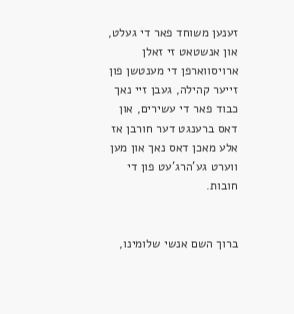זענען משוחד פאר די געלט, און אנשטאט זי זאלן ארויסווארפן די מענטשן פון זייער קהילה, געבן זיי נאך כבוד פאר די עשירים, און דאס ברענגט דער חורבן אז אלע מאכן דאס נאך און מען ווערט גע'הרג'עט פון די חובות.


ברוך השם אנשי שלומינו,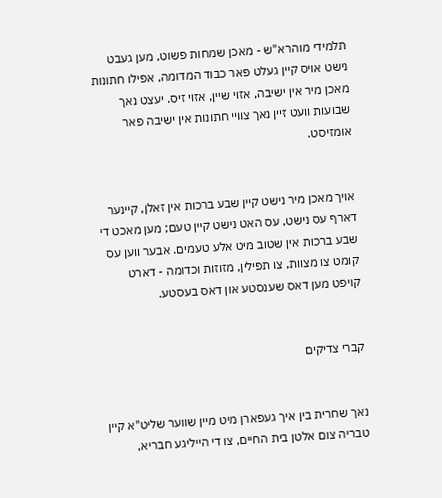תלמידי מוהרא"ש - מאכן שמחות פשוט, מען געבט נישט אויס קיין געלט פאר כבוד המדומה, אפילו חתונות מאכן מיר אין ישיבה, אזוי שיין, אזוי זיס. יעצט נאך שבועות וועט זיין נאך צוויי חתונות אין ישיבה פאר אומזיסט.


אויך מאכן מיר נישט קיין שבע ברכות אין זאלן, קיינער דארף עס נישט, עס האט נישט קיין טעם; מען מאכט די שבע ברכות אין שטוב מיט אלע טעמים. אבער ווען עס קומט צו מצוות, צו תפילין, מזוזות וכדומה - דארט קויפט מען דאס שענסטע און דאס בעסטע.


קברי צדיקים


נאך שחרית בין איך געפארן מיט מיין שווער שליט"א קיין טבריה צום אלטן בית החיים, צו די הייליגע חבריא,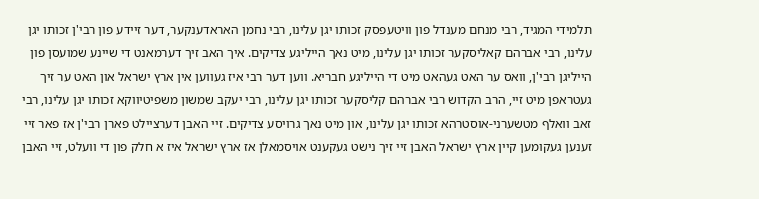תלמידי המגיד, רבי מנחם מענדל פון וויטעפסק זכותו יגן עלינו, רבי נחמן האראדענקער, דער זיידע פון רבי'ן זכותו יגן עלינו, רבי אברהם קאליסקער זכותו יגן עלינו, מיט נאך הייליגע צדיקים. איך האב זיך דערמאנט די שיינע שמועסן פון הייליגן רבי'ן, וואס ער האט געהאט מיט די הייליגע חבריא. ווען דער רבי איז געווען אין ארץ ישראל און האט ער זיך געטראפן מיט זיי, הרב הקדוש רבי אברהם קליסקער זכותו יגן עלינו, רבי יעקב שמשון משפיטיווקא זכותו יגן עלינו, רבי זאב וואלף מטשערני-אוסטרהא זכותו יגן עלינו, און מיט נאך גרויסע צדיקים. זיי האבן דערציילט פארן רבי'ן אז פאר זיי זענען געקומען קיין ארץ ישראל האבן זיי זיך נישט געקענט אויסמאלן אז ארץ ישראל איז א חלק פון די וועלט, זיי האבן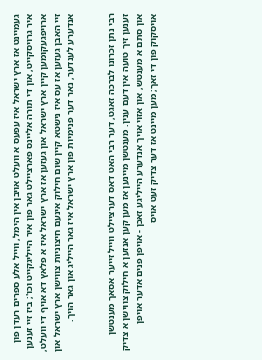געמיינט אז ארץ ישראל איז עפעס א וועלט אויבן אין הימל, ווייל אלע ספרים רעדן פון איר גרויסקייט, און די תורה אליינס פארציילט גאר פון איר הייליגקייט וכו'; ביז זיי זענען ארויפגעקומען קיין ארץ ישראל און געזען אז ארץ ישראל איז א פלאץ דא אויף די וועלט, זיי האבן געזען אז עס איז נישטא קיין שום חילוק אינעם חיצוניות צווישן ארץ ישראל און אנדערע לענדער, נאר דער פנימיות פון ארץ ישראל איז גאר הייליג און גאר הויך.


רבי נתן זכרונו לברכה זאגט, דער רבי האט דאס דערציילט ווייל זייער אסאך מענטשן זענען זיך טועה אין דעם ענין. מענטשן מיינען אז מען קען אנזען א חילוק צווישן א צדיק און סתם א מענטש, און אזוי אויך אנדערע הייליגע זאכן - אויפן פנים אדער אויפן אויסקוק פון די זאך; מען מיינט אז דער צדיק זעט אויס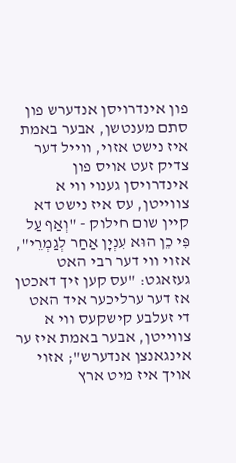פון אינדרויסן אנדערש פון סתם מענטשן, אבער באמת איז נישט אזוי, ווייל דער צדיק זעט אויס פון אינדרויסן גענוי ווי א צווייטן, עס איז נישט דא קיין שום חילוק - "וְאַף עַל פִּי כֵן הוּא עִנְיָן אַחַר לְגַמְרֵי", אזוי ווי דער רבי האט געזאגט: "עס קען זיך דאכטן אז דער ערליכער איד האט די זעלבע קישקעס ווי א צווייטן, אבער באמת איז ער אינגאנצן אנדערש"; אזוי אויך איז מיט ארץ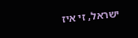ישראל, זי איז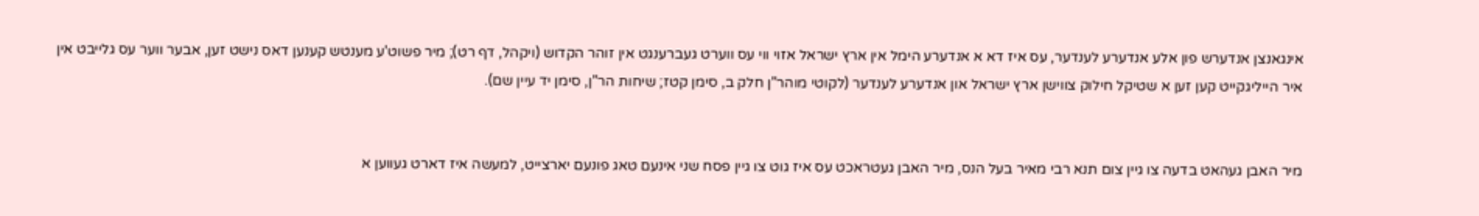אינגאנצן אנדערש פון אלע אנדערע לענדער, עס איז דא א אנדערע הימל אין ארץ ישראל אזוי ווי עס ווערט געברענגט אין זוהר הקדוש (ויקהל, דף רט); מיר פשוט'ע מענטש קענען דאס נישט זען, אבער ווער עס גלייבט אין איר הייליגקייט קען זען א שטיקל חילוק צווישן ארץ ישראל און אנדערע לענדער (לקוטי מוהר"ן חלק ב, סימן קטז; שיחות הר"ן, סימן יד עיין שם).


מיר האבן געהאט בדעה צו גיין צום תנא רבי מאיר בעל הנס, מיר האבן געטראכט עס איז גוט צו גיין פסח שני אינעם טאג פונעם יארצייט, למעשה איז דארט געווען א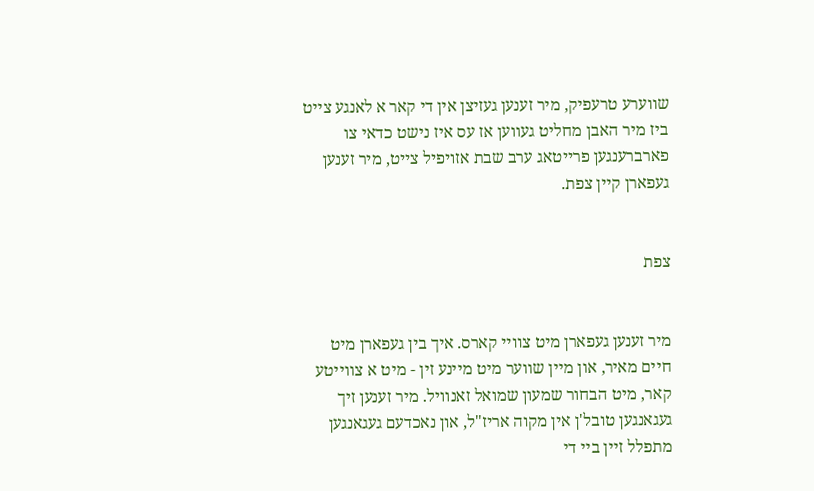שווערע טרעפיק, מיר זענען געזיצן אין די קאר א לאנגע צייט ביז מיר האבן מחליט געווען אז עס איז נישט כדאי צו פארברענגען פרייטאג ערב שבת אזויפיל צייט, מיר זענען געפארן קיין צפת.


צפת


מיר זענען געפארן מיט צוויי קארס. איך בין געפארן מיט חיים מאיר, און מיין שווער מיט מיינע זין - מיט א צווייטע קאר, מיט הבחור שמעון שמואל זאנוויל. מיר זענען זיך געגאנגען טובל'ן אין מקוה אריז"ל, און נאכדעם געגאנגען מתפלל זיין ביי די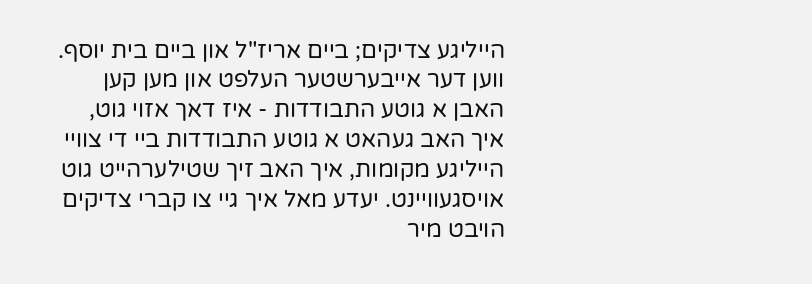הייליגע צדיקים; ביים אריז"ל און ביים בית יוסף. ווען דער אייבערשטער העלפט און מען קען האבן א גוטע התבודדות - איז דאך אזוי גוט, איך האב געהאט א גוטע התבודדות ביי די צוויי הייליגע מקומות, איך האב זיך שטילערהייט גוט אויסגעוויינט. יעדע מאל איך גיי צו קברי צדיקים הויבט מיר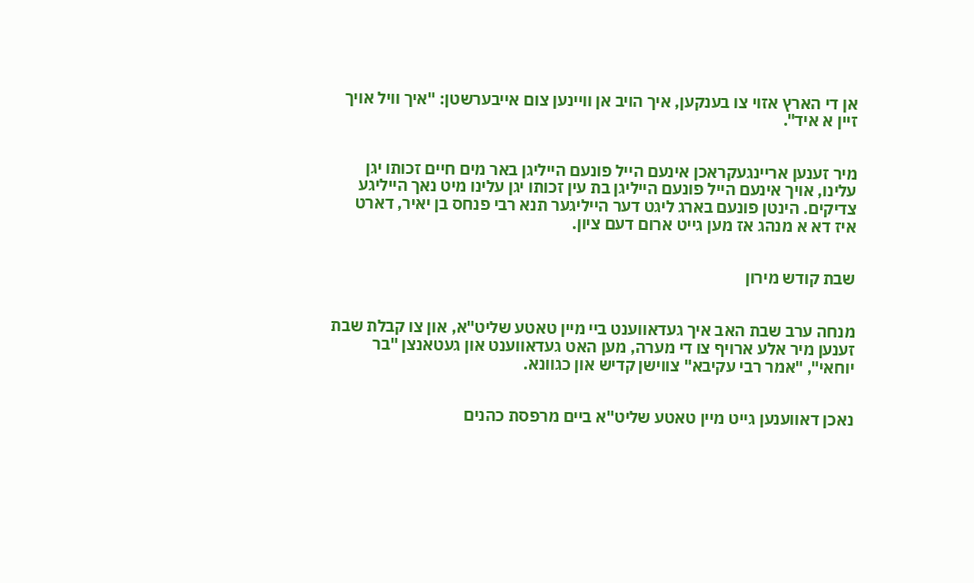אן די הארץ אזוי צו בענקען, איך הויב אן וויינען צום אייבערשטן: "איך וויל אויך זיין א איד".


מיר זענען אריינגעקראכן אינעם הייל פונעם הייליגן באר מים חיים זכותו יגן עלינו, אויך אינעם הייל פונעם הייליגן בת עין זכותו יגן עלינו מיט נאך הייליגע צדיקים. הינטן פונעם בארג ליגט דער הייליגער תנא רבי פנחס בן יאיר, דארט איז דא א מנהג אז מען גייט ארום דעם ציון.


שבת קודש מירון


מנחה ערב שבת האב איך געדאווענט ביי מיין טאטע שליט"א, און צו קבלת שבת זענען מיר אלע ארויף צו די מערה, מען האט געדאווענט און געטאנצן "בר יוחאי", "אמר רבי עקיבא" צווישן קדיש און כגוונא.


נאכן דאווענען גייט מיין טאטע שליט"א ביים מרפסת כהנים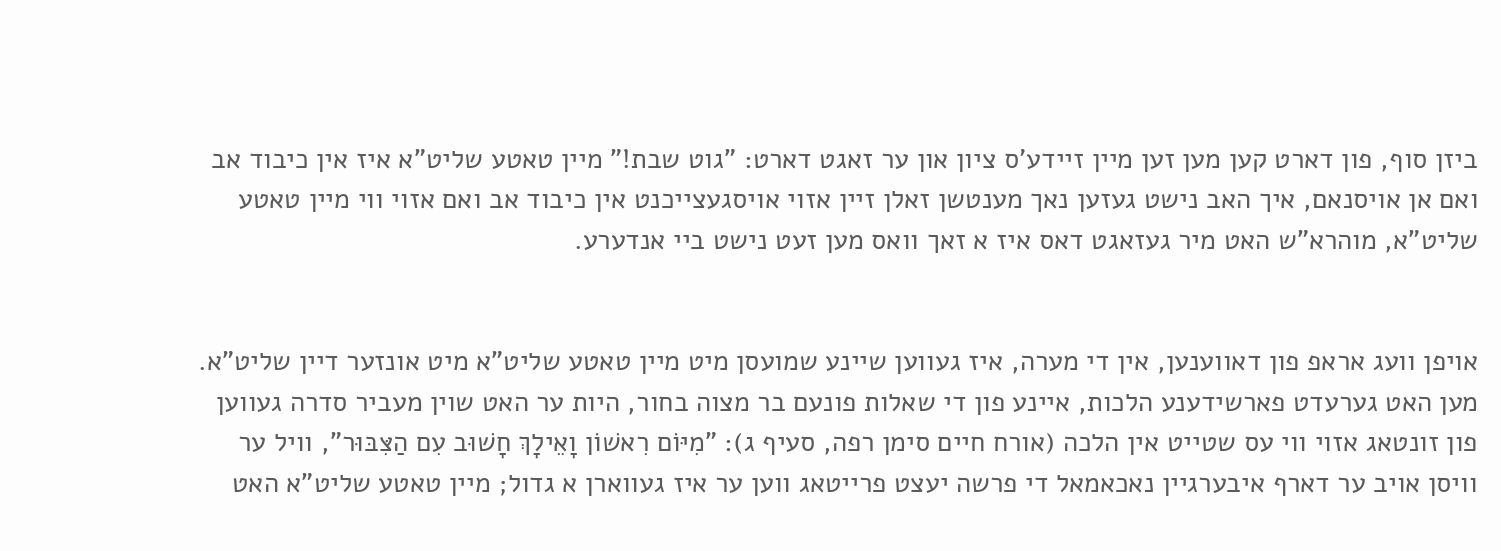ביזן סוף, פון דארט קען מען זען מיין זיידע'ס ציון און ער זאגט דארט: "גוט שבת!" מיין טאטע שליט"א איז אין כיבוד אב ואם אן אויסנאם, איך האב נישט געזען נאך מענטשן זאלן זיין אזוי אויסגעצייכנט אין כיבוד אב ואם אזוי ווי מיין טאטע שליט"א, מוהרא"ש האט מיר געזאגט דאס איז א זאך וואס מען זעט נישט ביי אנדערע.


אויפן וועג אראפ פון דאווענען, אין די מערה, איז געווען שיינע שמועסן מיט מיין טאטע שליט"א מיט אונזער דיין שליט"א. מען האט גערעדט פארשידענע הלכות, איינע פון די שאלות פונעם בר מצוה בחור, היות ער האט שוין מעביר סדרה געווען פון זונטאג אזוי ווי עס שטייט אין הלכה (אורח חיים סימן רפה, סעיף ג): "מִיּוֹם רִאשׁוֹן וָאֵילָךְ חָשׁוּב עִם הַצִּבּוּר", וויל ער וויסן אויב ער דארף איבערגיין נאכאמאל די פרשה יעצט פרייטאג ווען ער איז געווארן א גדול; מיין טאטע שליט"א האט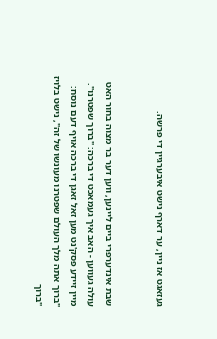געזאגט אז ניין, ער דארף נישט איבערגיין די פרשה.


שבת אינדערפרי ביים ליינען, ווען דער בר מצוה בחור האט עולה געווען - האב איך געמאכט די ברכה: "ברוך שפטרנו". מיין זיידע פסק'נט מען זאל זאגן די ברכה אויף דעם נוסח: "ברוך אתה מלך העולם שפטרנו מעונשו של זה", נישט בלויז "ברוך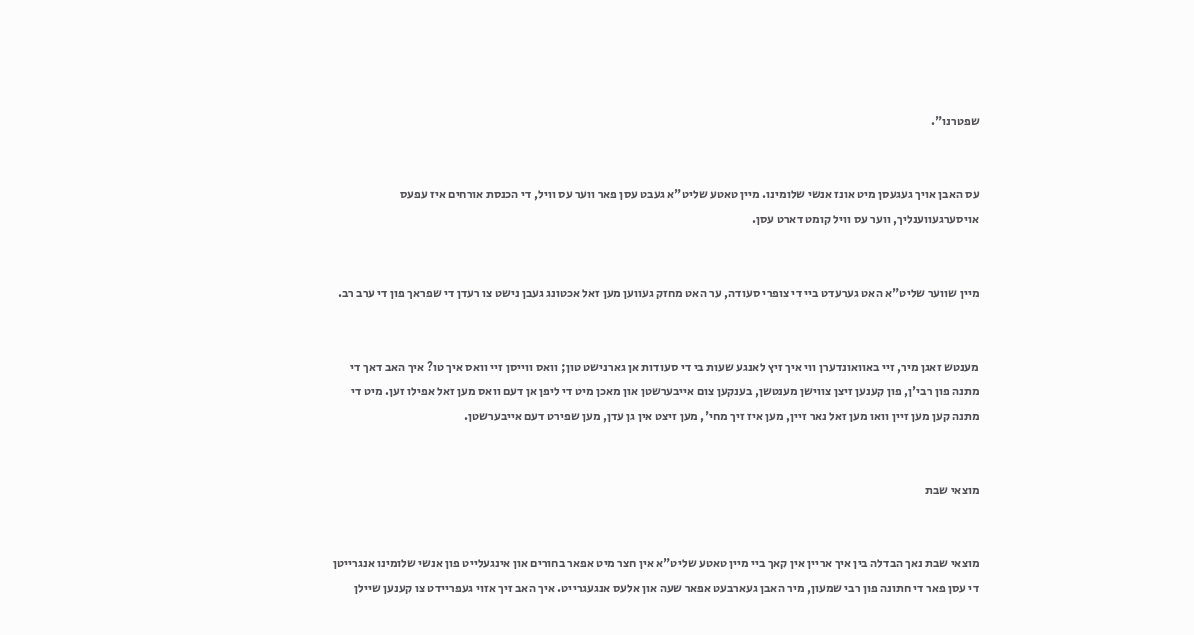שפטרנו".


עס האבן אויך געגעסן מיט אונז אנשי שלומינו. מיין טאטע שליט"א געבט עסן פאר ווער עס וויל, די הכנסת אורחים איז עפעס אויסערגעווענליך, ווער עס וויל קומט דארט עסן.


מיין שווער שליט"א האט גערעדט ביי די צופרי סעודה, ער האט מחזק געווען מען זאל אכטונג געבן נישט צו רעדן די שפראך פון די ערב רב.


מענטש זאגן מיר, זיי באוואונדערן ווי איך זיץ לאנגע שעות בי די סעודות אן גארנישט טון; וואס ווייסן זיי וואס איך טו? איך האב דאך די מתנה פון רבי'ן, פון קענען זיצן צווישן מענטשן, בענקען צום אייבערשטן און מאכן מיט די ליפן אן דעם וואס מען זאל אפילו זען. מיט די מתנה קען מען זיין וואו מען זאל נאר זיין, מען איז זיך מחי', מען זיצט אין גן עדן, מען שפירט דעם אייבערשטן.


מוצאי שבת


מוצאי שבת נאך הבדלה בין איך אריין אין קאך ביי מיין טאטע שליט"א אין חצר מיט אפאר בחורים און אינגעלייט פון אנשי שלומינו אנגרייטן די עסן פאר די חתונה פון רבי שמעון, מיר האבן געארבעט אפאר שעה און אלעס אנגעגרייט. איך האב זיך אזוי געפריידט צו קענען שיילן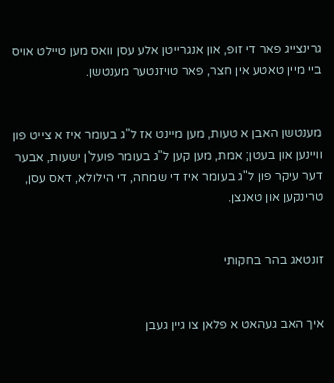גרינצייג פאר די זופ, און אנגרייטן אלע עסן וואס מען טיילט אויס ביי מיין טאטע אין חצר, פאר טויזנטער מענטשן.


מענטשן האבן א טעות, מען מיינט אז ל"ג בעומר איז א צייט פון וויינען און בעטן; אמת, מען קען ל"ג בעומר פועל'ן ישעות, אבער דער עיקר פון ל"ג בעומר איז די שמחה, די הילולא, דאס עסן, טרינקען און טאנצן.


זונטאג בהר בחקותי


איך האב געהאט א פלאן צו גיין געבן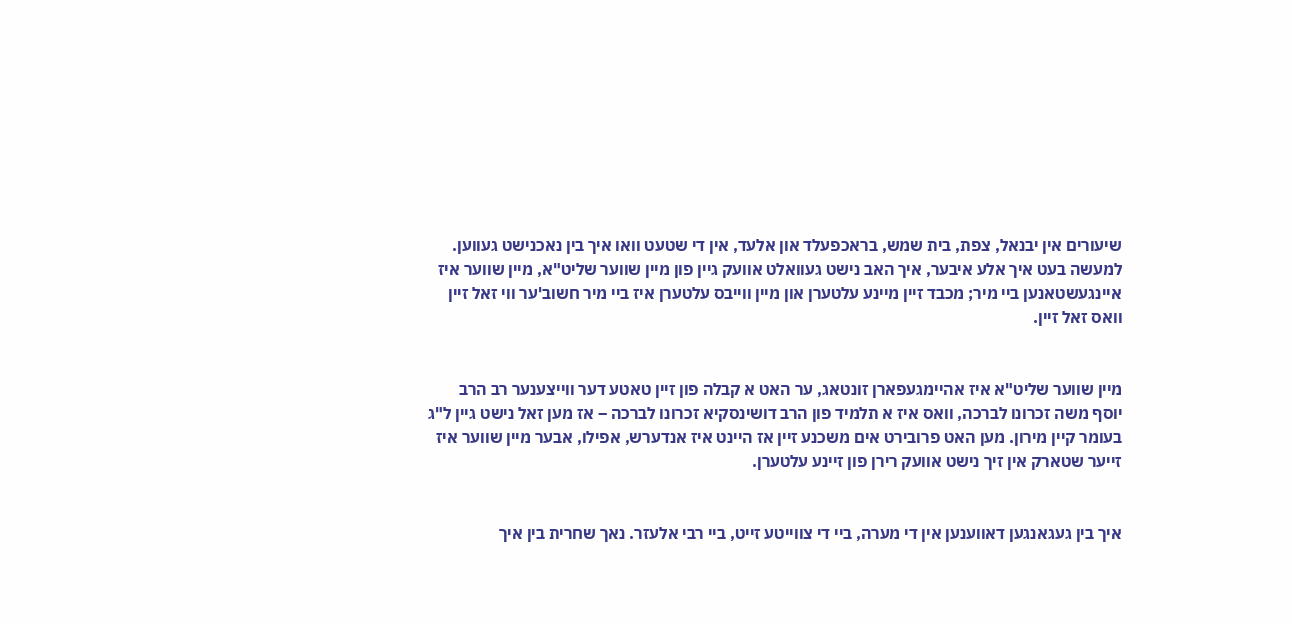שיעורים אין יבנאל, צפת, בית שמש, בראכפעלד און אלעד, אין די שטעט וואו איך בין נאכנישט געווען. למעשה בעט איך אלע איבער, איך האב נישט געוואלט אוועק גיין פון מיין שווער שליט"א, מיין שווער איז איינגעשטאנען ביי מיר; מכבד זיין מיינע עלטערן און מיין ווייבס עלטערן איז ביי מיר חשוב'ער ווי זאל זיין וואס זאל זיין.


מיין שווער שליט"א איז אהיימגעפארן זונטאג, ער האט א קבלה פון זיין טאטע דער ווייצענער רב הרב יוסף משה זכרונו לברכה, וואס איז א תלמיד פון הרב דושינסקיא זכרונו לברכה – אז מען זאל נישט גיין ל"ג בעומר קיין מירון. מען האט פרובירט אים משכנע זיין אז היינט איז אנדערש, אפילו, אבער מיין שווער איז זייער שטארק אין זיך נישט אוועק רירן פון זיינע עלטערן.


איך בין געגאנגען דאווענען אין די מערה, ביי די צווייטע זייט, ביי רבי אלעזר. נאך שחרית בין איך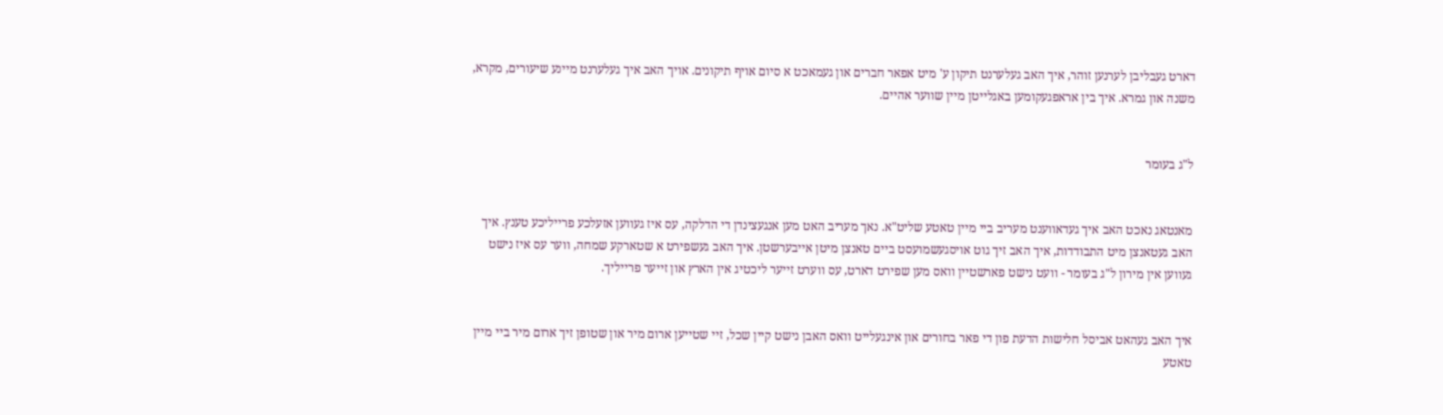דארט געבליבן לערנען זוהר, איך האב געלערנט תיקון ע' מיט אפאר חברים און געמאכט א סיום אויף תיקונים. אויך האב איך געלערנט מיינע שיעורים, מקרא, משנה און גמרא. איך בין אראפגעקומען באגלייטן מיין שווער אהיים.


ל"ג בעומר


מאנטאג נאכט האב איך געדאווענט מעריב ביי מיין טאטע שליט"א. נאך מעריב האט מען אנגעצינדן די הדלקה, עס איז געווען אזעלכע פרייליכע טענץ. איך האב געטאנצן מיט התבודדות, איך האב זיך גוט אויסגעשמועסט ביים טאנצן מיטן אייבערשטן. איך האב געשפירט א שטארקע שמחה, ווער עס איז נישט געווען אין מירון ל"ג בעומר - וועט נישט פארשטיין וואס מען שפירט דארט, עס ווערט זייער ליכטיג אין הארץ און זייער פרייליך.


איך האב געהאט אביסל חלישות הדעת פון די פאר בחורים און אינגעלייט וואס האבן נישט קיין שכל, זיי שטייען ארום מיר און שטופן זיך ארום מיר ביי מיין טאטע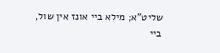שליט"א; מילא ביי אונז אין שול, ביי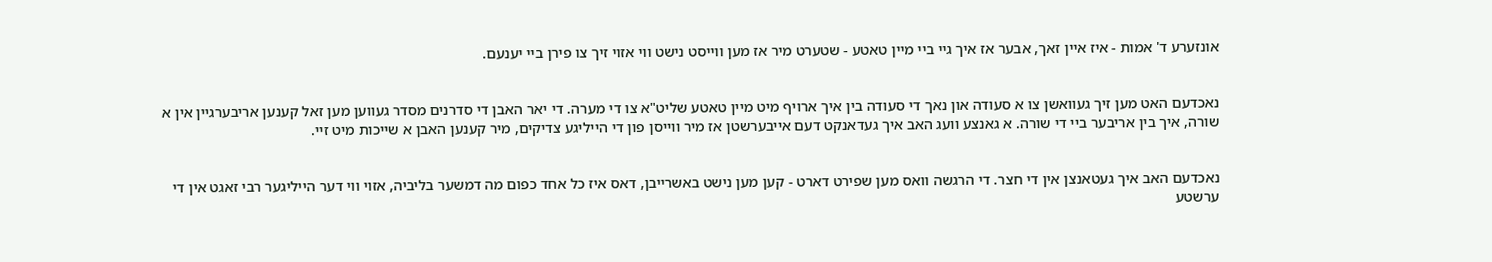אונזערע ד' אמות - איז איין זאך, אבער אז איך גיי ביי מיין טאטע - שטערט מיר אז מען ווייסט נישט ווי אזוי זיך צו פירן ביי יענעם.


נאכדעם האט מען זיך געוואשן צו א סעודה און נאך די סעודה בין איך ארויף מיט מיין טאטע שליט"א צו די מערה. די יאר האבן די סדרנים מסדר געווען מען זאל קענען אריבערגיין אין א שורה, איך בין אריבער ביי די שורה. א גאנצע וועג האב איך געדאנקט דעם אייבערשטן אז מיר ווייסן פון די הייליגע צדיקים, מיר קענען האבן א שייכות מיט זיי.


נאכדעם האב איך געטאנצן אין די חצר. די הרגשה וואס מען שפירט דארט - קען מען נישט באשרייבן, דאס איז כל אחד כפום מה דמשער בליביה, אזוי ווי דער הייליגער רבי זאגט אין די ערשטע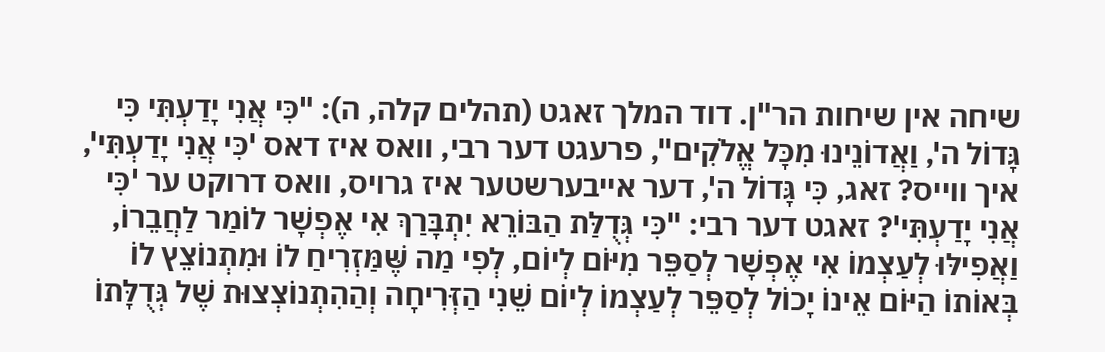שיחה אין שיחות הר"ן. דוד המלך זאגט (תהלים קלה, ה): "כִּי אֲנִי יָדַעְתִּי כִּי גָּדוֹל ה', וַאֲדוֹנֵינוּ מִכָּל אֱלֹקִים", פרעגט דער רבי, וואס איז דאס 'כִּי אֲנִי יָדַעְתִּי', איך ווייס? זאג, כִּי גָּדוֹל ה', דער אייבערשטער איז גרויס, וואס דרוקט ער 'כִּי אֲנִי יָדַעְתִּי'? זאגט דער רבי: "כִּי גְּדֻלַּת הַבּוֹרֵא יִתְבָּרַךְ אִי אֶפְשָׁר לוֹמַר לַחֲבֵרוֹ, וַאֲפִילּוּ לְעַצְמוֹ אִי אֶפְשָׁר לְסַפֵּר מִיּוֹם לְיוֹם, לְפִי מַה שֶּׁמַּזְרִיחַ לוֹ וּמִתְנוֹצֵץ לוֹ בְּאוֹתוֹ הַיּוֹם אֵינוֹ יָכוֹל לְסַפֵּר לְעַצְמוֹ לְיוֹם שֵׁנִי הַזְּרִיחָה וְהַהִתְנוֹצְצוּת שֶׁל גְּדֻלָּתוֹ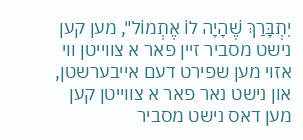יִתְבָּרַךְ שֶׁהָיָה לוֹ אֶתְמוֹל", מען קען נישט מסביר זיין פאר א צווייטן ווי אזוי מען שפירט דעם אייבערשטן, און נישט נאר פאר א צווייטן קען מען דאס נישט מסביר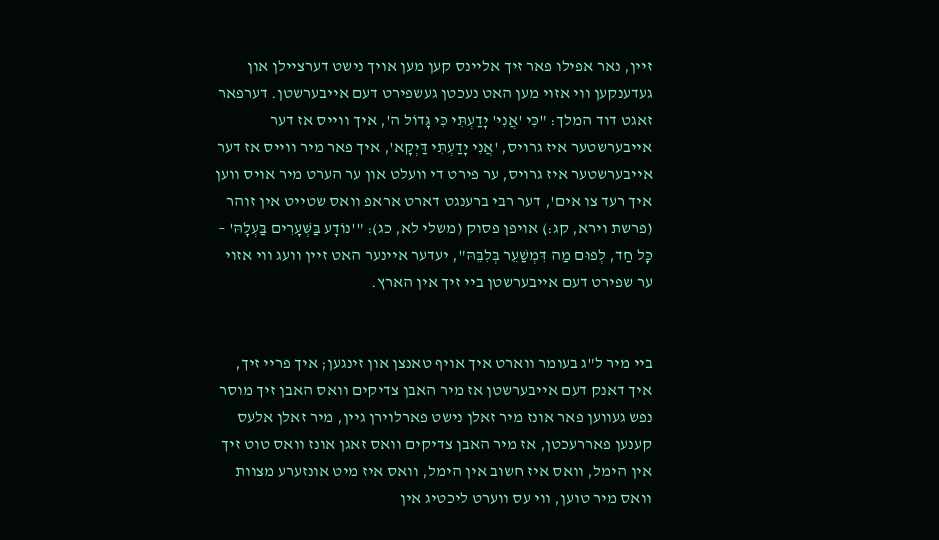זיין, נאר אפילו פאר זיך אליינס קען מען אויך נישט דערציילן און געדענקען ווי אזוי מען האט נעכטן געשפירט דעם אייבערשטן. דערפאר זאגט דוד המלך: "כִּי 'אֲנִי' יָדַעְתִּי כִּי גָּדוֹל ה', איך ווייס אז דער אייבערשטער איז גרויס, 'אֲנִי יָדַעְתִּי דַּיְקָא', איך פאר מיר ווייס אז דער אייבערשטער איז גרויס, ער פירט די וועלט און ער הערט מיר אויס ווען איך רעד צו אים', דער רבי ברענגט דארט אראפ וואס שטייט אין זוהר (פרשת וירא, קג:) אויפן פסוק (משלי לא, כג): "'נוֹדָע בַּשְּׁעָרִים בַּעְלָהּ' – כָּל חַד, לְפוּם מַה דִּמְשַׁעֵר בְּלִבֵּהּ", יעדער איינער האט זיין וועג ווי אזוי ער שפירט דעם אייבערשטן ביי זיך אין הארץ.


ביי מיר ל"ג בעומר ווארט איך אויף טאנצן און זינגען; איך פריי זיך, איך דאנק דעם אייבערשטן אז מיר האבן צדיקים וואס האבן זיך מוסר נפש געווען פאר אונז מיר זאלן נישט פארלוירן גיין, מיר זאלן אלעס קענען פאררעכטן, אז מיר האבן צדיקים וואס זאגן אונז וואס טוט זיך אין הימל, וואס איז חשוב אין הימל, וואס איז מיט אונזערע מצוות וואס מיר טוען, ווי עס ווערט ליכטיג אין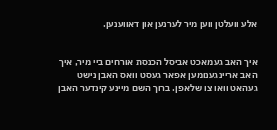אלע וועלטן ווען מיר לערנען און דאווענען.


איך האב געמאכט אביסל הכנסת אורחים ביי מיר, איך האב אריינגענומען אפאר געסט וואס האבן נישט געהאט וואו צו שלאפן. ברוך השם מיינע קינדער האבן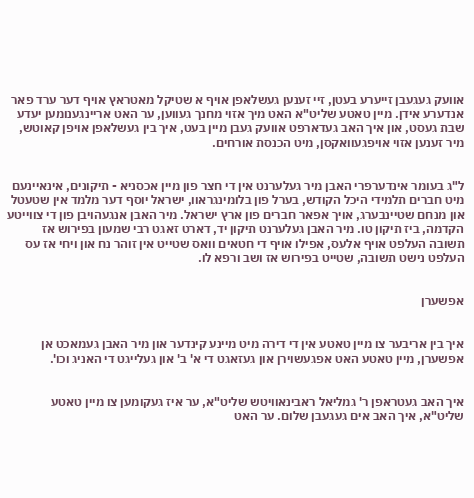אוועק געגעבן זייערע בעטן, זיי זענען געשלאפן אויף א שטיקל מאטראץ אויף דער ערד פאר אנדערע אידן. מיין טאטע שליט"א האט מיך אזוי מחנך געווען, ער האט אריינגענומען יעדע שבת געסט, און איך האב געדארפט אוועק געבן מיין בעט, איך בין געשלאפן אויפן קאוטש, מיר זענען אזוי אויפגעוואקסן, מיט הכנסת אורחים.


ל"ג בעומר אינדערפרי האבן מיר געלערנט אין די חצר פון מיין אכסניא - תיקונים, אינאיינעם מיט חברים תלמידי היכל הקודש, בערל פון בלומינגראוו, ישראל יוסף דער מלמד אין שטעטל און מנחם שטיינבערג, אויך אפאר חברים פון ארץ ישראל. מיר האבן אנגעהויבן פון די צווייטע הקדמה, ביז תיקון טו. מיר האבן געלערנט תיקון יד, דארט זאגט רבי שמעון בפירוש אז תשובה העלפט אויף אלעס, אפילו אויף די חטאים וואס שטייט אין זוהר נח און ויחי אז עס העלפט נישט תשובה, שטייט בפירוש אז ושב ורפא לו.


אפשערן


איך בין אריבער צו מיין טאטע אין די דירה מיט מיינע קינדער און מיר האבן געמאכט אן אפשערן, מיין טאטע האט אפגעשוירן און געזאגט די א' ב' און געלייגט די האניג וכו'.


איך האב געטראפן ר' גמליאל ראבינאוויטש שליט"א, ער איז געקומען צו מיין טאטע שליט"א, איך האב אים געגעבן שלום. ער האט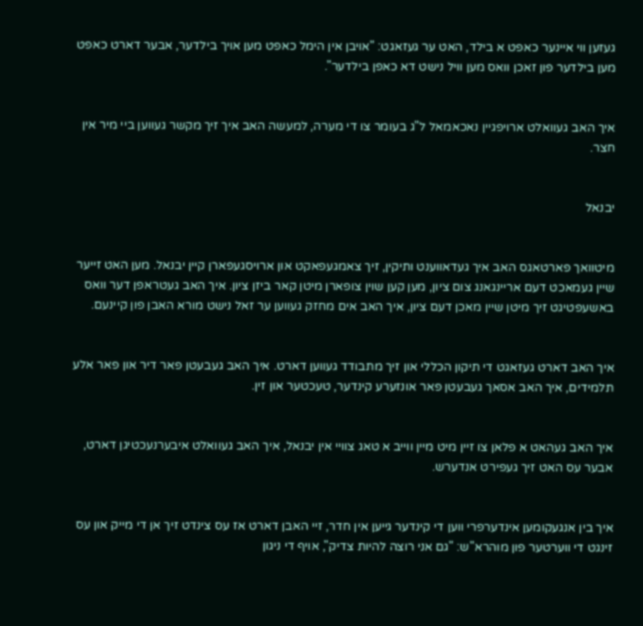געזען ווי איינער כאפט א בילד, האט ער געזאגט: "אויבן אין הימל כאפט מען אויך בילדער, אבער דארט כאפט מען בילדער פון זאכן וואס מען וויל נישט דא כאפן בילדער".


איך האב געוואלט ארויפגיין נאכאמאל ל"ג בעומר צו די מערה, למעשה האב איך זיך מקשר געווען ביי מיר אין חצר.


יבנאל


מיטוואך פארטאגס האב איך געדאווענט ותיקין, זיך צאמגעפאקט און ארויסגעפארן קיין יבנאל. מען האט זייער שיין געמאכט דעם אריינגאנג צום ציון, מען קען שוין צופארן מיטן קאר ביזן ציון. איך האב געטראפן דער וואס באשעפטיגט זיך מיטן שיין מאכן דעם ציון, איך האב אים מחזק געווען ער זאל נישט מורא האבן פון קיינעם.


איך האב דארט געזאגט די תיקון הכללי און זיך מתבודד געווען דארט. איך האב געבעטן פאר דיר און פאר אלע תלמידים, איך האב אסאך געבעטן פאר אונזערע קינדער, טעכטער און זין.


איך האב געהאט א פלאן צו זיין מיט מיין ווייב א טאג צוויי אין יבנאל, איך האב געוואלט איבערנעכטיגן דארט, אבער עס האט זיך געפירט אנדערש.


איך בין אנגעקומען אינדערפרי ווען די קינדער גייען אין חדר, זיי האבן דארט אז עס צינדט זיך אן די מייק און עס זינגט די ווערטער פון מוהרא"ש: "גם אני רוצה להיות צדיק", אויף די ניגון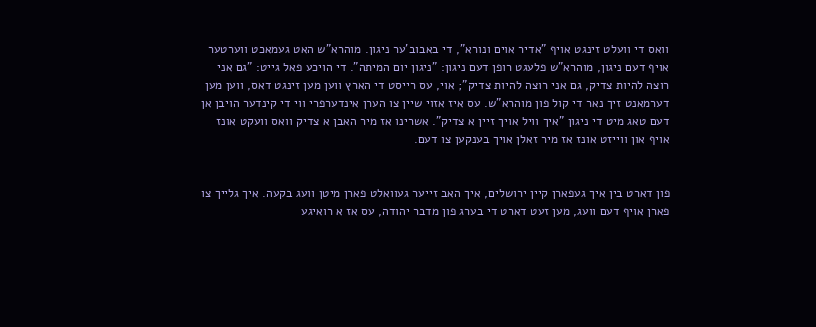וואס די וועלט זינגט אויף "אדיר אוים ונורא", די באבוב'ער ניגון. מוהרא"ש האט געמאכט ווערטער אויף דעם ניגון, מוהרא"ש פלעגט רופן דעם ניגון: "ניגון יום המיתה". די הויכע פאל גייט: "גם אני רוצה להיות צדיק, גם אני רוצה להיות צדיק"; אוי, עס רייסט די הארץ ווען מען זינגט דאס, ווען מען דערמאנט זיך נאר די קול פון מוהרא"ש. עס איז אזוי שיין צו הערן אינדערפרי ווי די קינדער הויבן אן דעם טאג מיט די ניגון "איך וויל אויך זיין א צדיק". אשרינו אז מיר האבן א צדיק וואס וועקט אונז אויף און ווייזט אונז אז מיר זאלן אויך בענקען צו דעם.


פון דארט בין איך געפארן קיין ירושלים, איך האב זייער געוואלט פארן מיטן וועג בקעה. איך גלייך צו פארן אויף דעם וועג, מען זעט דארט די בערג פון מדבר יהודה, עס אז א רואיגע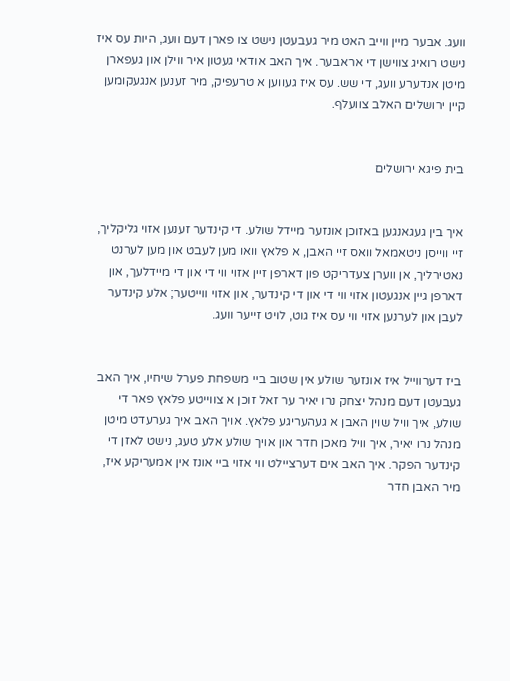וועג. אבער מיין ווייב האט מיר געבעטן נישט צו פארן דעם וועג, היות עס איז נישט רואיג צווישן די אראבער. איך האב אודאי געטון איר ווילן און געפארן מיטן אנדערע וועג, די שש. עס איז געווען א טרעפיק, מיר זענען אנגעקומען קיין ירושלים האלב צוועלף.


בית פיגא ירושלים


איך בין געגאנגען באזוכן אונזער מיידל שולע. די קינדער זענען אזוי גליקליך, זיי ווייסן ניטאמאל וואס זיי האבן, א פלאץ וואו מען לעבט און מען לערנט נאטירליך, אן ווערן צעדריקט פון דארפן זיין אזוי ווי די און די מיידלעך, און דארפן גיין אנגעטון אזוי ווי די און די קינדער, און אזוי ווייטער; אלע קינדער לעבן און לערנען אזוי ווי עס איז גוט, לויט זייער וועג.


ביז דערווייל איז אונזער שולע אין שטוב ביי משפחת פערל שיחיו, איך האב געבעטן דעם מנהל יצחק נרו יאיר ער זאל זוכן א צווייטע פלאץ פאר די שולע, איך וויל שוין האבן א געהעריגע פלאץ. אויך האב איך גערעדט מיטן מנהל נרו יאיר, איך וויל מאכן חדר און אויך שולע אלע טעג, נישט לאזן די קינדער הפקר. איך האב אים דערציילט ווי אזוי ביי אונז אין אמעריקע איז, מיר האבן חדר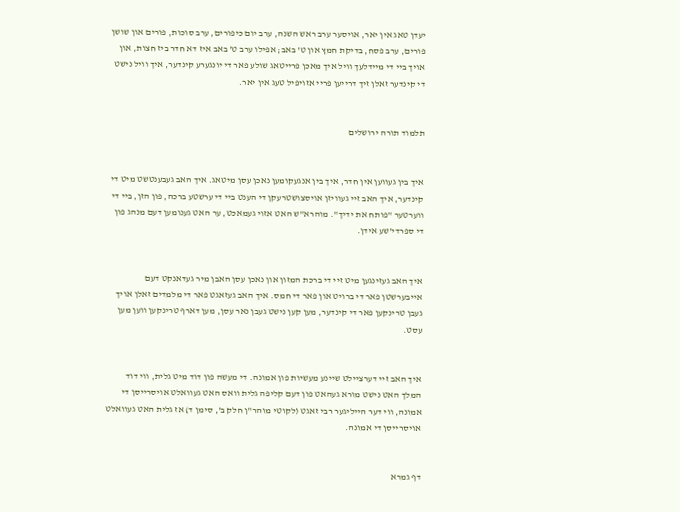יעדן טאג אין יאר, אויסער ערב ראש השנה, ערב יום כיפורים, ערב סוכות, פורים און שושן פורים, ערב פסח, בדיקת חמץ און ט' באב; אפילו ערב ט' באב איז דא חדר ביז חצות, און אויך ביי די מיידלעך וויל איך מאכן פרייטאג שולע פאר די יונגערע קינדער, איך וויל נישט די קינדער זאלן זיך דרייען פריי אזויפיל טעג אין יאר.


תלמוד תורה ירושלים


איך בין געווען אין חדר, איך בין אנגעקומען נאכן עסן מיטאג. איך האב געבענטשט מיט די קינדער, איך האב זיי געוויזן אויסצושטרעקן די הענט ביי די ערשטע ברכה, פון הזן, ביי די ווערטער "פותח את ידיך". מוהרא"ש האט אזוי געמאכט, ער האט גענומען דעם מנהג פון די ספרדי'שע אידן.


איך האב געזינגען מיט זיי די ברכת המזון און נאכן עסן האבן מיר געדאנקט דעם אייבערשטן פאר די ברויט און פאר די חמס. איך האב געזאגט פאר די מלמדים זאלן אויך געבן טרינקען פאר די קינדער, מען קען נישט געבן נאר עסן, מען דארף טרינקען ווען מען עסט.


איך האב זיי דערציילט שיינע מעשיות פון אמונה. די מעשה פון דוד מיט גלית, ווי דוד המלך האט נישט מורא געהאט פון דעם קליפה גלית וואס האט געוואלט אויסרייסן די אמונה, ווי דער הייליגער רבי זאגט (לקוטי מוהר"ן חלק ב', סימן ד) אז גלית האט געוואלט אויסרייסן די אמונה.


דף גמרא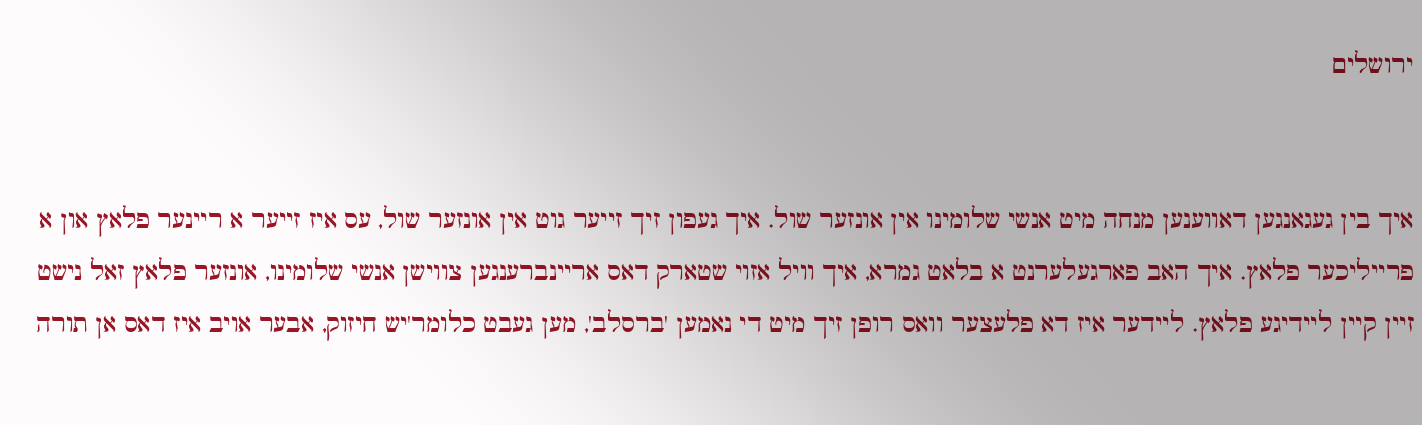ירושלים


איך בין געגאנגען דאווענען מנחה מיט אנשי שלומינו אין אונזער שול. איך געפון זיך זייער גוט אין אונזער שול, עס איז זייער א ריינער פלאץ און א פרייליכער פלאץ. איך האב פארגעלערנט א בלאט גמרא, איך וויל אזוי שטארק דאס אריינברענגען צווישן אנשי שלומינו, אונזער פלאץ זאל נישט זיין קיין ליידיגע פלאץ. ליידער איז דא פלעצער וואס רופן זיך מיט די נאמען 'ברסלב', מען געבט כלומר'יש חיזוק, אבער אויב איז דאס אן תורה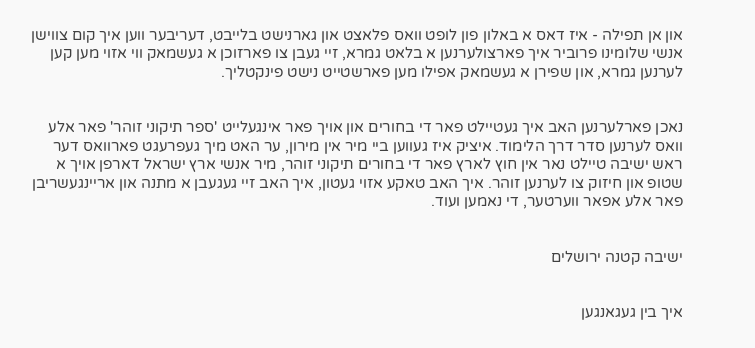און אן תפילה - איז דאס א באלון פון לופט וואס פלאצט און גארנישט בלייבט, דעריבער ווען איך קום צווישן אנשי שלומינו פרוביר איך פארצולערנען א בלאט גמרא, זיי געבן צו פארזוכן א געשמאק ווי אזוי מען קען לערנען גמרא, און שפירן א געשמאק אפילו מען פארשטייט נישט פינקטליך.


נאכן פארלערנען האב איך געטיילט פאר די בחורים און אויך פאר אינגעלייט 'ספר תיקוני זוהר' פאר אלע וואס לערנען סדר דרך הלימוד. איציק איז געווען ביי מיר אין מירון, ער האט מיך געפרעגט פארוואס דער ראש ישיבה טיילט נאר אין חוץ לארץ פאר די בחורים תיקוני זוהר, מיר אנשי ארץ ישראל דארפן אויך א שטופ און חיזוק צו לערנען זוהר. איך האב טאקע אזוי געטון, איך האב זיי געגעבן א מתנה און אריינגעשריבן פאר אלע אפאר ווערטער, די נאמען ועוד.


ישיבה קטנה ירושלים


איך בין געגאנגען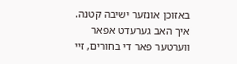באזוכן אונזער ישיבה קטנה. איך האב גערעדט אפאר ווערטער פאר די בחורים, זיי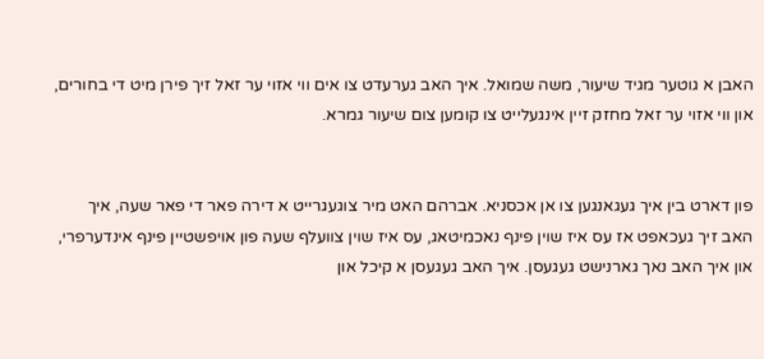האבן א גוטער מגיד שיעור, משה שמואל. איך האב גערעדט צו אים ווי אזוי ער זאל זיך פירן מיט די בחורים, און ווי אזוי ער זאל מחזק זיין אינגעלייט צו קומען צום שיעור גמרא.


פון דארט בין איך געגאנגען צו אן אכסניא. אברהם האט מיר צוגעגרייט א דירה פאר די פאר שעה, איך האב זיך געכאפט אז עס איז שוין פינף נאכמיטאג, עס איז שוין צוועלף שעה פון אויפשטיין פינף אינדערפרי, און איך האב נאך גארנישט געגעסן. איך האב געגעסן א קיכל און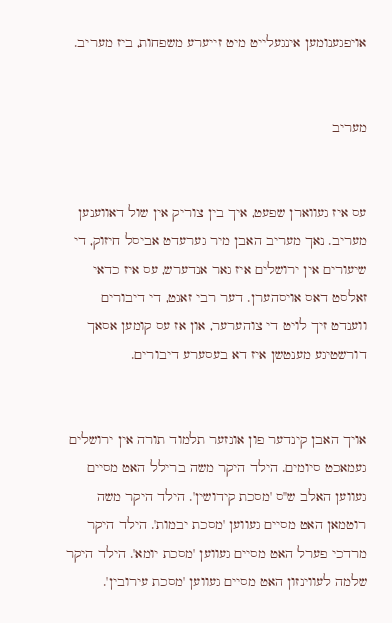אויפגענומען אינגעלייט מיט זייערע משפחות, ביז מעריב.


מעריב


עס איז געווארן שפעט, איך בין צוריק אין שול דאווענען מעריב. נאך מעריב האבן מיר גערעדט אביסל חיזוק, די שיעורים אין ירושלים איז גאר אנדערש, עס איז כדאי זאלסט דאס אויסהערן. דער רבי זאגט, די דיבורים ווענדט זיך לויט די צוהערער, און אז עס קומען אסאך דורשטיגע מענטשן איז דא בעסערע דיבורים.


אויך האבן קינדער פון אונזער תלמוד תורה אין ירושלים געמאכט סיומים. הילד היקר משה ברילל האט מסיים געווען האלב ש"ס 'מסכת קידושין'. הילד היקר משה רוטמאן האט מסיים געווען 'מסכת יבמות'. הילד היקר מרדכי פערל האט מסיים געווען 'מסכת יומא'. הילד היקר שלמה לעווינזון האט מסיים געווען 'מסכת עירובין'.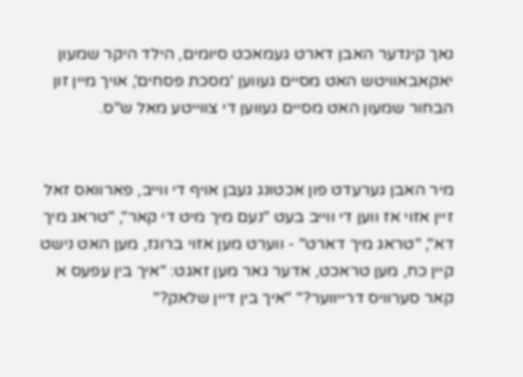נאך קינדער האבן דארט געמאכט סיומים, הילד היקר שמעון יאקאבאוויטש האט מסיים געווען 'מסכת פסחים', אויך מיין זון הבחור שמעון האט מסיים געווען די צווייטע מאל ש"ס.


מיר האבן גערעדט פון אכטונג געבן אויף די ווייב, פארוואס זאל זיין אזוי אז ווען די ווייב בעט "נעם מיך מיט די קאר", "טראג מיך דא", "טראג מיך דארט" - ווערט מען אזוי ברוגז, מען האט נישט קיין כח, מען טראכט, אדער גאר מען זאגט: "איך בין עפעס א קאר סערוויס דרייווער?" "איך בין דיין שלאק?"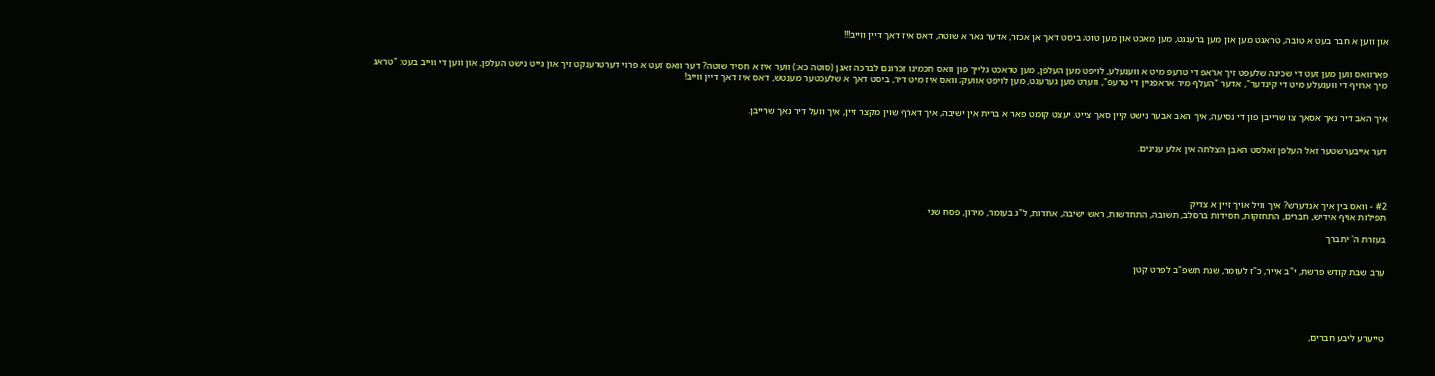און ווען א חבר בעט א טובה, טראגט מען און מען ברענגט, מען מאכט און מען טוט; ביסט דאך אן אכזר, אדער גאר א שוטה, דאס איז דאך דיין ווייב!!!


פארוואס ווען מען זעט די שכינה שלעפט זיך אראפ די טרעפ מיט א וועגעלע, לויפט מען העלפן, מען טראכט גלייך פון וואס חכמינו זכרונם לברכה זאגן (סוטה כא:) ווער איז א חסיד שוטה? דער וואס זעט א פרוי דערטרענקט זיך און גייט נישט העלפן, און ווען די ווייב בעט: "טראג מיך ארויף די וועגעלע מיט די קינדער", אדער "העלף מיר אראפגיין די טרעפ", ווערט מען גערעגט, מען לויפט אוועק; וואס איז מיט דיר, ביסט דאך א שלעכטער מענטש, דאס איז דאך דיין ווייב!


איך האב דיר נאך אסאך צו שרייבן פון די נסיעה, איך האב אבער נישט קיין סאך צייט. יעצט קומט פאר א ברית אין ישיבה, איך דארף שוין מקצר זיין, איך וועל דיר נאך שרייבן.


דער אייבערשטער זאל העלפן זאלסט האבן הצלחה אין אלע ענינים.




#2 - וואס בין איך אנדערש? איך וויל אויך זיין א צדיק
תפילות אויף אידיש, חברים, התחזקות, חסידות ברסלב, תשובה, התחדשות, ראש ישיבה, אחדות, ל"ג בעומר, מירון, פסח שני

בעזרת ה' יתברך


ערב שבת קודש פרשת, י"ב אייר, כ"ז לעומר, שנת תשפ"ב לפרט קטן





טייערע ליבע חברים,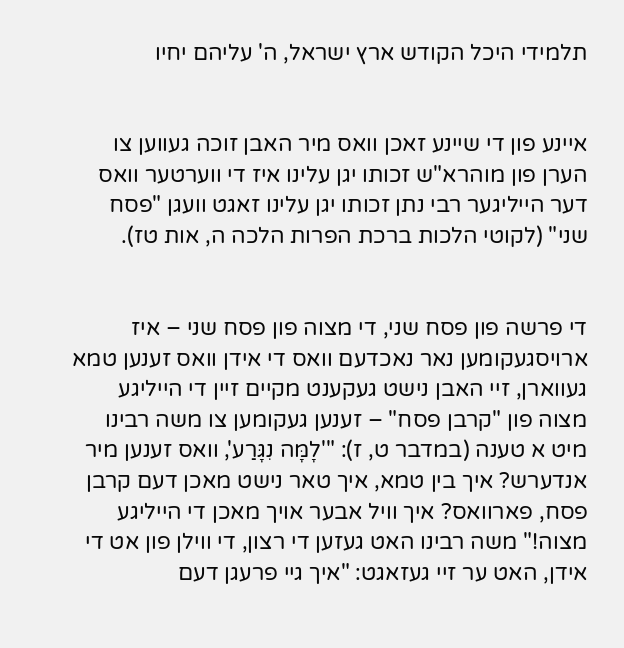תלמידי היכל הקודש ארץ ישראל, ה' עליהם יחיו


איינע פון די שיינע זאכן וואס מיר האבן זוכה געווען צו הערן פון מוהרא"ש זכותו יגן עלינו איז די ווערטער וואס דער הייליגער רבי נתן זכותו יגן עלינו זאגט וועגן "פסח שני" (לקוטי הלכות ברכת הפרות הלכה ה, אות טז).


די פרשה פון פסח שני, די מצוה פון פסח שני – איז ארויסגעקומען נאר נאכדעם וואס די אידן וואס זענען טמא געווארן, זיי האבן נישט געקענט מקיים זיין די הייליגע מצוה פון "קרבן פסח" – זענען געקומען צו משה רבינו מיט א טענה (במדבר ט, ז): "'לָמָּה נִגָּרַע', וואס זענען מיר אנדערש? איך בין טמא, איך טאר נישט מאכן דעם קרבן פסח, פארוואס? איך וויל אבער אויך מאכן די הייליגע מצוה!" משה רבינו האט געזען די רצון, די ווילן פון אט די אידן, האט ער זיי געזאגט: "איך גיי פרעגן דעם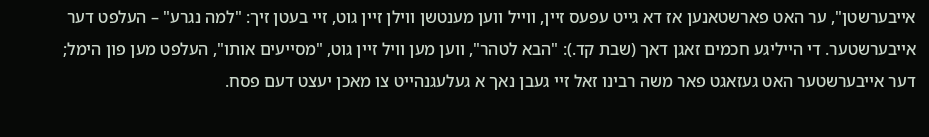אייבערשטן", ער האט פארשטאנען אז דא גייט עפעס זיין, ווייל ווען מענטשן ווילן זיין גוט, זיי בעטן זיך: "למה נגרע" – העלפט דער אייבערשטער. די הייליגע חכמים זאגן דאך (שבת קד.): "הבא לטהר", ווען מען וויל זיין גוט, "מסייעים אותו", העלפט מען פון הימל; דער אייבערשטער האט געזאגט פאר משה רבינו זאל זיי געבן נאך א געלעגנהייט צו מאכן יעצט דעם פסח.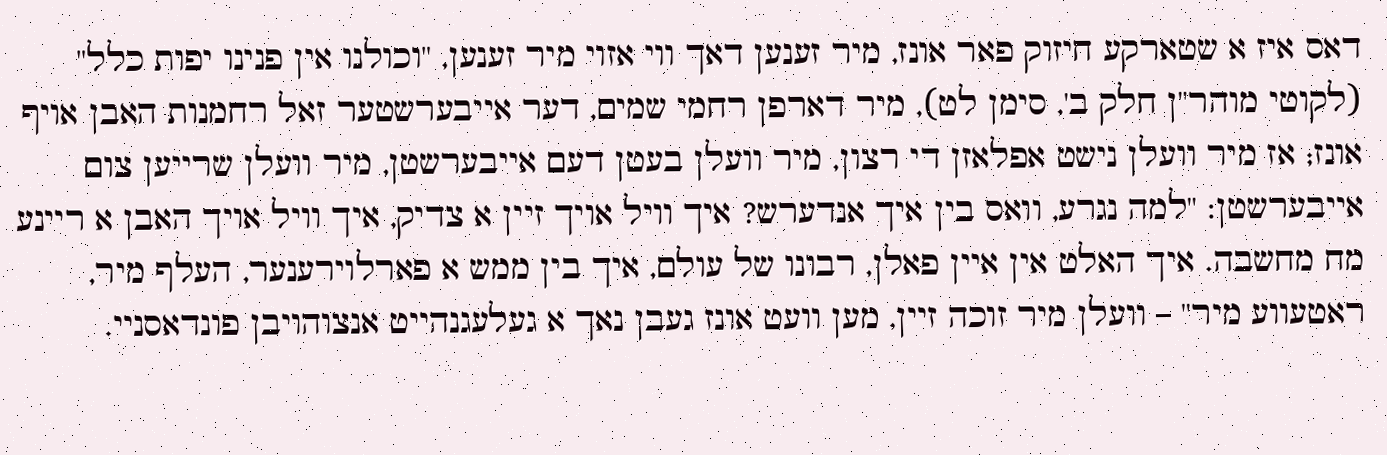דאס איז א שטארקע חיזוק פאר אונז, מיר זענען דאך ווי אזוי מיר זענען, "וכולנו אין פנינו יפות כלל" (לקוטי מוהר"ן חלק ב', סימן לט), מיר דארפן רחמי שמים, דער אייבערשטער זאל רחמנות האבן אויף אונז; אז מיר וועלן נישט אפלאזן די רצון, מיר וועלן בעטן דעם אייבערשטן, מיר וועלן שרייען צום אייבערשטן: "למה נגרע, וואס בין איך אנדערש? איך וויל אויך זיין א צדיק, איך וויל אויך האבן א ריינע מח מחשבה. איך האלט אין איין פאלן, רבונו של עולם, איך בין ממש א פארלוירענער, העלף מיר, ראטעווע מיר" – וועלן מיר זוכה זיין, מען וועט אונז געבן נאך א געלעגנהייט אנצוהויבן פונדאסניי.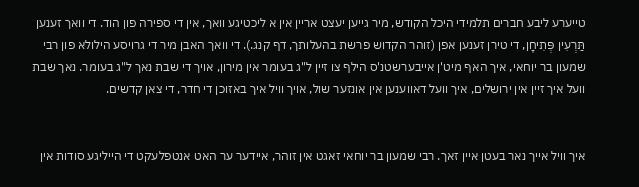טייערע ליבע חברים תלמידי היכל הקודש, מיר גייען יעצט אריין אין א ליכטיגע וואך, אין די ספירה פון הוד. די וואך זענען תַּרְעִין פְּתִיחָן, די טירן זענען אפן (זוהר הקדוש פרשת בהעלותך, דף קנג.). די וואך האבן מיר די גרויסע הילולא פון רבי שמעון בר יוחאי, איך האף מיט'ן אייבערשטנ'ס הילף צו זיין ל"ג בעומר אין מירון, אויך די שבת נאך ל"ג בעומר. נאך שבת וועל איך זיין אין ירושלים, איך וועל דאווענען אין אונזער שול, אויך וויל איך באזוכן די חדר, די צאן קדשים.


איך וויל אייך נאר בעטן איין זאך. רבי שמעון בר יוחאי זאגט אין זוהר, איידער ער האט אנטפלעקט די הייליגע סודות אין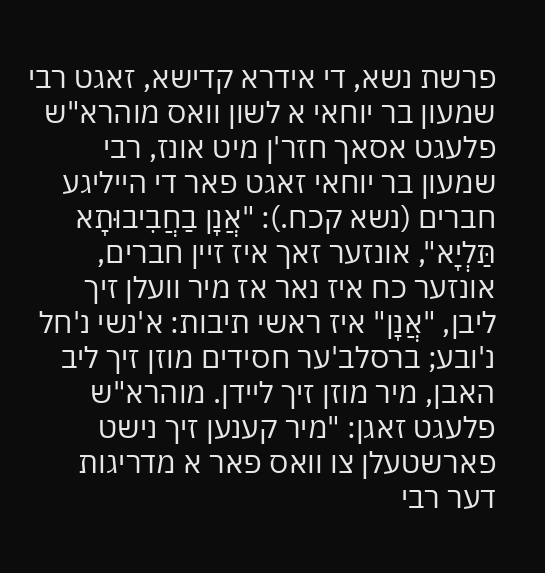פרשת נשא, די אידרא קדישא, זאגט רבי שמעון בר יוחאי א לשון וואס מוהרא"ש פלעגט אסאך חזר'ן מיט אונז, רבי שמעון בר יוחאי זאגט פאר די הייליגע חברים (נשא קכח.): "אֲנָן בַחֲבִיבוּתָא תַּלְיָא", אונזער זאך איז זיין חברים, אונזער כח איז נאר אז מיר וועלן זיך ליבן, "אֲנָן" איז ראשי תיבות: א'נשי נ'חל נ'ובע; ברסלב'ער חסידים מוזן זיך ליב האבן, מיר מוזן זיך ליידן. מוהרא"ש פלעגט זאגן: "מיר קענען זיך נישט פארשטעלן צו וואס פאר א מדריגות דער רבי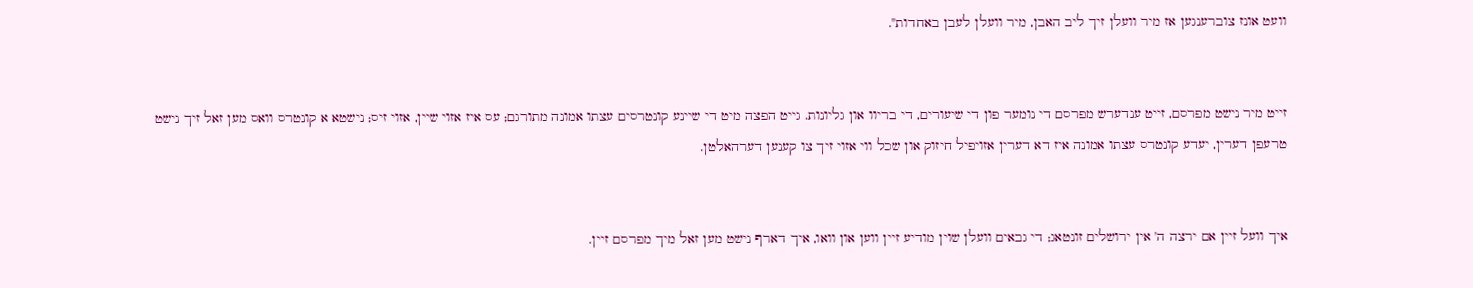וועט אונז צוברענגען אז מיר וועלן זיך ליב האבן, מיר וועלן לעבן באחדות".


זייט מיר נישט מפרסם, זייט ענדערש מפרסם די נומער פון די שיעורים, די בריוו און גליונות. גייט הפצה מיט די שיינע קונטרסים עצתו אמונה מתורגם; עס איז אזוי שיין, אזוי זיס; נישטא א קונטרס וואס מען זאל זיך נישט טרעפן דערין, יעדע קונטרס עצתו אמונה איז דא דערין אזויפיל חיזוק און שכל ווי אזוי זיך צו קענען דערהאלטן.


איך וועל זיין אם ירצה ה' אין ירושלים זונטאג; די גבאים וועלן שוין מודיע זיין ווען און וואו, איך דארף נישט מען זאל מיך מפרסם זיין.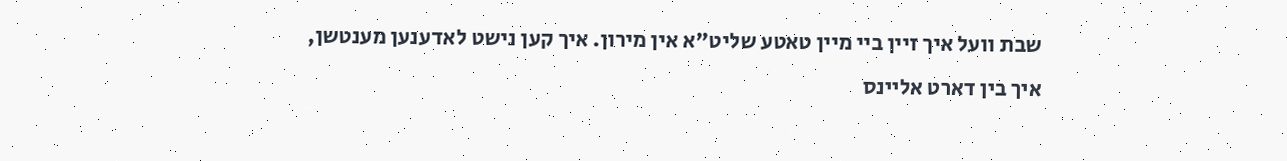שבת וועל איך זיין ביי מיין טאטע שליט"א אין מירון. איך קען נישט לאדענען מענטשן, איך בין דארט אליינס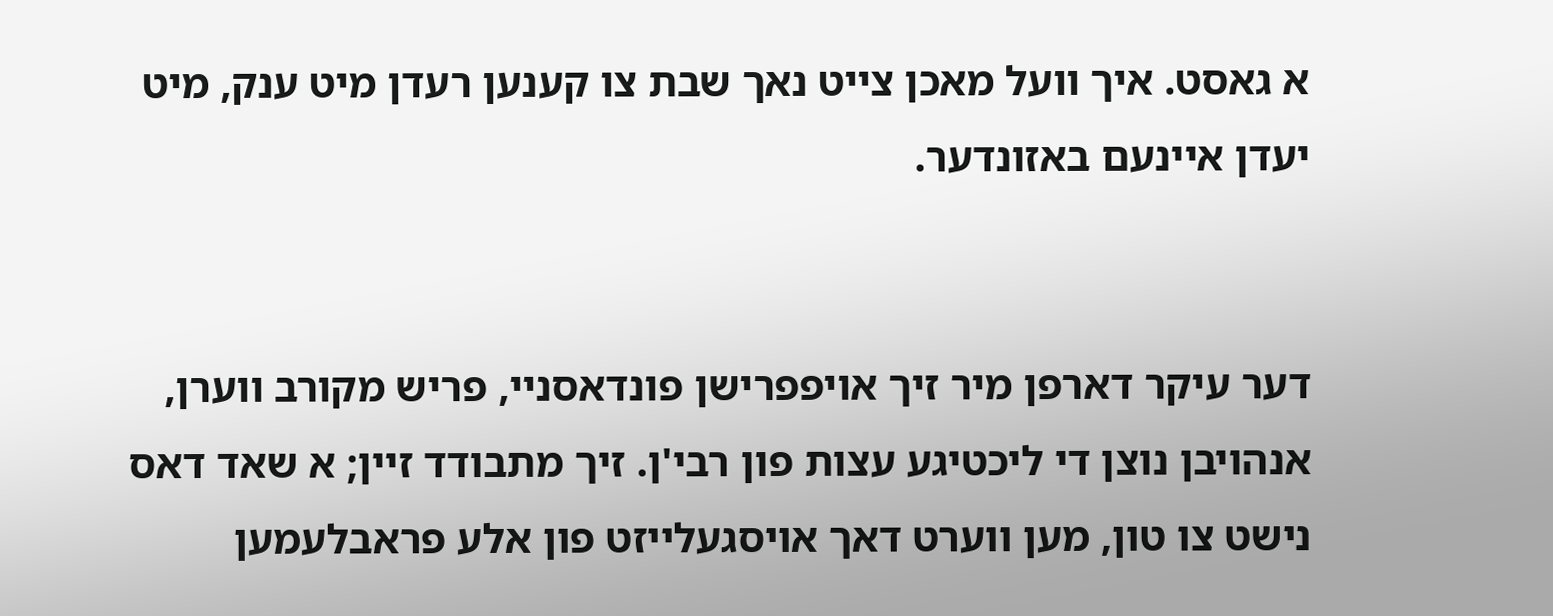א גאסט. איך וועל מאכן צייט נאך שבת צו קענען רעדן מיט ענק, מיט יעדן איינעם באזונדער.


דער עיקר דארפן מיר זיך אויפפרישן פונדאסניי, פריש מקורב ווערן, אנהויבן נוצן די ליכטיגע עצות פון רבי'ן. זיך מתבודד זיין; א שאד דאס נישט צו טון, מען ווערט דאך אויסגעלייזט פון אלע פראבלעמען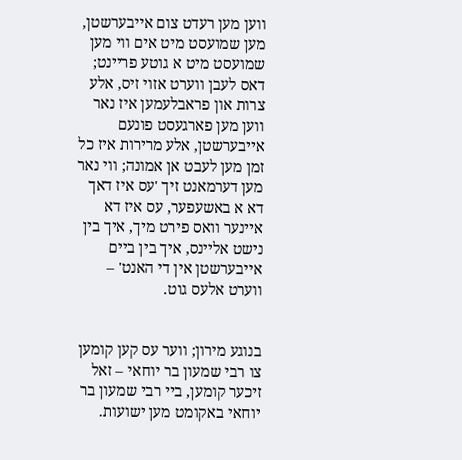ווען מען רעדט צום אייבערשטן, מען שמועסט מיט אים ווי מען שמועסט מיט א גוטע פריינט; דאס לעבן ווערט אזוי זיס, אלע צרות און פראבלעמען איז נאר ווען מען פארגעסט פונעם אייבערשטן, אלע מרירות איז כל זמן מען לעבט אן אמונה; ווי נאר מען דערמאנט זיך 'עס איז דאך דא א באשעפער, עס איז דא איינער וואס פירט מיך, איך בין נישט אליינס, איך בין ביים אייבערשטן אין די האנט' – ווערט אלעס גוט.


בנוגע מירון; ווער עס קען קומען צו רבי שמעון בר יוחאי – זאל זיכער קומען, ביי רבי שמעון בר יוחאי באקומט מען ישועות.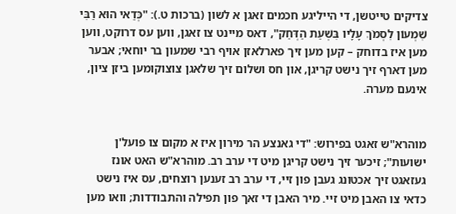צדיקים טייטשן, די הייליגע חכמים זאגן א לשון (ברכות ט.): "כְּדַאי הוּא רַבִּי שִׁמְעוֹן לִסְמֹךְ עָלָיו בִּשְׁעַת הַדְּחַק", דאס מיינט צו זאגן, ווען עס דרוקט, ווען מען איז בדוחק – קען מען זיך פארלאזן אויף רבי שמעון בר יוחאי; אבער מען דארף זיך נישט קריגן, און חס ושלום זיך שלאגן צוצוקומען ביזן ציון, אינעם מערה.


מוהרא"ש זאגט בפירוש: "די גאנצע הר מירון איז א מקום צו פועל'ן ישועות"; זיכער זיך נישט קריגן מיט די ערב רב. מוהרא"ש האט אונז געזאגט זיך אכטונג געבן פון זיי, די ערב רב זענען רוצחים, עס איז נישט כדאי צו האבן מיט זיי. מיר האבן די זאך פון תפילה והתבודדות; וואו מען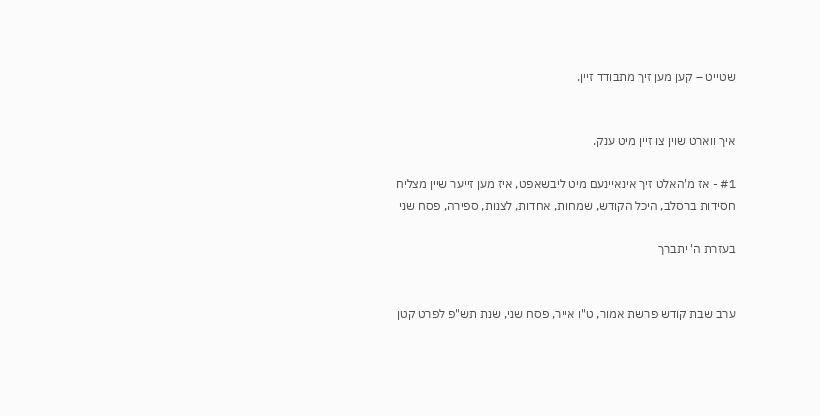שטייט – קען מען זיך מתבודד זיין.


איך ווארט שוין צו זיין מיט ענק.

#1 - אז מ'האלט זיך אינאיינעם מיט ליבשאפט, איז מען זייער שיין מצליח
חסידות ברסלב, היכל הקודש, שמחות, אחדות, לצנות, ספירה, פסח שני

בעזרת ה' יתברך


ערב שבת קודש פרשת אמור, ט"ו אייר, פסח שני, שנת תש"פ לפרט קטן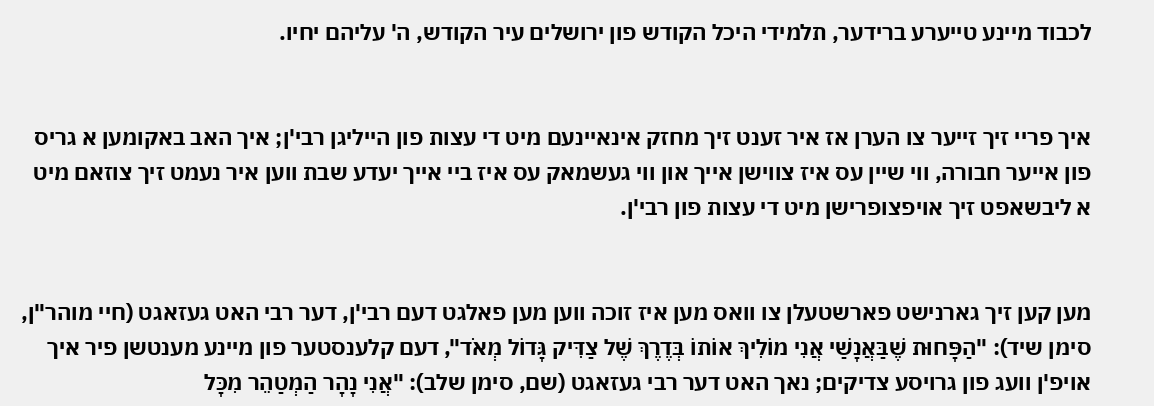לכבוד מיינע טייערע ברידער, תלמידי היכל הקודש פון ירושלים עיר הקודש, ה' עליהם יחיו.


איך פריי זיך זייער צו הערן אז איר זענט זיך מחזק אינאיינעם מיט די עצות פון הייליגן רבי'ן; איך האב באקומען א גריס פון אייער חבורה, ווי שיין עס איז צווישן אייך און ווי געשמאק עס איז ביי אייך יעדע שבת ווען איר נעמט זיך צוזאם מיט א ליבשאפט זיך אויפצופרישן מיט די עצות פון רבי'ן.


מען קען זיך גארנישט פארשטעלן צו וואס מען איז זוכה ווען מען פאלגט דעם רבי'ן, דער רבי האט געזאגט (חיי מוהר"ן, סימן שיד): "הַפָּחוּת שֶׁבַּאֲנָשַׁי אֲנִי מוֹלִיךְ אוֹתוֹ בְּדֶרֶךְ שֶׁל צַדִּיק גָּדוֹל מְאֹד", דעם קלענסטער פון מיינע מענטשן פיר איך אויפ'ן וועג פון גרויסע צדיקים; נאך האט דער רבי געזאגט (שם, סימן שלב): "אֲנִי נָהָר הַמְטַהֵר מִכָּל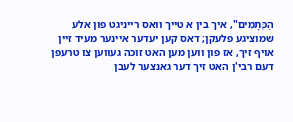הַכְּתָמִים", איך בין א טייך וואס רייניגט פון אלע שמוציגע פלעקן; דאס קען יעדער איינער מעיד זיין אויף זיך, אז פון ווען מען האט זוכה געווען צו טרעפן דעם רבי'ן האט זיך דער גאנצער לעבן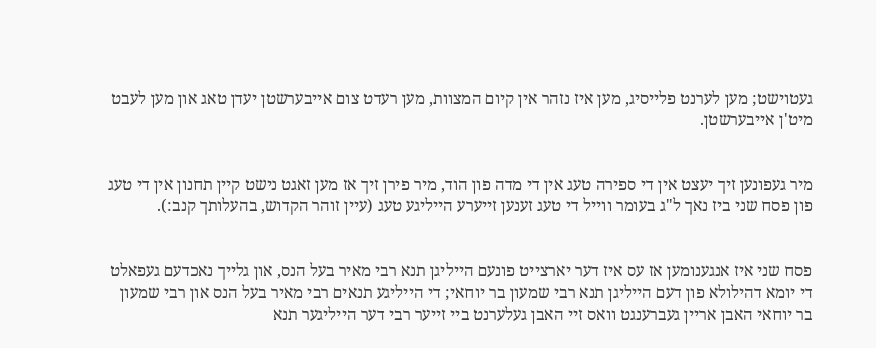געטוישט; מען לערנט פלייסיג, מען איז נזהר אין קיום המצוות, מען רעדט צום אייבערשטן יעדן טאג און מען לעבט מיט'ן אייבערשטן.


מיר געפונען זיך יעצט אין די ספירה טעג אין די מדה פון הוד, מיר פירן זיך אז מען זאגט נישט קיין תחנון אין די טעג פון פסח שני ביז נאך ל"ג בעומר ווייל די טעג זענען זייערע הייליגע טעג (עיין זוהר הקדוש, בהעלותך קנב:).


פסח שני איז אנגענומען אז עס איז דער יארצייט פונעם הייליגן תנא רבי מאיר בעל הנס, און גלייך נאכדעם געפאלט די יומא דהילולא פון דעם הייליגן תנא רבי שמעון בר יוחאי; די הייליגע תנאים רבי מאיר בעל הנס און רבי שמעון בר יוחאי האבן אריין געברענגט וואס זיי האבן געלערנט ביי זייער רבי דער הייליגער תנא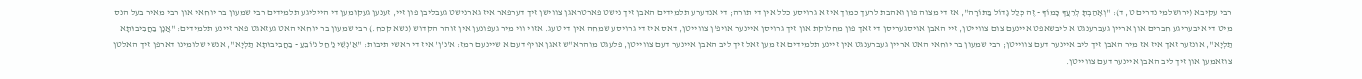רבי עקיבא (ירושלמי נדרים ט, ד): "וְאָהַבְתָּ לְרֵעֲךָ כָּמוֹךָ - זֶה כְּלַל גָדוֹל בַּתּוֹרָה", אז די מצוה פון ואהבת לרעך כמוך איז א גרויסע כלל אין די תורה; די אנדערע תלמידים האבן זיך נישט פארטראגן צווישן זיך דערפאר איז גארנישט געבליבן פון זיי, זענען געקומען די הייליגע תלמידים רבי שמעון בר יוחאי און רבי מאיר בעל הנס מיט די איבעריגע חברים און אריין געברענגט א ליבשאפט איינעם צום צווייטן, זיי האבן אויסגעריסן די זאך פון מחלוקת און זיך גרויסן איינער אויפ'ן צווייטן, דאס איז די גרויסע שמחה אין די טעג. אזוי ווי מיר געפונען אין זוהר הקדוש (נשא קכח.) רבי שמעון בר יוחאי האט געזאגט פאר זיינע תלמידים: "אֲנָן בַחֲבִיבוּתָא תַלְיָא", אונזער זאך איז אז מיר האבן זיך ליב איינער דעם צווייטן; רבי שמעון בר יוחאי האט אריין געברענגט אין זיינע תלמידים אז מען זאל זיך ליב האבן איינער דעם צווייטן, פלעגט מוהרא"ש זאגן אויף דעם א שיינעם רמז: א'נ'ן' איז די ראשי תיבות: "אַ'נְשֵׁי נַ'חַל נ'וֹבֵעַ - בַחֲבִיבוּתָא תַלְיָא", אנשי שלומינו דארפן זיך האלטן צוזאמען און זיך ליב האבן איינער דעם צווייטן.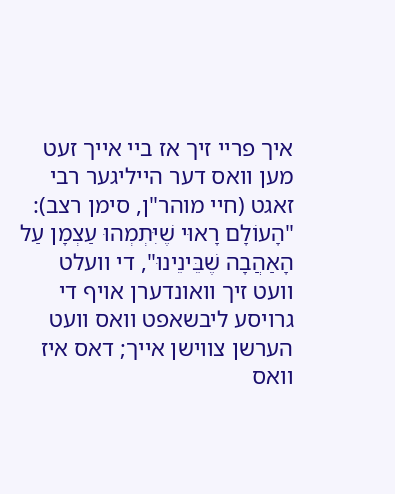איך פריי זיך אז ביי אייך זעט מען וואס דער הייליגער רבי זאגט (חיי מוהר"ן, סימן רצב): "הָעוֹלָם רָאוּי שֶׁיִּתְמְהוּ עַצְמָן עַל הָאַהֲבָה שֶׁבֵּינֵינוּ", די וועלט וועט זיך וואונדערן אויף די גרויסע ליבשאפט וואס וועט הערשן צווישן אייך; דאס איז וואס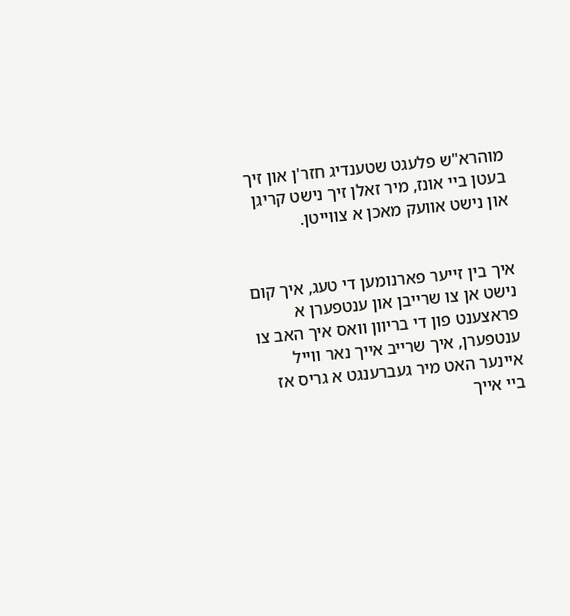מוהרא"ש פלעגט שטענדיג חזר'ן און זיך בעטן ביי אונז, מיר זאלן זיך נישט קריגן און נישט אוועק מאכן א צווייטן.


איך בין זייער פארנומען די טעג, איך קום נישט אן צו שרייבן און ענטפערן א פראצענט פון די בריוון וואס איך האב צו ענטפערן, איך שרייב אייך נאר ווייל איינער האט מיר געברענגט א גריס אז ביי אייך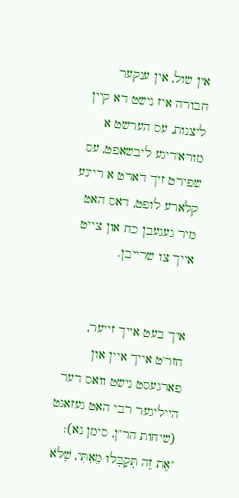אין שול, אין ענקער חבורה איז נישט דא קיין ליצנות, עס הערשט א מורא'דיגע ליבשאפט, עס שפירט זיך דארט א ריינע קלארע לופט, דאס האט מיר געגעבן כח און צייט אייך צו שרייבן.


איך בעט אייך זייער, חזר'ט אייך איין און פארגעסט נישט וואס דער הייליגער רבי האט געזאגט (שיחות הר"ן, סימן נא): "אֶת זֶה תְּקַבְּלוּ מֵאִתִּי, שֶׁלֹּא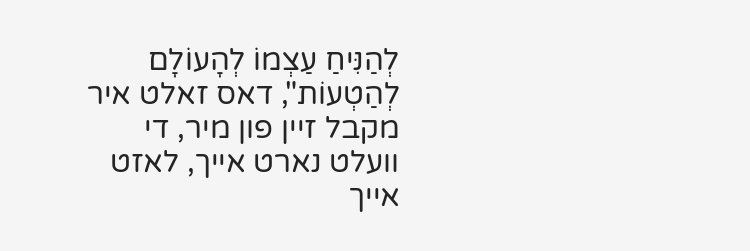לְהַנִּיחַ עַצְמוֹ לְהָעוֹלָם לְהַטְעוֹת", דאס זאלט איר מקבל זיין פון מיר, די וועלט נארט אייך, לאזט אייך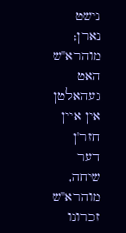נישט נארן; מוהרא"ש האט געהאלטן אין איין חזר'ן דער שיחה, מוהרא"ש זכרונו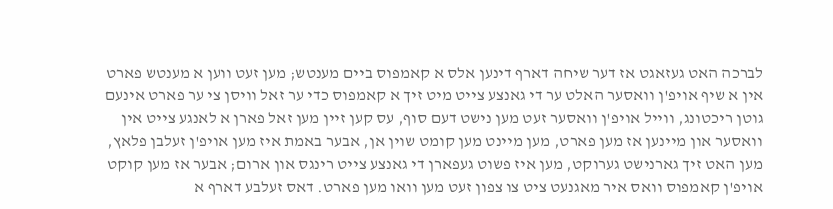לברכה האט געזאגט אז דער שיחה דארף דינען אלס א קאמפוס ביים מענטש; מען זעט ווען א מענטש פארט אין א שיף אויפ'ן וואסער האלט ער די גאנצע צייט מיט זיך א קאמפוס כדי ער זאל וויסן צי ער פארט אינעם גוטן ריכטונג, ווייל אויפ'ן וואסער זעט מען נישט דעם סוף, עס קען זיין מען זאל פארן א לאנגע צייט אין וואסער און מיינען אז מען פארט, מען מיינט מען קומט שוין אן, אבער באמת איז מען אויפ'ן זעלבן פלאץ, מען האט זיך גארנישט גערוקט, מען איז פשוט געפארן די גאנצע צייט רינגס און ארום; אבער אז מען קוקט אויפ'ן קאמפוס וואס איר מאגנעט ציט צו צפון זעט מען וואו מען פארט. דאס זעלבע דארף א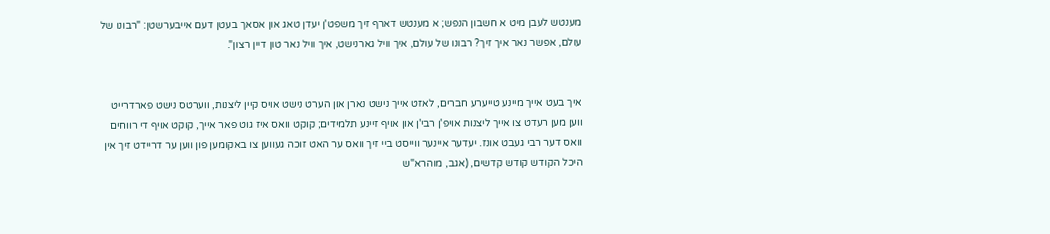מענטש לעבן מיט א חשבון הנפש; א מענטש דארף זיך משפט'ן יעדן טאג און אסאך בעטן דעם אייבערשטן: "רבונו של עולם, אפשר נאר איך זיך? רבונו של עולם, איך וויל גארנישט, איך וויל נאר טון דיין רצון".


איך בעט אייך מיינע טייערע חברים, לאזט אייך נישט נארן און הערט נישט אויס קיין ליצנות, ווערטס נישט פארדרייט ווען מען רעדט צו אייך ליצנות אויפ'ן רבי'ן און אויף זיינע תלמידים; קוקט וואס איז גוט פאר אייך, קוקט אויף די רווחים וואס דער רבי געבט אונז. יעדער איינער ווייסט ביי זיך וואס ער האט זוכה געווען צו באקומען פון ווען ער דריידט זיך אין היכל הקודש קודש קדשים, (אגב, מוהרא"ש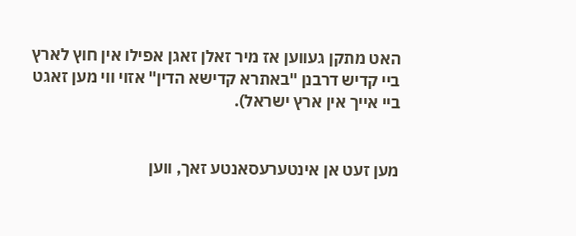האט מתקן געווען אז מיר זאלן זאגן אפילו אין חוץ לארץ ביי קדיש דרבנן "באתרא קדישא הדין" אזוי ווי מען זאגט ביי אייך אין ארץ ישראל).


מען זעט אן אינטערעסאנטע זאך, ווען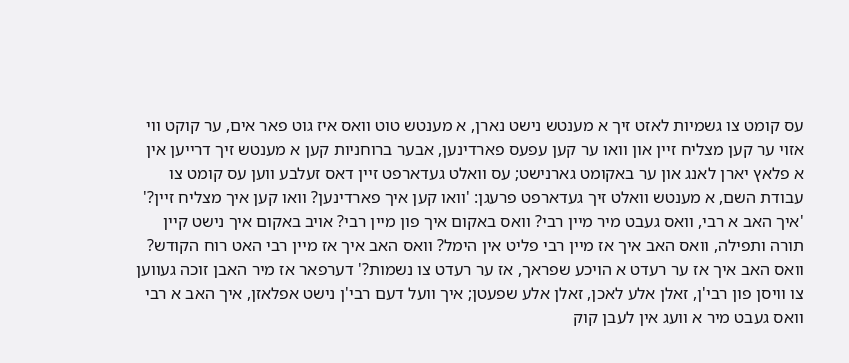עס קומט צו גשמיות לאזט זיך א מענטש נישט נארן, א מענטש טוט וואס איז גוט פאר אים, ער קוקט ווי אזוי ער קען מצליח זיין און וואו ער קען עפעס פארדינען, אבער ברוחניות קען א מענטש זיך דרייען אין א פלאץ יארן לאנג און ער באקומט גארנישט; עס וואלט געדארפט זיין דאס זעלבע ווען עס קומט צו עבודת השם, א מענטש וואלט זיך געדארפט פרעגן: 'וואו קען איך פארדינען? וואו קען איך מצליח זיין?' 'איך האב א רבי, וואס געבט מיר מיין רבי? וואס באקום איך פון מיין רבי? אויב באקום איך נישט קיין תורה ותפילה, וואס האב איך אז מיין רבי פליט אין הימל? וואס האב איך אז מיין רבי האט רוח הקודש? וואס האב איך אז ער רעדט א הויכע שפראך, אז ער רעדט צו נשמות?' דערפאר אז מיר האבן זוכה געווען צו וויסן פון רבי'ן, זאלן אלע לאכן, זאלן אלע שפעטן; איך וועל דעם רבי'ן נישט אפלאזן, איך האב א רבי וואס געבט מיר א וועג אין לעבן קוק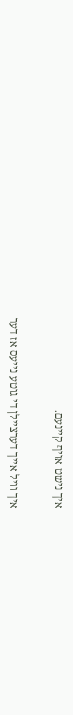איך נישט אויף קיינעם.


איך וויל אייך דערציילן די גוטע נייעס אז דער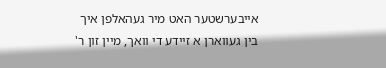אייבערשטער האט מיר געהאלפן איך בין געווארן א זיידע די וואך, מיין זון ר'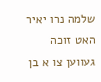שלמה נרו יאיר האט זוכה געווען צו א בן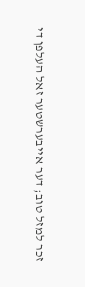זכר למזל טוב; דער אייבערשטער זאל העלפן די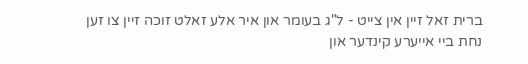ברית זאל זיין אין צייט - ל"ג בעומר און איר אלע זאלט זוכה זיין צו זען נחת ביי אייערע קינדער און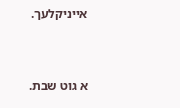אייניקלעך.


א גוט שבת.